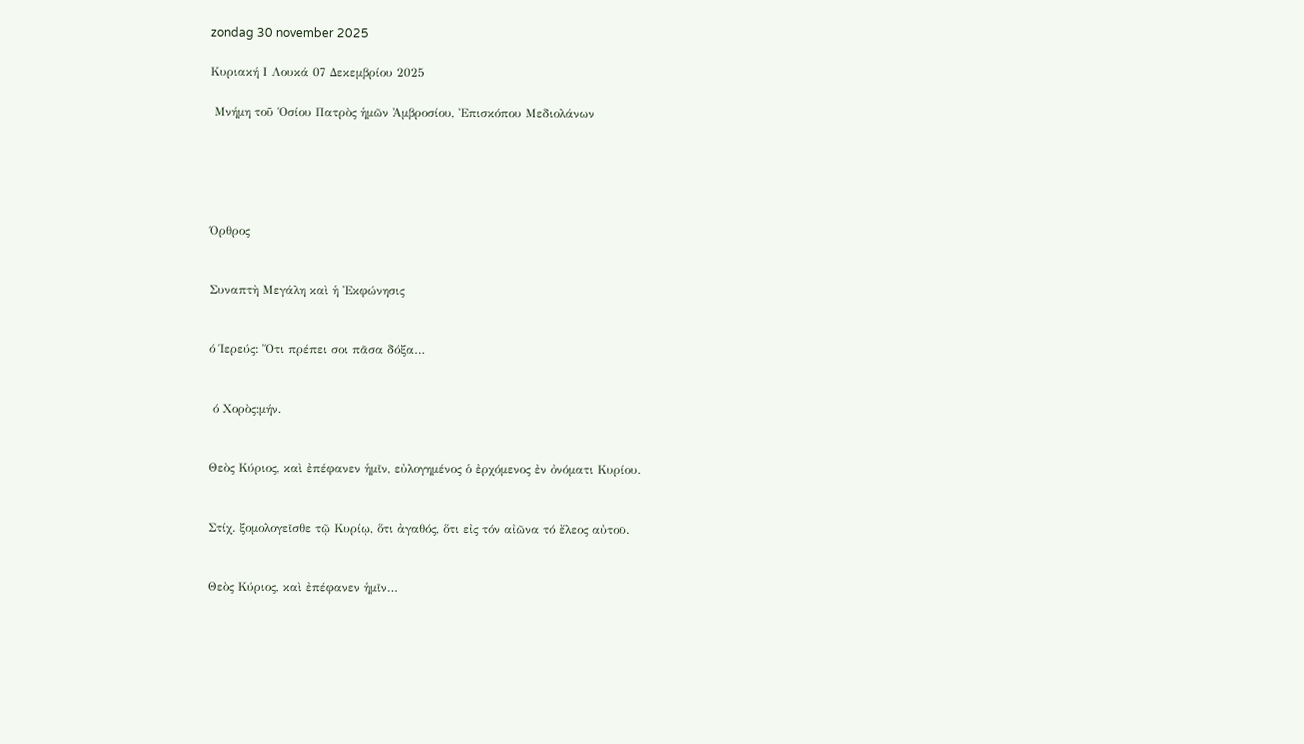zondag 30 november 2025

Κυριακή Ι Λουκά 07 Δεκεμβρίου 2025

 Μνήμη τοῦ Ὁσίου Πατρὸς ἡμῶν Ἀμβροσίου, Ἐπισκόπου Μεδιολάνων





Όρθρος


Συναπτὴ Μεγάλη καὶ ἡ Ἐκφώνησις


ό Ίερεύς: Ὅτι πρέπει σοι πᾶσα δόξα…


 ό Χορὸς:μήν.


Θεὸς Κύριος, καὶ ἐπέφανεν ἡμῖν, εὐλογημένος ὁ ἐρχόμενος ἐν ὀνόματι Κυρίου.


Στίχ. ξομολογεῖσθε τῷ Κυρίῳ, ὅτι ἀγαθός, ὅτι εἰς τόν αἰῶνα τό ἔλεος αὐτοῡ.


Θεὸς Κύριος, καὶ ἐπέφανεν ἡμῖν…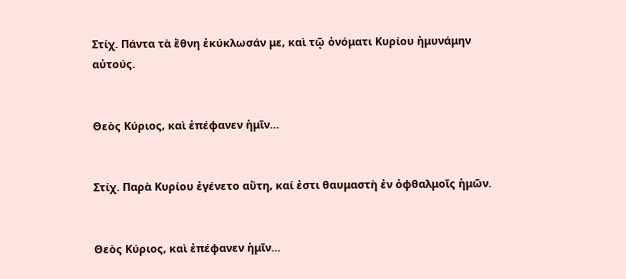Στίχ. Πάντα τὰ ἔθνη ἐκύκλωσάν με, καὶ τῷ ὀνόματι Κυρίου ἠμυνάμην αὐτούς.


Θεὸς Κύριος, καὶ ἐπέφανεν ἡμῖν…


Στίχ. Παρὰ Κυρίου ἐγένετο αὕτη, καί ἐστι θαυμαστὴ ἐν ὀφθαλμοῖς ἡμῶν.


Θεὸς Κύριος, καὶ ἐπέφανεν ἡμῖν…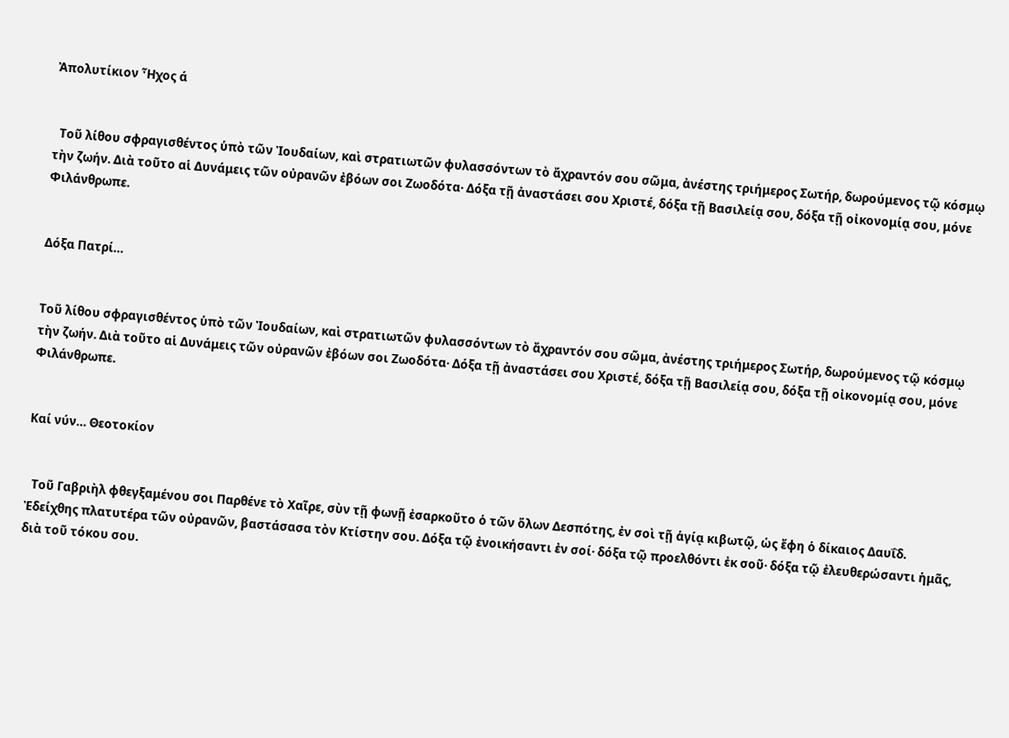Ἀπολυτίκιον Ἦχος ά


  Τοῦ λίθου σφραγισθέντος ὑπὸ τῶν Ἰουδαίων, καὶ στρατιωτῶν φυλασσόντων τὸ ἄχραντόν σου σῶμα, ἀνέστης τριήμερος Σωτήρ, δωρούμενος τῷ κόσμῳ τὴν ζωήν. Διὰ τοῦτο αἱ Δυνάμεις τῶν οὐρανῶν ἐβόων σοι Ζωοδότα· Δόξα τῇ ἀναστάσει σου Χριστέ, δόξα τῇ Βασιλείᾳ σου, δόξα τῇ οἰκονομίᾳ σου, μόνε Φιλάνθρωπε.


Δόξα Πατρί…


Τοῦ λίθου σφραγισθέντος ὑπὸ τῶν Ἰουδαίων, καὶ στρατιωτῶν φυλασσόντων τὸ ἄχραντόν σου σῶμα, ἀνέστης τριήμερος Σωτήρ, δωρούμενος τῷ κόσμῳ τὴν ζωήν. Διὰ τοῦτο αἱ Δυνάμεις τῶν οὐρανῶν ἐβόων σοι Ζωοδότα· Δόξα τῇ ἀναστάσει σου Χριστέ, δόξα τῇ Βασιλείᾳ σου, δόξα τῇ οἰκονομίᾳ σου, μόνε Φιλάνθρωπε.


Καί νύν… Θεοτοκίον


  Τοῦ Γαβριὴλ φθεγξαμένου σοι Παρθένε τὸ Χαῖρε, σὺν τῇ φωνῇ ἐσαρκοῦτο ὁ τῶν ὅλων Δεσπότης, ἐν σοὶ τῇ ἁγίᾳ κιβωτῷ, ὡς ἔφη ὁ δίκαιος Δαυΐδ. Ἐδείχθης πλατυτέρα τῶν οὐρανῶν, βαστάσασα τὸν Κτίστην σου. Δόξα τῷ ἐνοικήσαντι ἐν σοί· δόξα τῷ προελθόντι ἐκ σοῦ· δόξα τῷ ἐλευθερώσαντι ἡμᾶς, διὰ τοῦ τόκου σου.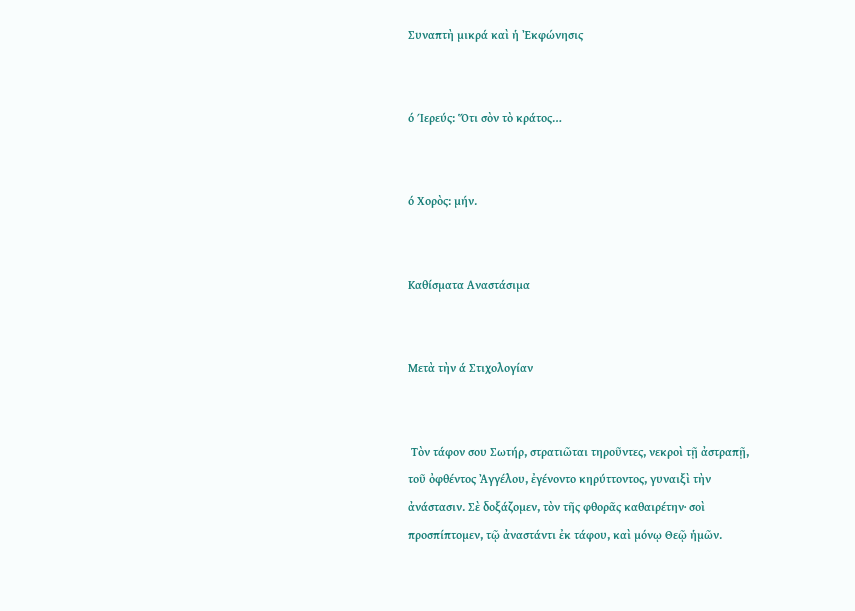Συναπτὴ μικρά καὶ ἡ Ἐκφώνησις


ό Ίερεύς: Ὅτι σὸν τὸ κράτος…


ό Χορὸς: μήν.


Καθίσματα Αναστάσιμα


Μετὰ τὴν ά Στιχολογίαν


 Τὸν τάφον σου Σωτήρ, στρατιῶται τηροῦντες, νεκροὶ τῇ ἀστραπῇ, τοῦ ὀφθέντος Ἀγγέλου, ἐγένοντο κηρύττοντος, γυναιξὶ τὴν ἀνάστασιν. Σὲ δοξάζομεν, τὸν τῆς φθορᾶς καθαιρέτην· σοὶ προσπίπτομεν, τῷ ἀναστάντι ἐκ τάφου, καὶ μόνῳ Θεῷ ἡμῶν.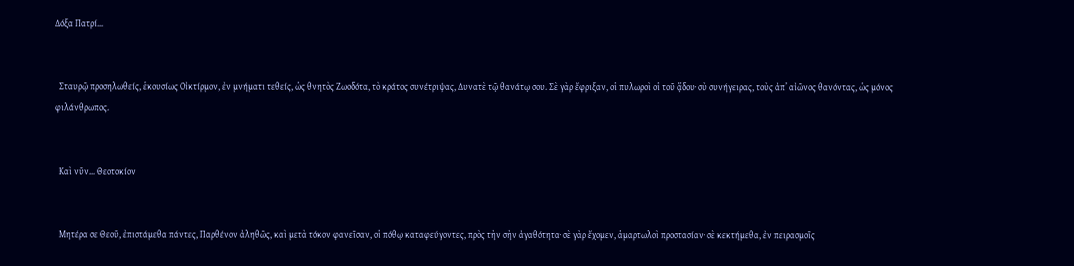Δόξα Πατρί…


  Σταυρῷ προσηλωθείς, ἑκουσίως Οἰκτίρμον, ἐν μνήματι τεθείς, ὡς θνητὸς Ζωοδότα, τὸ κράτος συνέτριψας, Δυνατὲ τῷ θανάτῳ σου. Σὲ γὰρ ἔφριξαν, οἱ πυλωροὶ οἱ τοῦ ᾅδου· σὺ συνήγειρας, τοὺς ἀπ’ αἰῶνος θανόντας, ὡς μόνος φιλάνθρωπος.


  Καὶ νῦν… Θεοτοκίον


  Μητέρα σε Θεοῦ, ἐπιστάμεθα πάντες, Παρθένον ἀληθῶς, καὶ μετὰ τόκον φανεῖσαν, οἱ πόθῳ καταφεύγοντες, πρὸς τὴν σὴν ἀγαθότητα· σὲ γὰρ ἔχομεν, ἁμαρτωλοὶ προστασίαν· σὲ κεκτήμεθα, ἐν πειρασμοῖς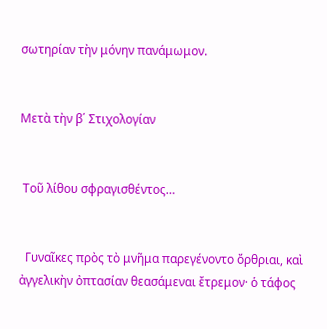σωτηρίαν τὴν μόνην πανάμωμον.


Μετὰ τὴν β΄ Στιχολογίαν


 Τοῦ λίθου σφραγισθέντος…


  Γυναῖκες πρὸς τὸ μνῆμα παρεγένοντο ὄρθριαι, καὶ ἀγγελικὴν ὀπτασίαν θεασάμεναι ἔτρεμον· ὁ τάφος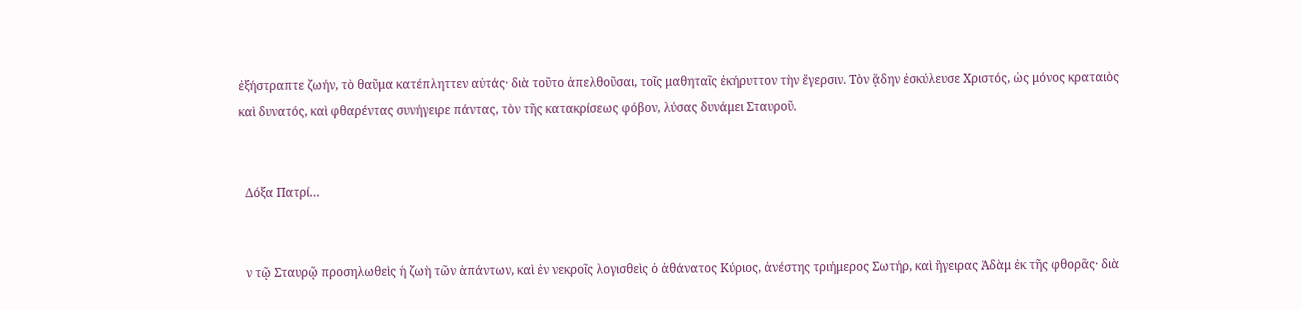ἐξήστραπτε ζωήν, τὸ θαῦμα κατέπληττεν αὐτάς· διὰ τοῦτο ἀπελθοῦσαι, τοῖς μαθηταῖς ἐκήρυττον τὴν ἔγερσιν. Τὸν ᾅδην ἐσκύλευσε Χριστός, ὡς μόνος κραταιὸς καὶ δυνατός, καὶ φθαρέντας συνήγειρε πάντας, τὸν τῆς κατακρίσεως φόβον, λύσας δυνάμει Σταυροῦ.


  Δόξα Πατρί…


  ν τῷ Σταυρῷ προσηλωθεὶς ἡ ζωὴ τῶν ἁπάντων, καὶ ἐν νεκροῖς λογισθεὶς ὁ ἀθάνατος Κύριος, ἀνέστης τριήμερος Σωτήρ, καὶ ἢγειρας Ἀδὰμ ἐκ τῆς φθορᾶς· διὰ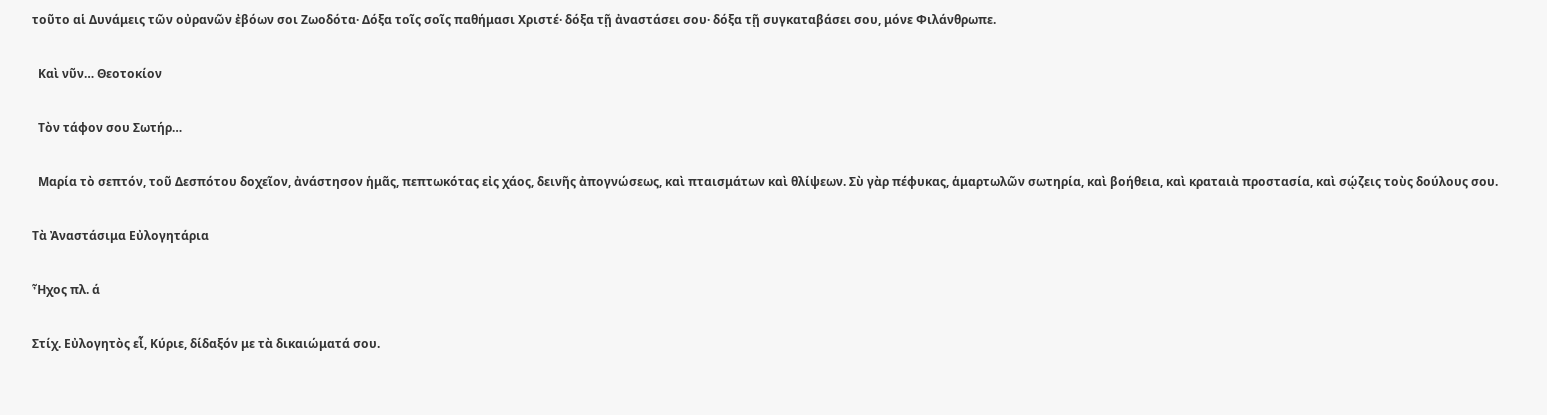τοῦτο αἱ Δυνάμεις τῶν οὐρανῶν ἐβόων σοι Ζωοδότα· Δόξα τοῖς σοῖς παθήμασι Χριστέ· δόξα τῇ ἀναστάσει σου· δόξα τῇ συγκαταβάσει σου, μόνε Φιλάνθρωπε.


  Καὶ νῦν… Θεοτοκίον


  Τὸν τάφον σου Σωτήρ…


  Μαρία τὸ σεπτόν, τοῦ Δεσπότου δοχεῖον, ἀνάστησον ἡμᾶς, πεπτωκότας εἰς χάος, δεινῆς ἀπογνώσεως, καὶ πταισμάτων καὶ θλίψεων. Σὺ γὰρ πέφυκας, ἁμαρτωλῶν σωτηρία, καὶ βοήθεια, καὶ κραταιὰ προστασία, καὶ σῴζεις τοὺς δούλους σου.


Τὰ Ἀναστάσιμα Εὐλογητάρια


Ἦχος πλ. ά


Στίχ. Εὐλογητὸς εἶ, Κύριε, δίδαξόν με τὰ δικαιώματά σου.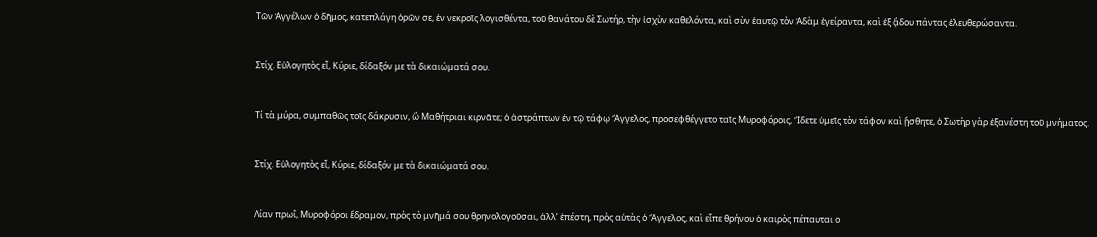Τῶν Ἀγγέλων ὁ δῆμος, κατεπλάγη ὁρῶν σε, ἐν νεκροῖς λογισθέντα, τοῦ θανάτου δὲ Σωτήρ, τὴν ἰσχὺν καθελόντα, καὶ σὺν ἑαυτῷ τὸν Ἀδὰμ ἐγείραντα, καὶ ἐξ ᾅδου πάντας ἐλευθερώσαντα.


Στίχ. Εὐλογητὸς εἶ, Κύριε, δίδαξόν με τὰ δικαιώματά σου.


Τί τὰ μύρα, συμπαθῶς τοῖς δάκρυσιν, ὢ Μαθήτριαι κιρνᾶτε; ὁ ἀστράπτων ἐν τῷ τάφῳ Ἄγγελος, προσεφθέγγετο ταῖς Μυροφόροις, Ἴδετε ὑμεῖς τὸν τάφον καὶ ᾔσθητε, ὁ Σωτὴρ γὰρ ἐξανέστη τοῦ μνήματος.


Στίχ. Εὐλογητὸς εἶ, Κύριε, δίδαξόν με τὰ δικαιώματά σου.


Λίαν πρωΐ, Μυροφόροι ἔδραμον, πρὸς τὸ μνῆμά σου θρηνολογοῦσαι, ἀλλ’ ἐπέστη, πρὸς αὐτὰς ὁ Ἄγγελος, καὶ εἶπε θρήνου ὁ καιρὸς πέπαυται ο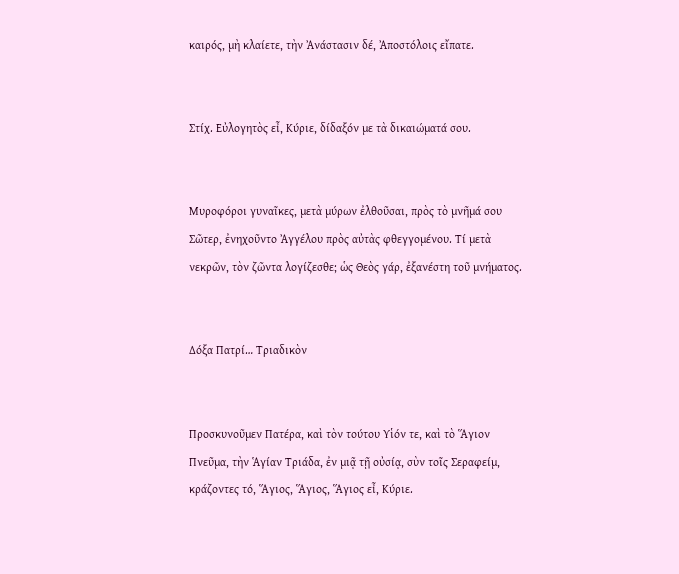καιρός, μὴ κλαίετε, τὴν Ἀνάστασιν δέ, Ἀποστόλοις εἴπατε.


Στίχ. Εὐλογητὸς εἶ, Κύριε, δίδαξόν με τὰ δικαιώματά σου.


Μυροφόροι γυναῖκες, μετὰ μύρων ἐλθοῦσαι, πρὸς τὸ μνῆμά σου Σῶτερ, ἐνηχοῦντο Ἀγγέλου πρὸς αὐτὰς φθεγγομένου. Τί μετὰ νεκρῶν, τὸν ζῶντα λογίζεσθε; ὡς Θεὸς γάρ, ἐξανέστη τοῦ μνήματος.


Δόξα Πατρί… Τριαδικὸν


Προσκυνοῦμεν Πατέρα, καὶ τὸν τούτου Υἱόν τε, καὶ τὸ Ἅγιον Πνεῦμα, τὴν Ἁγίαν Τριάδα, ἐν μιᾷ τῇ οὐσίᾳ, σὺν τοῖς Σεραφείμ, κράζοντες τό, Ἅγιος, Ἅγιος, Ἅγιος εἶ, Κύριε.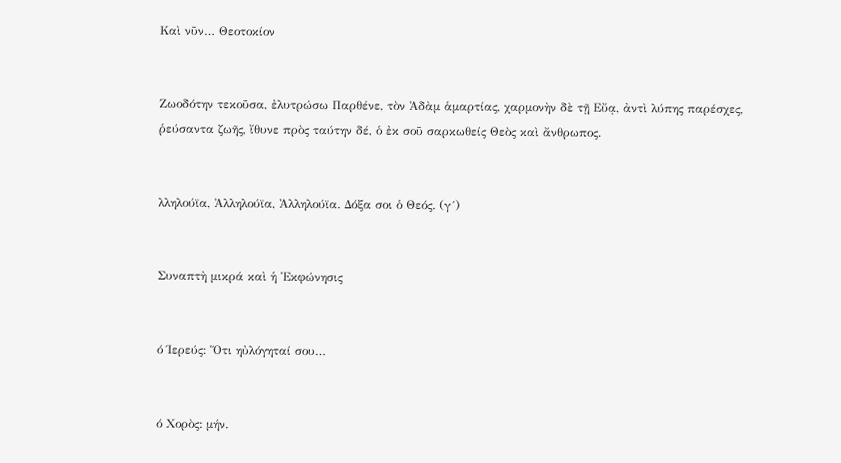Καὶ νῦν… Θεοτοκίον


Ζωοδότην τεκοῦσα, ἐλυτρώσω Παρθένε, τὸν Ἀδὰμ ἁμαρτίας, χαρμονὴν δὲ τῇ Εὔᾳ, ἀντὶ λύπης παρέσχες, ῥεύσαντα ζωῆς, ἴθυνε πρὸς ταύτην δέ, ὁ ἐκ σοῦ σαρκωθείς Θεὸς καὶ ἄνθρωπος.


λληλούϊα, Ἀλληλούϊα, Ἀλληλούϊα. Δόξα σοι ὁ Θεός. (γ´)


Συναπτὴ μικρά καὶ ἡ Ἐκφώνησις


ό Ίερεύς: Ὅτι ηὐλόγηταί σου…


ό Χορὸς: μήν.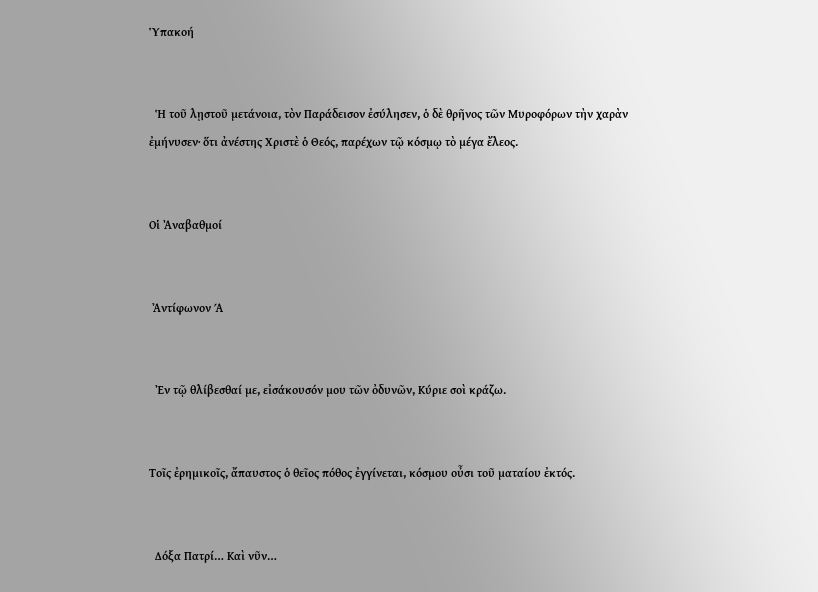Ὑπακοή


  Ἡ τοῦ λῃστοῦ μετάνοια, τὸν Παράδεισον ἐσύλησεν, ὁ δὲ θρῆνος τῶν Μυροφόρων τὴν χαρὰν ἐμήνυσεν· ὅτι ἀνέστης Χριστὲ ὁ Θεός, παρέχων τῷ κόσμῳ τὸ μέγα ἔλεος.


Οἱ Ἀναβαθμοί


 Ἀντίφωνον Ά


  Ἐν τῷ θλίβεσθαί με, εἰσάκουσόν μου τῶν ὀδυνῶν, Κύριε σοὶ κράζω.


Τοῖς ἐρημικοῖς, ἄπαυστος ὁ θεῖος πόθος ἐγγίνεται, κόσμου οὖσι τοῦ ματαίου ἐκτός.


  Δόξα Πατρί… Καὶ νῦν…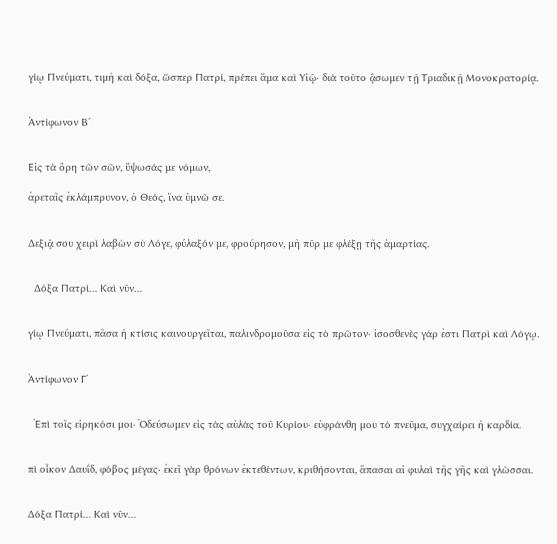γίῳ Πνεύματι, τιμὴ καὶ δόξα, ὥσπερ Πατρί, πρέπει ἅμα καὶ Υἱῷ· διὰ τοῦτο ᾂσωμεν τῇ Τριαδικῇ Μονοκρατορίᾳ.


Ἀντίφωνον Β΄


Εἰς τὰ ὄρη τῶν σῶν, ὕψωσάς με νόμων,

ἀρεταῖς ἐκλάμπρυνον, ὁ Θεός, ἵνα ὑμνῶ σε.


Δεξιᾷ σου χειρὶ λαβὼν σὺ Λόγε, φύλαξόν με, φρούρησον, μὴ πῦρ με φλέξῃ τῆς ἁμαρτίας.


  Δόξα Πατρί… Καὶ νῦν…


γίῳ Πνεύματι, πᾶσα ἡ κτίσις καινουργεῖται, παλινδρομοῦσα εἰς τὸ πρῶτον· ἰσοσθενὲς γάρ ἐστι Πατρὶ καὶ Λόγῳ.


Ἀντίφωνον Γ΄


  Ἐπὶ τοῖς εἰρηκόσι μοι· Ὁδεύσωμεν εἰς τὰς αὐλὰς τοῦ Κυρίου· εὐφράνθη μου τὸ πνεῦμα, συγχαίρει ἡ καρδία.


πὶ οἶκον Δαυΐδ, φόβος μέγας· ἐκεῖ γὰρ θρόνων ἐκτεθέντων, κριθήσονται, ἅπασαι αἱ φυλαὶ τῆς γῆς καὶ γλῶσσαι.


Δόξα Πατρί… Καὶ νῦν…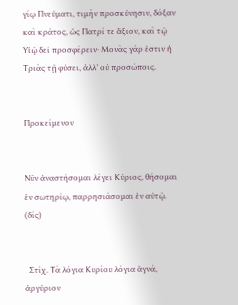γίῳ Πνεύματι, τιμὴν προσκύνησιν, δόξαν καὶ κράτος, ὡς Πατρί τε ἄξιον, καὶ τῷ Υἱῷ δεῖ προσφέρειν· Μονὰς γάρ ἐστιν ἡ Τριὰς τῇ φύσει, ἀλλ’ οὐ προσώποις.


Προκείμενον


Νῦν ἀναστήσομαι λέγει Κύριος, θήσομαι ἐν σωτηρίῳ, παρρησιάσομαι ἐν αὐτῷ. (δίς)


  Στίχ. Τὰ λόγια Κυρίου λόγια ἁγνά, ἀργύριον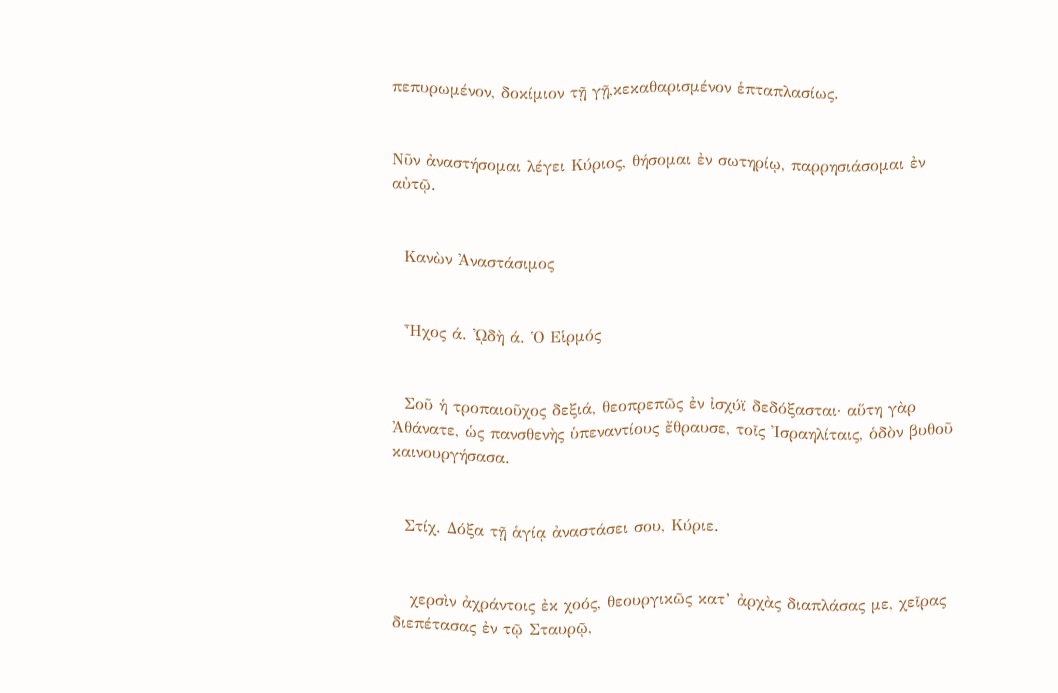πεπυρωμένον, δοκίμιον τῇ γῇ,κεκαθαρισμένον ἑπταπλασίως.


Νῦν ἀναστήσομαι λέγει Κύριος, θήσομαι ἐν σωτηρίῳ, παρρησιάσομαι ἐν αὐτῷ.


  Κανὼν Ἀναστάσιμος


  Ἦχος ά. ᾨδὴ ά. Ὁ Εἱρμός


  Σοῦ ἡ τροπαιοῦχος δεξιά, θεοπρεπῶς ἐν ἰσχύϊ δεδόξασται· αὕτη γὰρ Ἀθάνατε, ὡς πανσθενὴς ὑπεναντίους ἔθραυσε, τοῖς Ἰσραηλίταις, ὁδὸν βυθοῦ καινουργήσασα.


  Στίχ. Δόξα τῇ ἁγίᾳ ἀναστάσει σου, Κύριε.


   χερσὶν ἀχράντοις ἐκ χοός, θεουργικῶς κατ’ ἀρχὰς διαπλάσας με, χεῖρας διεπέτασας ἐν τῷ Σταυρῷ,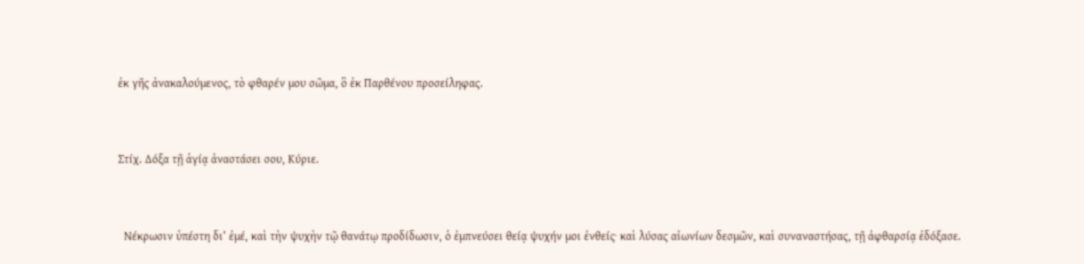ἐκ γῆς ἀνακαλούμενος, τὸ φθαρέν μου σῶμα, ὃ ἐκ Παρθένου προσείληφας.


Στίχ. Δόξα τῇ ἁγίᾳ ἀναστάσει σου, Κύριε.


  Νέκρωσιν ὑπέστη δι’ ἐμέ, καὶ τὴν ψυχὴν τῷ θανάτῳ προδίδωσιν, ὁ ἐμπνεύσει θείᾳ ψυχήν μοι ἐνθείς· καὶ λύσας αἰωνίων δεσμῶν, καὶ συναναστήσας, τῇ ἀφθαρσίᾳ ἐδόξασε.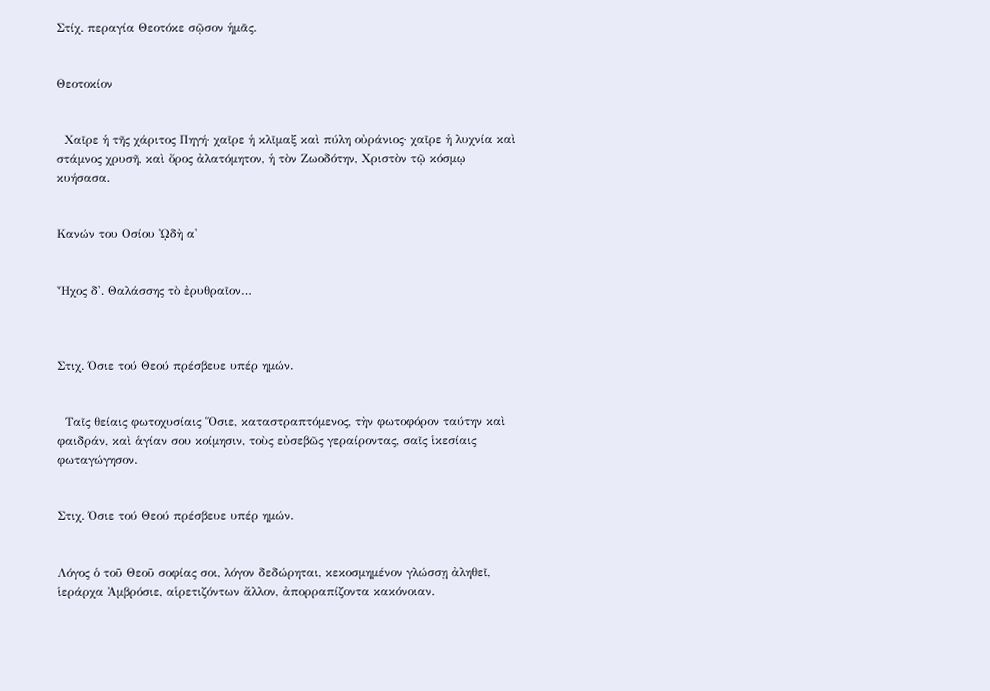Στίχ. περαγία Θεοτόκε σῷσον ἡμᾶς.


Θεοτοκίον


  Χαῖρε ἡ τῆς χάριτος Πηγή· χαῖρε ἡ κλῖμαξ καὶ πύλη οὐράνιος· χαῖρε ἡ λυχνία καὶ στάμνος χρυσῆ, καὶ ὄρος ἀλατόμητον, ἡ τὸν Ζωοδότην, Χριστὸν τῷ κόσμῳ κυήσασα.


Κανών του Οσίου ᾨδὴ α'


Ἦχος δ'. Θαλάσσης τὸ ἐρυθραῖον…



Στιχ. Όσιε τού Θεού πρέσβευε υπέρ ημών.


  Ταῖς θείαις φωτοχυσίαις Ὅσιε, καταστραπτόμενος, τὴν φωτοφόρον ταύτην καὶ φαιδράν, καὶ ἁγίαν σου κοίμησιν, τοὺς εὐσεβῶς γεραίροντας, σαῖς ἱκεσίαις φωταγώγησον.


Στιχ. Όσιε τού Θεού πρέσβευε υπέρ ημών.


Λόγος ὁ τοῦ Θεοῦ σοφίας σοι, λόγον δεδώρηται, κεκοσμημένον γλώσσῃ ἀληθεῖ, ἱεράρχα Ἀμβρόσιε, αἱρετιζόντων ἄλλον, ἀπορραπίζοντα κακόνοιαν.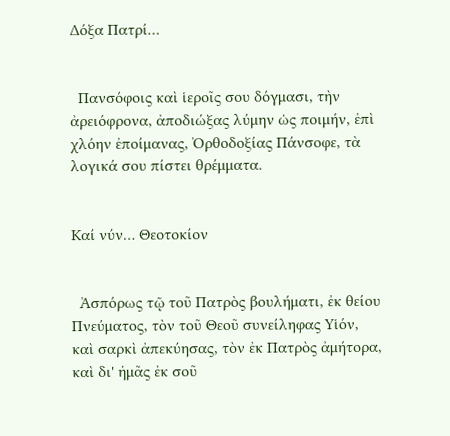Δόξα Πατρί…


  Πανσόφοις καὶ ἱεροῖς σου δόγμασι, τὴν ἀρειόφρονα, ἀποδιώξας λύμην ὡς ποιμήν, ἐπὶ χλόην ἐποίμανας, Ὀρθοδοξίας Πάνσοφε, τὰ λογικά σου πίστει θρέμματα.


Καί νύν… Θεοτοκίον


  Ἀσπόρως τῷ τοῦ Πατρὸς βουλήματι, ἐκ θείου Πνεύματος, τὸν τοῦ Θεοῦ συνείληφας Υἱόν, καὶ σαρκὶ ἀπεκύησας, τὸν ἐκ Πατρὸς ἀμήτορα, καὶ δι' ἡμᾶς ἐκ σοῦ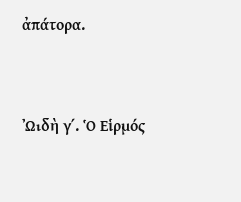ἀπάτορα.


ᾨδὴ γ΄. Ὁ Εἱρμός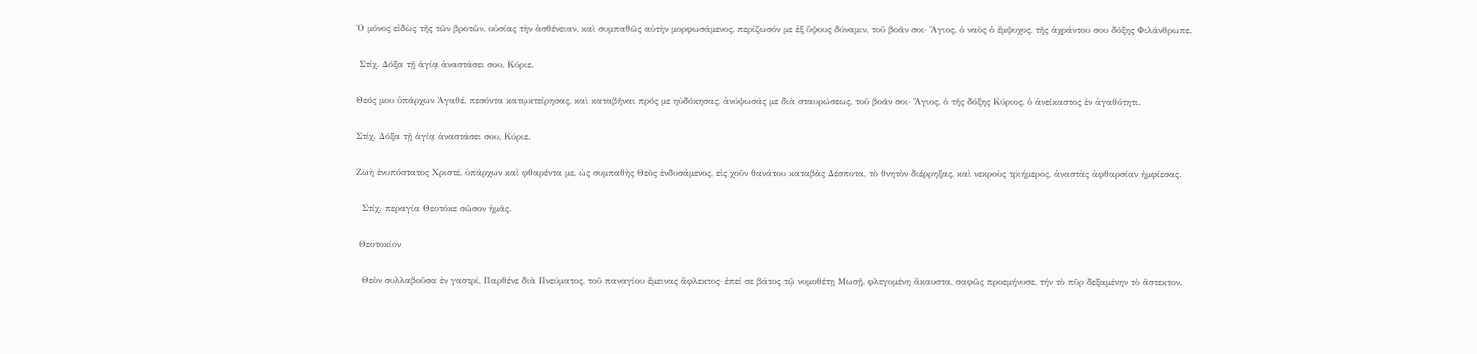Ὁ μόνος εἰδὼς τῆς τῶν βροτῶν, οὐσίας τὴν ἀσθένειαν, καὶ συμπαθῶς αὐτὴν μορφωσάμενος, περίζωσόν με ἐξ ὕψους δύναμιν, τοῦ βοᾶν σοι· Ἅγιος, ὁ ναὸς ὁ ἔμψυχος, τῆς ἀχράντου σου δόξης Φιλάνθρωπε.


 Στίχ. Δόξα τῇ ἁγίᾳ ἀναστάσει σου, Κύριε.


Θεός μου ὑπάρχων Ἀγαθέ, πεσόντα κατῳκτείρησας, καὶ καταβῆναι πρός με ηὐδόκησας, ἀνύψωσάς με διὰ σταυρώσεως, τοῦ βοᾶν σοι· Ἅγιος, ὁ τῆς δόξης Κύριος, ὁ ἀνείκαστος ἐν ἀγαθότητι.


Στίχ. Δόξα τῇ ἁγίᾳ ἀναστάσει σου, Κύριε.


Ζωὴ ἐνυπόστατος Χριστέ, ὑπάρχων καὶ φθαρέντα με, ὡς συμπαθὴς Θεὸς ἐνδυσάμενος, εἰς χοῦν θανάτου καταβὰς Δέσποτα, τὸ θνητὸν διέρρηξας, καὶ νεκροὺς τριήμερος, ἀναστὰς ἀφθαρσίαν ἠμφίεσας.


  Στίχ. περαγία Θεοτόκε σῶσον ἡμᾶς.


 Θεοτοκίον


  Θεὸν συλλαβοῦσα ἐν γαστρί, Παρθένε διὰ Πνεύματος, τοῦ παναγίου ἔμεινας ἄφλεκτος· ἐπεί σε βάτος τῷ νομοθέτῃ Μωσῇ, φλεγομένη ἄκαυστα, σαφῶς προεμήνυσε, τήν τὸ πῦρ δεξαμένην τὸ ἄστεκτον.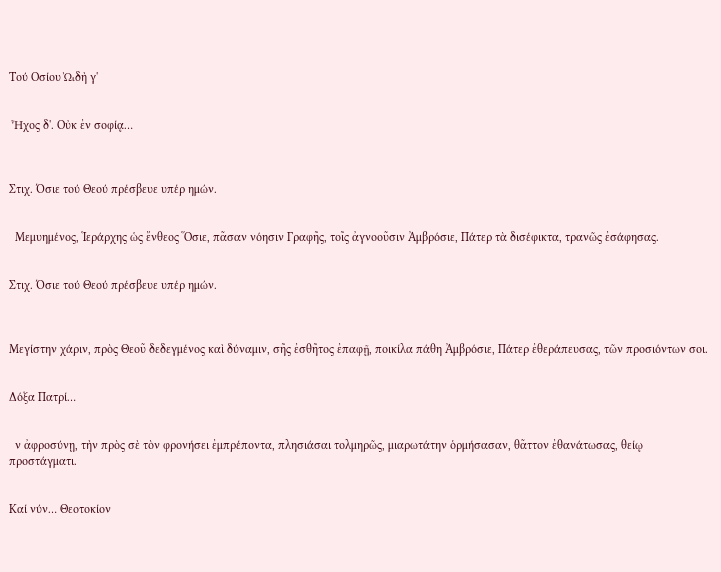Τού Οσίου ᾨδὴ γ'


 Ἦχος δ'. Οὐκ ἐν σοφίᾳ…



Στιχ. Όσιε τού Θεού πρέσβευε υπέρ ημών.


  Μεμυημένος, Ἱεράρχης ὡς ἔνθεος Ὅσιε, πᾶσαν νόησιν Γραφῆς, τοῖς ἀγνοοῦσιν Ἀμβρόσιε, Πάτερ τὰ δισέφικτα, τρανῶς ἐσάφησας.


Στιχ. Όσιε τού Θεού πρέσβευε υπέρ ημών.



Μεγίστην χάριν, πρὸς Θεοῦ δεδεγμένος καὶ δύναμιν, σῆς ἐσθῆτος ἐπαφῇ, ποικίλα πάθη Ἀμβρόσιε, Πάτερ ἐθεράπευσας, τῶν προσιόντων σοι.


Δόξα Πατρί…


  ν ἀφροσύνῃ, τὴν πρὸς σὲ τὸν φρονήσει ἐμπρέποντα, πλησιάσαι τολμηρῶς, μιαρωτάτην ὁρμήσασαν, θᾶττον ἐθανάτωσας, θείῳ προστάγματι.


Καί νύν… Θεοτοκίον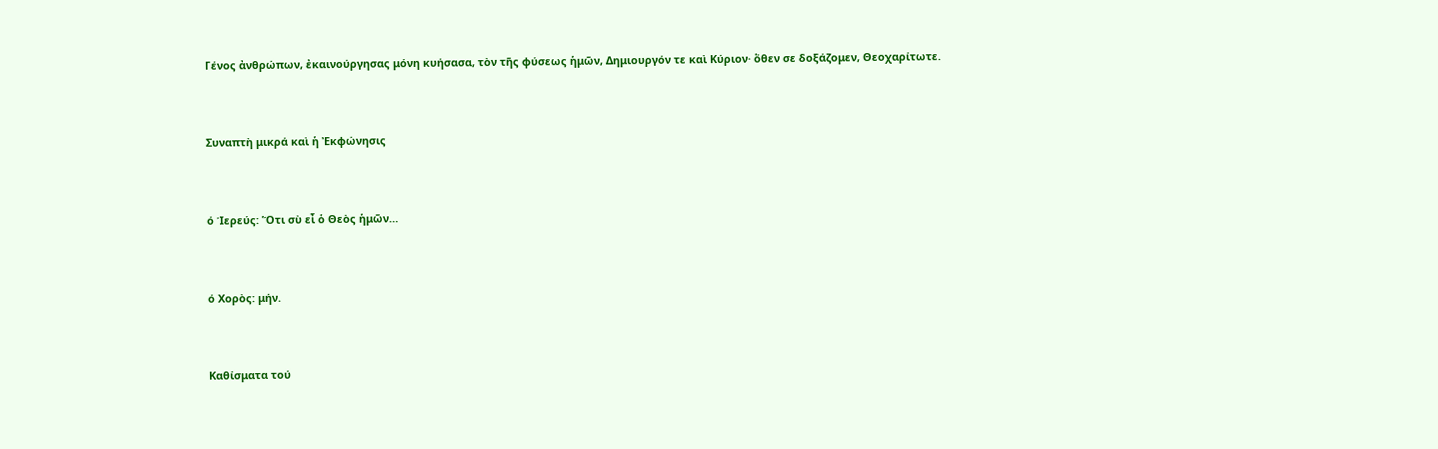Γένος ἀνθρώπων, ἐκαινούργησας μόνη κυήσασα, τὸν τῆς φύσεως ἡμῶν, Δημιουργόν τε καὶ Κύριον· ὅθεν σε δοξάζομεν, Θεοχαρίτωτε.


Συναπτὴ μικρά καὶ ἡ Ἐκφώνησις


ό Ίερεύς: Ὅτι σὺ εἶ ὁ Θεὸς ἡμῶν…


ό Χορὸς: μήν.


Καθίσματα τού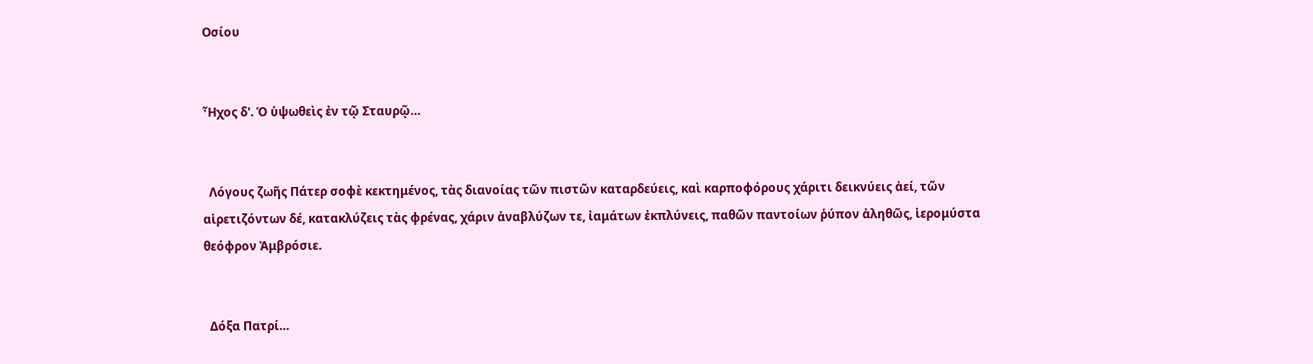Οσίου


Ἦχος δ'. Ὁ ὑψωθεὶς ἐν τῷ Σταυρῷ…


  Λόγους ζωῆς Πάτερ σοφὲ κεκτημένος, τὰς διανοίας τῶν πιστῶν καταρδεύεις, καὶ καρποφόρους χάριτι δεικνύεις ἀεί, τῶν αἱρετιζόντων δέ, κατακλύζεις τὰς φρένας, χάριν ἀναβλύζων τε, ἰαμάτων ἐκπλύνεις, παθῶν παντοίων ῥύπον ἀληθῶς, ἱερομύστα θεόφρον Ἀμβρόσιε.


  Δόξα Πατρί…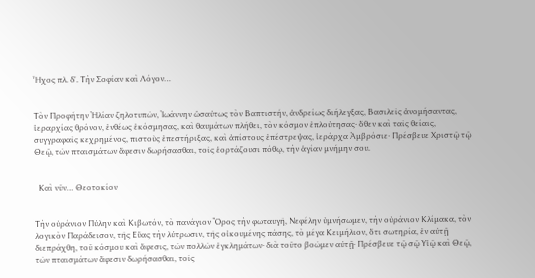Ἦχος πλ. δ'. Τὴν Σοφίαν καὶ Λόγον…


Τὸν Προφήτην Ἠλίαν ζηλοτυπῶν, Ἰωάννην ὡσαύτως τὸν Βαπτιστήν, ἀνδρείως διήλεγξας, Βασιλεῖς ἀνομήσαντας, ἱεραρχίας θρόνον, ἐνθέως ἐκόσμησας, καὶ θαυμάτων πλήθει, τὸν κόσμον ἐπλούτησας· ὅθεν καὶ ταῖς θείαις, συγγραφαῖς κεχρημένος, πιστοὺς ἐπεστήριξας, καὶ ἀπίστους ἐπέστρεψας, ἱεράρχα Ἀμβρόσιε· Πρέσβευε Χριστῷ τῷ Θεῷ, τῶν πταισμάτων ἄφεσιν δωρήσασθαι, τοῖς ἑορτάζουσι πόθῳ, τὴν ἁγίαν μνήμην σου.


  Καὶ νῦν… Θεοτοκίον


Τὴν οὐράνιον Πύλην καὶ Κιβωτόν, τὸ πανάγιον Ὄρος τὴν φωταυγῆ, Νεφέλην ὑμνήσωμεν, τὴν οὐράνιον Κλίμακα, τὸν λογικὸν Παράδεισον, τῆς Εὔας τὴν λύτρωσιν, τῆς οἰκουμένης πάσης, τὸ μέγα Κειμήλιον, ὅτι σωτηρία, ἐν αὐτῇ διεπράχθη, τοῦ κόσμου καὶ ἄφεσις, τῶν πολλῶν ἐγκλημάτων· διὰ τοῦτο βοῶμεν αὐτῇ· Πρέσβευε τῷ σῷ Υἱῷ καὶ Θεῷ, τῶν πταισμάτων ἄφεσιν δωρήσασθαι, τοῖς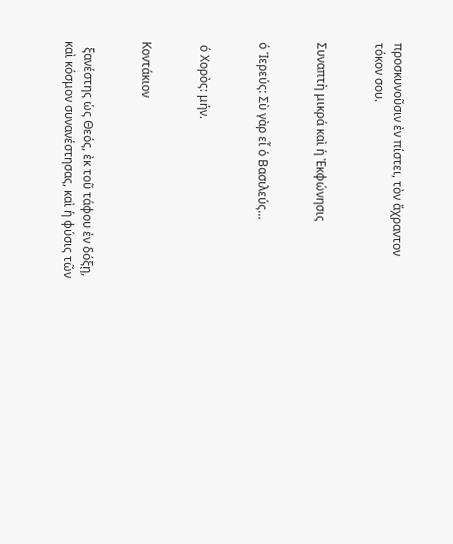προσκυνοῦσιν ἐν πίστει, τὸν ἄχραντον τόκον σου.


Συναπτὴ μικρά καὶ ἡ Ἐκφώνησις


ό Ίερεύς: Σὺ γὰρ εἶ ὁ Βασιλεύς…


 ό Χορὸς: μήν.


Κοντάκιον


  ξανέστης ὡς Θεός, ἐκ τοῦ τάφου ἐν δόξῃ, καὶ κόσμον συνανέστησας, καὶ ἡ φύσις τῶν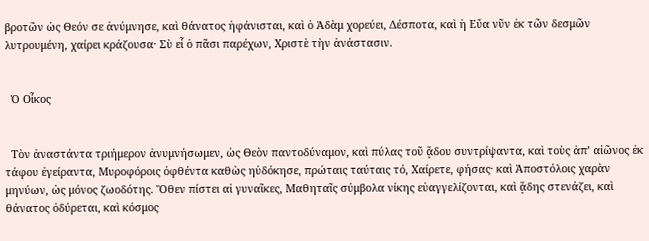βροτῶν ὡς Θεόν σε ἀνύμνησε, καὶ θάνατος ἠφάνισται, καὶ ὁ Ἀδὰμ χορεύει, Δέσποτα, καὶ ἡ Εὔα νῦν ἐκ τῶν δεσμῶν λυτρουμένη, χαίρει κράζουσα· Σὺ εἶ ὁ πᾶσι παρέχων, Χριστὲ τὴν ἀνάστασιν.


  Ὁ Οἶκος


  Τὸν ἀναστάντα τριήμερον ἀνυμνήσωμεν, ὡς Θεὸν παντοδύναμον, καὶ πύλας τοῦ ᾅδου συντρίψαντα, καὶ τοὺς ἀπ’ αἰῶνος ἐκ τάφου ἐγείραντα, Μυροφόροις ὀφθέντα καθὼς ηὐδόκησε, πρώταις ταύταις τό, Χαίρετε, φήσας· καὶ Ἀποστόλοις χαρὰν μηνύων, ὡς μόνος ζωοδότης. Ὅθεν πίστει αἱ γυναῖκες, Μαθηταῖς σύμβολα νίκης εὐαγγελίζονται, καὶ ᾅδης στενάζει, καὶ θάνατος ὀδύρεται, καὶ κόσμος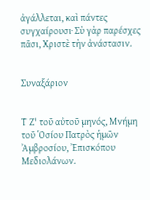ἀγάλλεται, καὶ πάντες συγχαίρουσι· Σὺ γὰρ παρέσχες πᾶσι, Χριστὲ τὴν ἀνάστασιν.


Συναξάριον


Τ Ζ' τοῦ αὐτοῦ μηνός, Μνήμη τοῦ Ὁσίου Πατρὸς ἡμῶν Ἀμβροσίου, Ἐπισκόπου Μεδιολάνων.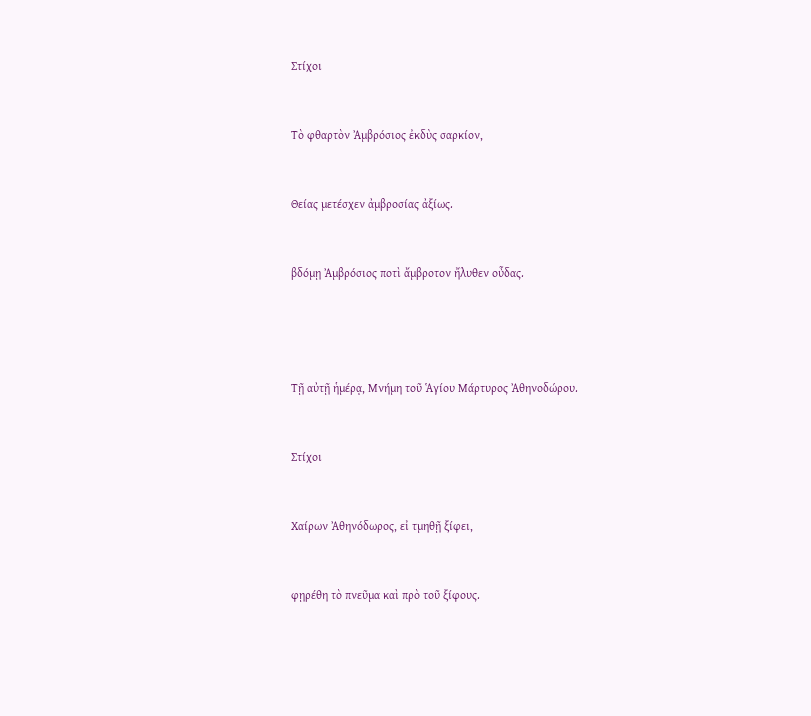Στίχοι


Τὸ φθαρτὸν Ἀμβρόσιος ἐκδὺς σαρκίον,


Θείας μετέσχεν ἀμβροσίας ἀξίως.


βδόμῃ Ἀμβρόσιος ποτὶ ἄμβροτον ἤλυθεν οὖδας.




Τῇ αὐτῇ ἡμέρᾳ, Μνήμη τοῦ Ἁγίου Μάρτυρος Ἀθηνοδώρου.


Στίχοι


Χαίρων Ἀθηνόδωρος, εἰ τμηθῇ ξίφει,


φῃρέθη τὸ πνεῦμα καὶ πρὸ τοῦ ξίφους.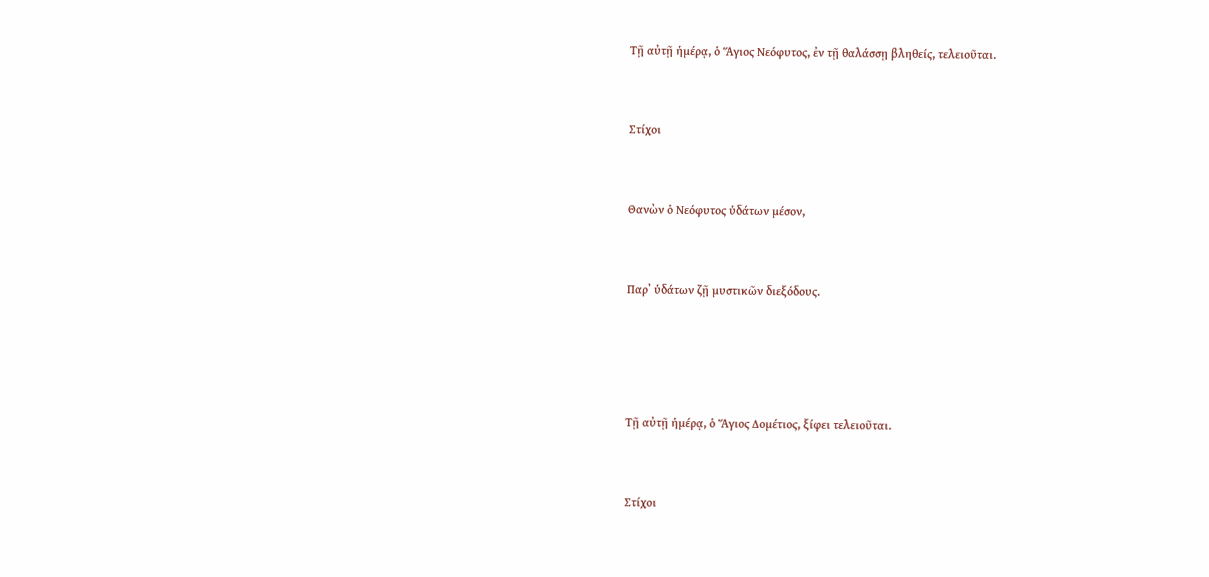Τῇ αὐτῇ ἡμέρᾳ, ὁ Ἅγιος Νεόφυτος, ἐν τῇ θαλάσσῃ βληθείς, τελειοῦται.


Στίχοι


Θανὼν ὁ Νεόφυτος ὑδάτων μέσον,


Παρ᾿ ὑδάτων ζῇ μυστικῶν διεξόδους.




Τῇ αὐτῇ ἡμέρᾳ, ὁ Ἅγιος Δομέτιος, ξίφει τελειοῦται.


Στίχοι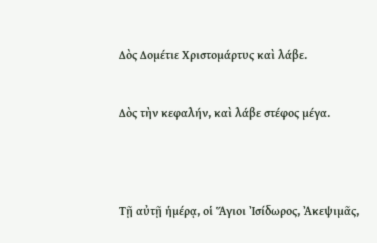Δὸς Δομέτιε Χριστομάρτυς καὶ λάβε.


Δὸς τὴν κεφαλήν, καὶ λάβε στέφος μέγα.




Τῇ αὐτῇ ἡμέρᾳ, οἱ Ἅγιοι Ἰσίδωρος, Ἀκεψιμᾶς,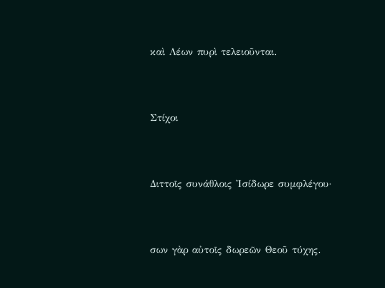καὶ Λέων πυρὶ τελειοῦνται.


Στίχοι


Διττοῖς συνάθλοις Ἰσίδωρε συμφλέγου·


σων γὰρ αὐτοῖς δωρεῶν Θεοῦ τύχης.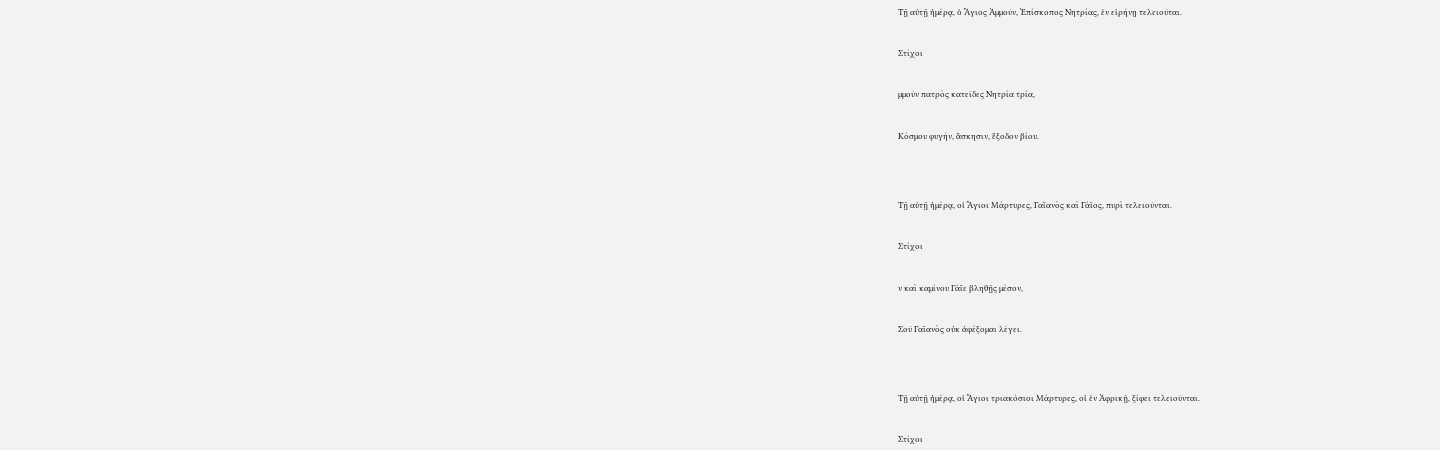Τῇ αὐτῇ ἡμέρᾳ, ὁ Ἅγιος Ἀμμοῦν, Ἐπίσκοπος Νητρίας, ἐν εἰρήνῃ τελειοῦται.


Στίχοι


μμοῦν πατρὸς κατεῖδες Νητρία τρία,


Κόσμου φυγήν, ἄσκησιν, ἔξοδον βίου.




Τῇ αὐτῇ ἡμέρᾳ, οἱ Ἅγιοι Μάρτυρες, Γαϊανὸς καὶ Γάϊος, πυρὶ τελειοῦνται.


Στίχοι


ν καὶ καμίνου Γάϊε βληθῇς μέσον,


Σοῦ Γαϊανὸς οὐκ ἀφέξομαι λέγει.




Τῇ αὐτῇ ἡμέρᾳ, οἱ Ἅγιοι τριακόσιοι Μάρτυρες, οἱ ἐν Ἀφρικῇ, ξίφει τελειοῦνται.


Στίχοι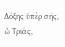Δόξης ὑπὲρ σῆς, ὦ Τριάς,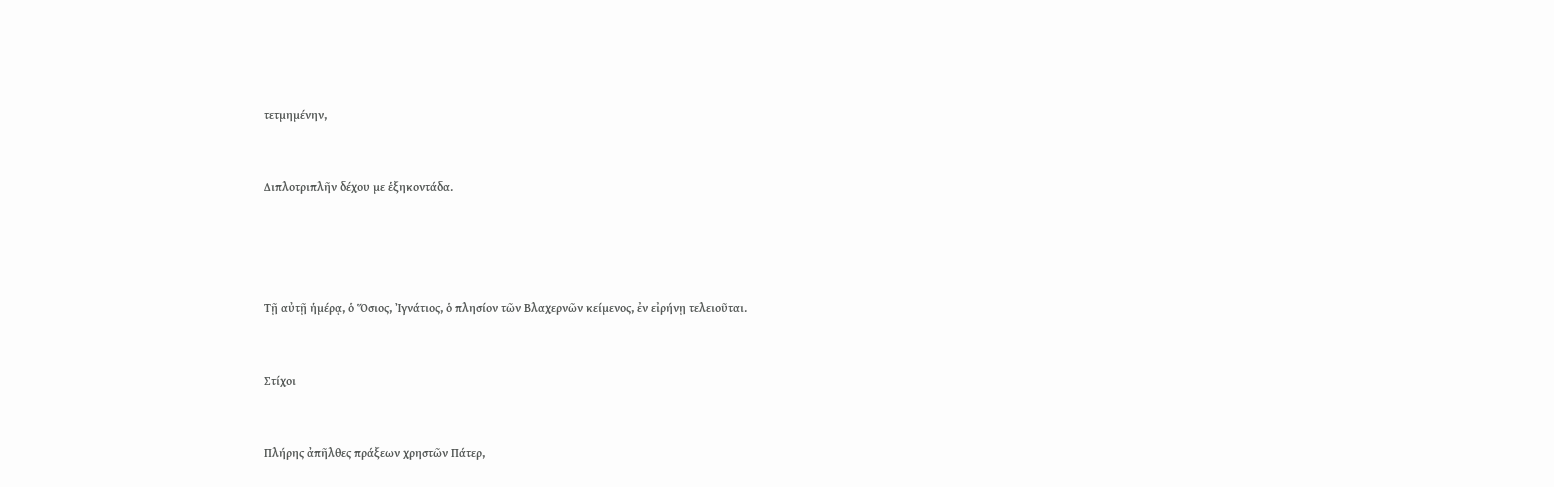τετμημένην,


Διπλοτριπλῆν δέχου με ἑξηκοντάδα.




Τῇ αὐτῇ ἡμέρᾳ, ὁ Ὅσιος, Ἰγνάτιος, ὁ πλησίον τῶν Βλαχερνῶν κείμενος, ἐν εἰρήνῃ τελειοῦται.


Στίχοι


Πλήρης ἀπῆλθες πράξεων χρηστῶν Πάτερ,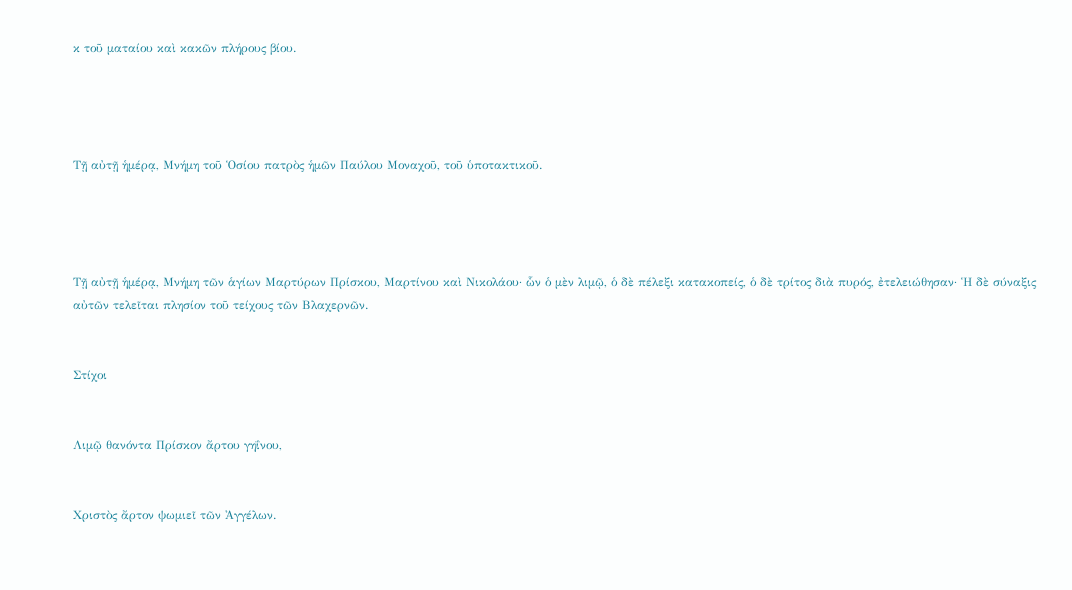κ τοῦ ματαίου καὶ κακῶν πλήρους βίου.




Τῇ αὐτῇ ἡμέρᾳ, Μνήμη τοῦ Ὁσίου πατρὸς ἡμῶν Παύλου Μοναχοῦ, τοῦ ὑποτακτικοῦ.




Τῇ αὐτῇ ἡμέρᾳ, Μνήμη τῶν ἁγίων Μαρτύρων Πρίσκου, Μαρτίνου καὶ Νικολάου· ὧν ὁ μὲν λιμῷ, ὁ δὲ πέλεξι κατακοπείς, ὁ δὲ τρίτος διὰ πυρός, ἐτελειώθησαν· Ἡ δὲ σύναξις αὐτῶν τελεῖται πλησίον τοῦ τείχους τῶν Βλαχερνῶν.


Στίχοι


Λιμῷ θανόντα Πρίσκον ἄρτου γηΐνου,


Χριστὸς ἄρτον ψωμιεῖ τῶν Ἀγγέλων.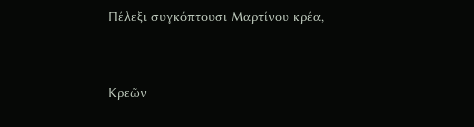Πέλεξι συγκόπτουσι Μαρτίνου κρέα,


Κρεῶν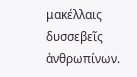μακέλλαις δυσσεβεῖς ἀνθρωπίνων.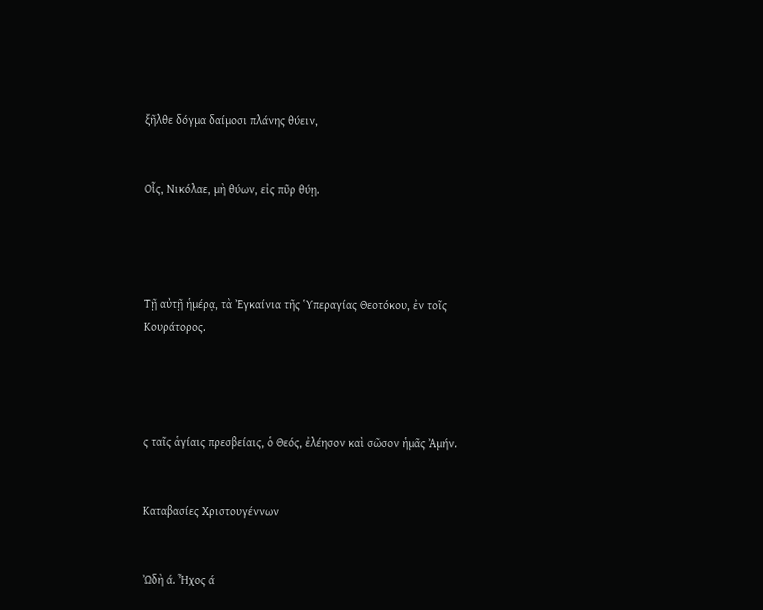ξῆλθε δόγμα δαίμοσι πλάνης θύειν,


Οἷς, Νικόλαε, μὴ θύων, εἰς πῦρ θύῃ.




Τῇ αὐτῇ ἡμέρᾳ, τὰ Ἐγκαίνια τῆς Ὑπεραγίας Θεοτόκου, ἐν τοῖς Κουράτορος.




ς ταῖς ἁγίαις πρεσβείαις, ὁ Θεός, ἐλέησον καὶ σῶσον ἡμᾶς Ἀμήν.


Καταβασίες Χριστουγέννων


Ὠδὴ ά. Ἦχος ά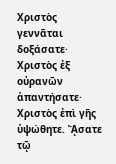Χριστὸς γεννᾶται δοξάσατε· Χριστὸς ἐξ οὐρανῶν ἀπαντήσατε· Χριστὸς ἐπὶ γῆς ὑψώθητε. ᾌσατε τῷ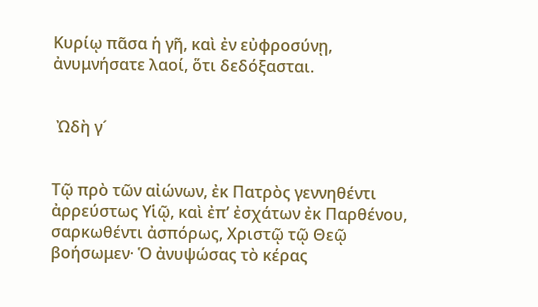Κυρίῳ πᾶσα ἡ γῆ, καὶ ἐν εὐφροσύνῃ, ἀνυμνήσατε λαοί, ὅτι δεδόξασται.


 Ὠδὴ γ´


Τῷ πρὸ τῶν αἰώνων, ἐκ Πατρὸς γεννηθέντι ἀρρεύστως Υἱῷ, καὶ ἐπ’ ἐσχάτων ἐκ Παρθένου, σαρκωθέντι ἀσπόρως, Χριστῷ τῷ Θεῷ βοήσωμεν· Ὁ ἀνυψώσας τὸ κέρας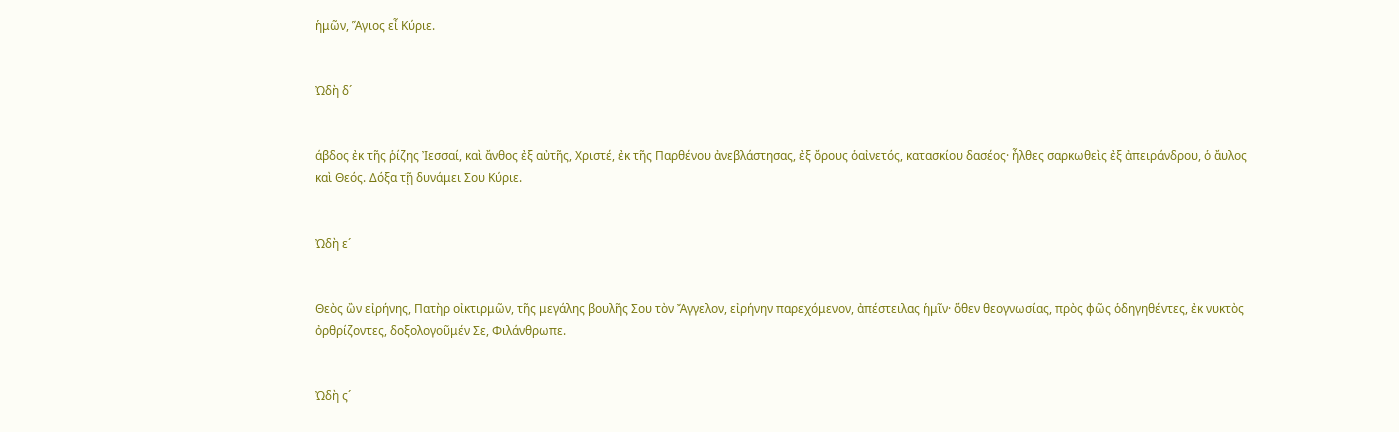ἡμῶν, Ἅγιος εἶ Κύριε.


Ὠδὴ δ´


άβδος ἐκ τῆς ῥίζης Ἰεσσαί, καὶ ἄνθος ἐξ αὐτῆς, Χριστέ, ἐκ τῆς Παρθένου ἀνεβλάστησας, ἐξ ὄρους ὁαἰνετός, κατασκίου δασέος· ἦλθες σαρκωθεὶς ἐξ ἀπειράνδρου, ὁ ἄυλος καὶ Θεός. Δόξα τῇ δυνάμει Σου Κύριε.


Ὠδὴ ε´


Θεὸς ὢν εἰρήνης, Πατὴρ οἰκτιρμῶν, τῆς μεγάλης βουλῆς Σου τὸν Ἄγγελον, εἰρήνην παρεχόμενον, ἀπέστειλας ἡμῖν· ὅθεν θεογνωσίας, πρὸς φῶς ὁδηγηθέντες, ἐκ νυκτὸς ὀρθρίζοντες, δοξολογοῦμέν Σε, Φιλάνθρωπε.


Ὠδὴ ς´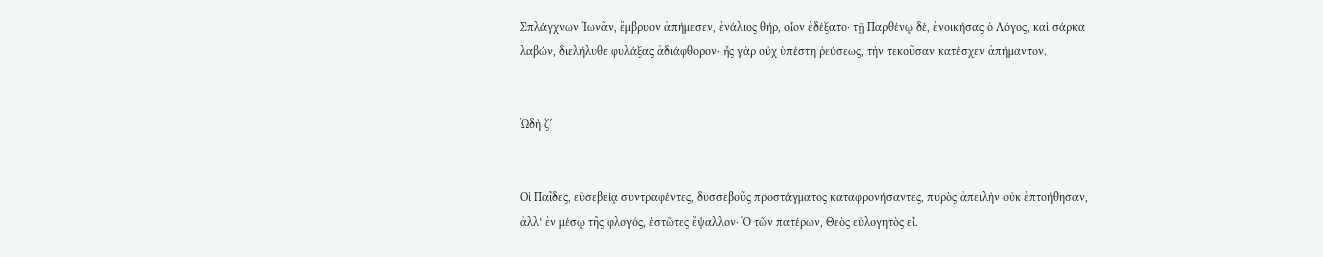Σπλάγχνων Ἰωνᾶν, ἔμβρυον ἀπήμεσεν, ἐνάλιος θήρ, οἷον ἐδέξατο· τῇ Παρθένῳ δέ, ἐνοικήσας ὁ Λόγος, καὶ σάρκα λαβών, διελήλυθε φυλάξας ἀδιάφθορον· ἧς γὰρ οὐχ ὑπέστη ῥεύσεως, τὴν τεκοῦσαν κατέσχεν ἀπήμαντον.


Ὠδὴ ζ´


Οἱ Παῖδες, εὐσεβείᾳ συντραφέντες, δυσσεβοῦς προστάγματος καταφρονήσαντες, πυρὸς ἀπειλὴν οὐκ ἐπτοήθησαν, ἀλλ’ ἐν μέσῳ τῆς φλογός, ἑστῶτες ἔψαλλον· Ὁ τῶν πατέρων, Θεὸς εὐλογητὸς εἶ.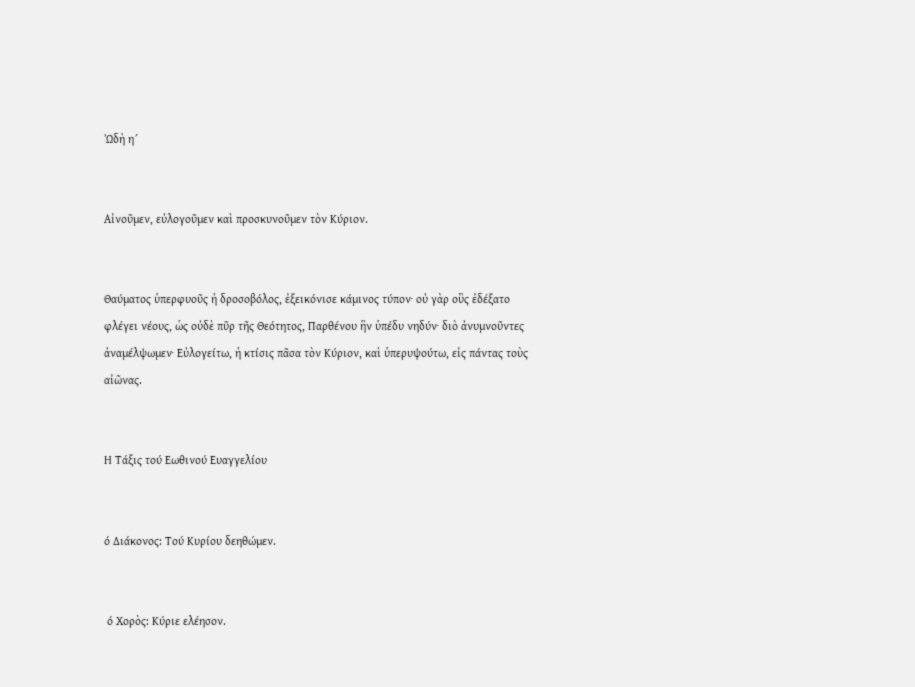Ὠδὴ η´


Αἰνοῦμεν, εὐλογοῦμεν καὶ προσκυνοῦμεν τὸν Κύριον.


Θαύματος ὑπερφυοῦς ἡ δροσοβόλος, ἐξεικόνισε κάμινος τύπον· οὐ γὰρ οὓς ἐδέξατο φλέγει νέους, ὡς οὐδὲ πῦρ τῆς Θεότητος, Παρθένου ἣν ὑπέδυ νηδύν· διὸ ἀνυμνοῦντες ἀναμέλψωμεν· Εὐλογείτω, ἡ κτίσις πᾶσα τὸν Κύριον, καὶ ὑπερυψούτω, εἰς πάντας τοὺς αἰῶνας.


Η Τάξις τού Εωθινού Ευαγγελίου


ό Διάκονος: Τού Κυρίου δεηθώμεν.


 ό Χορὸς: Κύριε ελέησον.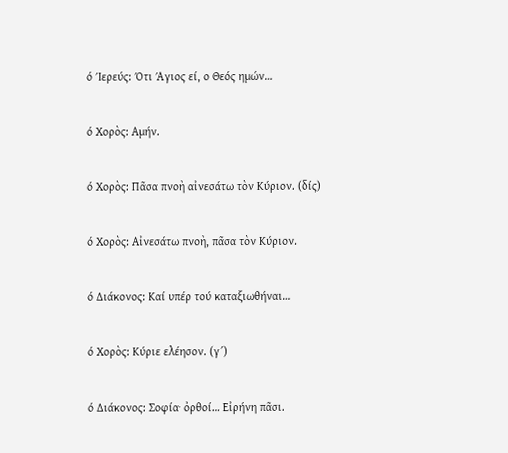ό Ίερεύς: Ότι Άγιος εί, ο Θεός ημών…


ό Χορὸς: Αμήν.


ό Χορὸς: Πᾶσα πνοὴ αἰνεσάτω τὸν Κύριον. (δίς)


ό Χορὸς: Αἰνεσάτω πνοὴ, πᾶσα τὸν Κύριον.


ό Διάκονος: Καί υπέρ τού καταξιωθήναι…


ό Χορὸς: Κύριε ελέησον. (γ´)


ό Διάκονος: Σοφία· ὀρθοί… Εἰρήνη πᾶσι.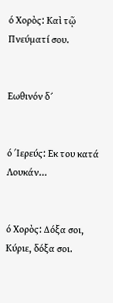ό Χορὸς: Καὶ τῷ Πνεύματί σου.


Εωθινόν δ´


ό Ίερεύς: Εκ του κατά Λουκάν…


ό Χορὸς: Δόξα σοι, Κύριε, δόξα σοι.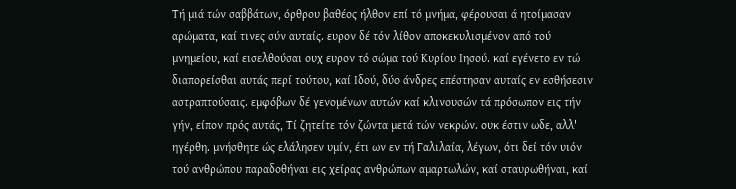Τή μιά τών σαββάτων, όρθρου βαθέος ήλθον επί τό μνήμα, φέρουσαι ά ητοίμασαν αρώματα, καί τινες σύν αυταίς. ευρον δέ τόν λίθον αποκεκυλισμένον από τού μνημείου, καί εισελθούσαι ουχ ευρον τό σώμα τού Κυρίου Ιησού. καί εγένετο εν τώ διαπορείσθαι αυτάς περί τούτου, καί Ιδού, δύο άνδρες επέστησαν αυταίς εν εσθήσεσιν αστραπτούσαις. εμφόβων δέ γενομένων αυτών καί κλινουσών τά πρόσωπον εις τήν γήν, είπον πρός αυτάς, Τί ζητείτε τόν ζώντα μετά τών νεκρών. ουκ έστιν ωδε, αλλ' ηγέρθη. μνήσθητε ώς ελάλησεν υμίν, έτι ων εν τή Γαλιλαία, λέγων, ότι δεί τόν υιόν τού ανθρώπου παραδοθήναι εις χείρας ανθρώπων αμαρτωλών, καί σταυρωθήναι, καί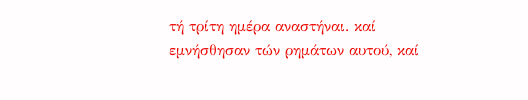τή τρίτη ημέρα αναστήναι. καί εμνήσθησαν τών ρημάτων αυτού, καί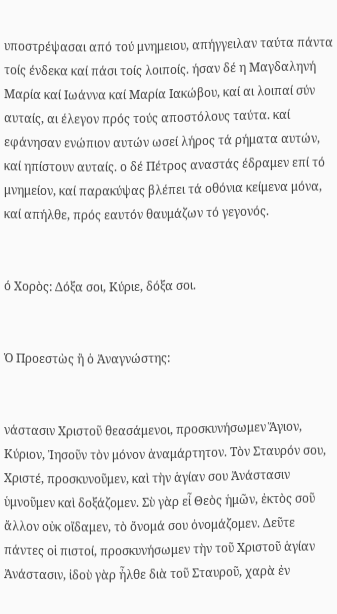υποστρέψασαι από τού μνημειου, απήγγειλαν ταύτα πάντα τοίς ένδεκα καί πάσι τοίς λοιποίς. ήσαν δέ η Μαγδαληνή Μαρία καί Ιωάννα καί Μαρία Ιακώβου, καί αι λοιπαί σύν αυταίς, αι έλεγον πρός τούς αποστόλους ταύτα. καί εφάνησαν ενώπιον αυτών ωσεί λήρος τά ρήματα αυτών, καί ηπίστουν αυταίς. ο δέ Πέτρος αναστάς έδραμεν επί τό μνημείον, καί παρακύψας βλέπει τά οθόνια κείμενα μόνα, καί απήλθε, πρός εαυτόν θαυμάζων τό γεγονός.


ό Χορὸς: Δόξα σοι, Κύριε, δόξα σοι.


Ὁ Προεστὼς ἢ ὁ Ἀναγνώστης:


νάστασιν Χριστοῦ θεασάμενοι, προσκυνήσωμεν Ἅγιον, Κύριον, Ἰησοῦν τὸν μόνον ἀναμάρτητον. Τὸν Σταυρόν σου, Χριστέ, προσκυνοῦμεν, καὶ τὴν ἁγίαν σου Ἀνάστασιν ὑμνοῦμεν καὶ δοξάζομεν. Σὺ γὰρ εἶ Θεὸς ἡμῶν, ἐκτὸς σοῦ ἄλλον οὐκ οἴδαμεν, τὸ ὄνομά σου ὀνομάζομεν. Δεῦτε πάντες οἱ πιστοί, προσκυνήσωμεν τὴν τοῦ Χριστοῦ ἁγίαν Ἀνάστασιν, ἰδοὺ γὰρ ἦλθε διὰ τοῦ Σταυροῦ, χαρὰ ἐν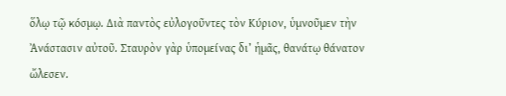ὅλῳ τῷ κόσμῳ. Διὰ παντὸς εὐλογοῦντες τὸν Κύριον, ὑμνοῦμεν τὴν Ἀνάστασιν αὐτοῦ. Σταυρὸν γὰρ ὑπομείνας δι’ ἡμᾶς, θανάτῳ θάνατον ὤλεσεν.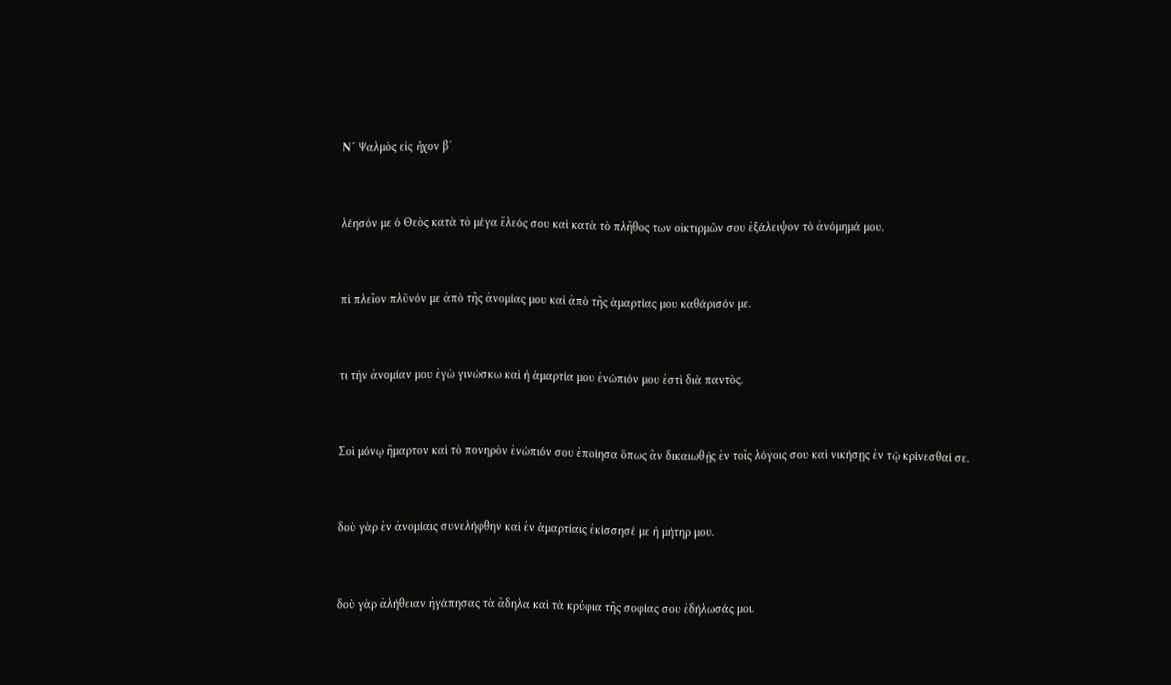Ν´ Ψαλμὸς εἰς ἦχον β´


λέησόν με ὁ Θεὸς κατὰ τὸ μέγα ἔλεός σου καὶ κατὰ τὸ πλῆθος των οἰκτιρμῶν σου ἐξάλειψον τὸ ἀνόμημά μου.


πὶ πλεῖον πλῦνόν με ἀπὸ τῆς ἀνομίας μου καὶ ἀπὸ τῆς ἁμαρτίας μου καθάρισόν με.


τι τὴν ἀνομίαν μου ἐγὼ γινώσκω καὶ ἡ ἁμαρτία μου ἐνώπιόν μου ἐστὶ διὰ παντὸς.


Σοὶ μόνῳ ἥμαρτον καὶ τὸ πονηρὸν ἐνώπιόν σου ἐποίησα ὅπως ἂν δικαιωθῇς ἐν τοῖς λόγοις σου καὶ νικήσῃς ἐν τῷ κρίνεσθαί σε.


δοὺ γὰρ ἐν ἀνομίαις συνελήφθην καὶ ἐν ἁμαρτίαις ἐκίσσησέ με ἡ μήτηρ μου.


δοὺ γὰρ ἀλήθειαν ἠγάπησας τὰ ἄδηλα καὶ τὰ κρύφια τῆς σοφίας σου ἐδήλωσάς μοι.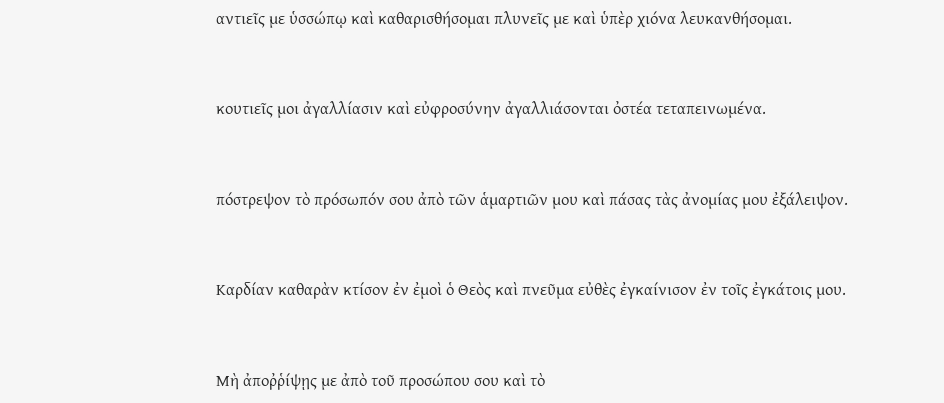αντιεῖς με ὑσσώπῳ καὶ καθαρισθήσομαι πλυνεῖς με καὶ ὑπὲρ χιόνα λευκανθήσομαι.


κουτιεῖς μοι ἀγαλλίασιν καὶ εὐφροσύνην ἀγαλλιάσονται ὀστέα τεταπεινωμένα.


πόστρεψον τὸ πρόσωπόν σου ἀπὸ τῶν ἁμαρτιῶν μου καὶ πάσας τὰς ἀνομίας μου ἐξάλειψον.


Καρδίαν καθαρὰν κτίσον ἐν ἐμοὶ ὁ Θεὸς καὶ πνεῦμα εὐθὲς ἐγκαίνισον ἐν τοῖς ἐγκάτοις μου.


Μὴ ἀποῤῥίψῃς με ἀπὸ τοῦ προσώπου σου καὶ τὸ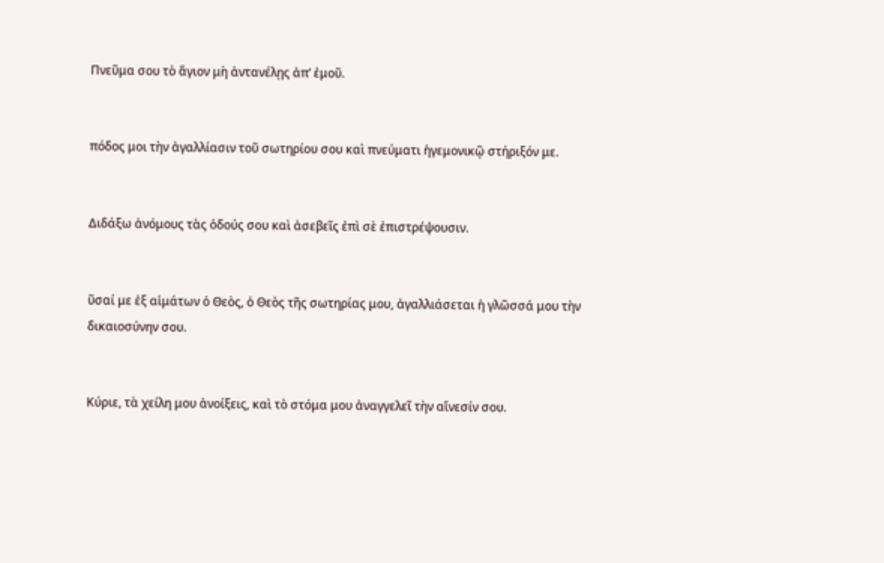Πνεῦμα σου τὸ ἅγιον μὴ ἀντανέλῃς ἀπ’ ἐμοῦ.


πόδος μοι τὴν ἀγαλλίασιν τοῦ σωτηρίου σου καὶ πνεύματι ἡγεμονικῷ στήριξόν με.


Διδάξω ἀνόμους τὰς ὁδούς σου καὶ ἀσεβεῖς ἐπὶ σὲ ἐπιστρέψουσιν.


ῦσαί με ἐξ αἱμάτων ὁ Θεὸς, ὁ Θεὸς τῆς σωτηρίας μου, ἀγαλλιάσεται ἡ γλῶσσά μου τὴν δικαιοσύνην σου.


Κύριε, τὰ χείλη μου ἀνοίξεις, καὶ τὸ στόμα μου ἀναγγελεῖ τὴν αἴνεσίν σου.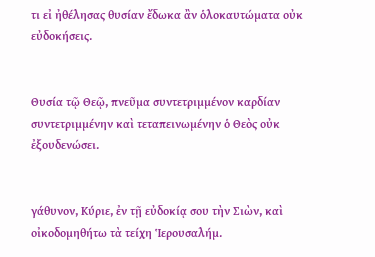τι εἰ ἠθέλησας θυσίαν ἔδωκα ἂν ὁλοκαυτώματα οὐκ εὐδοκήσεις.


Θυσία τῷ Θεῷ, πνεῦμα συντετριμμένον καρδίαν συντετριμμένην καὶ τεταπεινωμένην ὁ Θεὸς οὐκ ἐξουδενώσει.


γάθυνον, Κύριε, ἐν τῇ εὐδοκίᾳ σου τὴν Σιὼν, καὶ οἰκοδομηθήτω τὰ τείχη Ἱερουσαλήμ.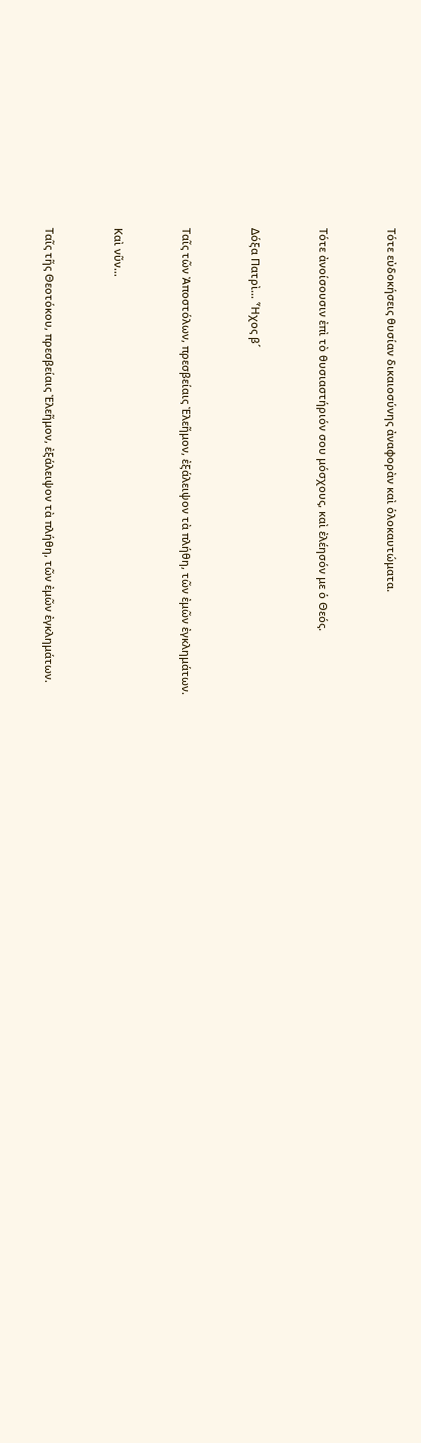Τότε εὐδοκήσεις θυσίαν δικαιοσύνης ἀναφορὰν καὶ ὁλοκαυτώματα.


Τότε ἀνοίσουσιν ἐπὶ τὸ θυσιαστήριόν σου μόσχους, καὶ ἐλέησόν με ὁ Θεός.


Δόξα Πατρὶ… Ἦχος β´


Ταῖς τῶν Ἀποστόλων, πρεσβείαις Ἐλεῆμον, ἐξάλειψον τὰ πλήθη, τῶν ἐμῶν ἐγκλημάτων.


Καὶ νῦν…


Ταῖς τῆς Θεοτόκου, πρεσβείαις Ἐλεῆμον, ἐξάλειψον τὰ πλήθη, τῶν ἐμῶν ἐγκλημάτων.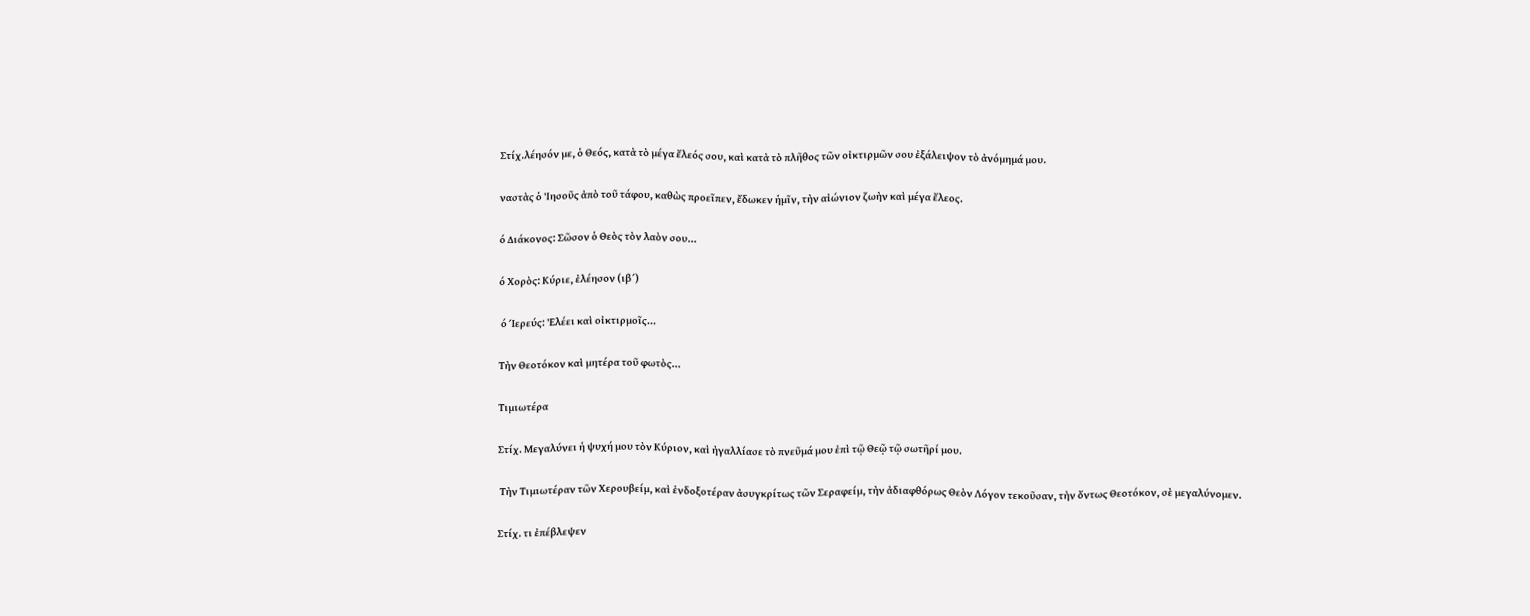Στίχ.λέησόν με, ὁ Θεός, κατὰ τὸ μέγα ἔλεός σου, καὶ κατὰ τὸ πλῆθος τῶν οἰκτιρμῶν σου ἐξάλειψον τὸ ἀνόμημά μου.


ναστὰς ὁ Ἰησοῦς ἀπὸ τοῦ τάφου, καθὼς προεῖπεν, ἔδωκεν ἡμῖν, τὴν αἰώνιον ζωὴν καὶ μέγα ἔλεος.


ό Διάκονος: Σῶσον ὁ Θεὸς τὸν λαὸν σου…


ό Χορὸς: Κύριε, ἐλέησον (ιβ´)


 ό Ίερεύς: Ἐλέει καὶ οἰκτιρμοῖς…


Τὴν Θεοτόκον καὶ μητέρα τοῦ φωτὸς…


Τιμιωτέρα


Στίχ. Μεγαλύνει ἡ ψυχή μου τὸν Κύριον, καὶ ἠγαλλίασε τὸ πνεῦμά μου ἐπὶ τῷ Θεῷ τῷ σωτῆρί μου.


 Τὴν Τιμιωτέραν τῶν Χερουβείμ, καὶ ἐνδοξοτέραν ἀσυγκρίτως τῶν Σεραφείμ, τὴν ἀδιαφθόρως Θεὸν Λόγον τεκοῦσαν, τὴν ὄντως Θεοτόκον, σὲ μεγαλύνομεν.


Στίχ. τι ἐπέβλεψεν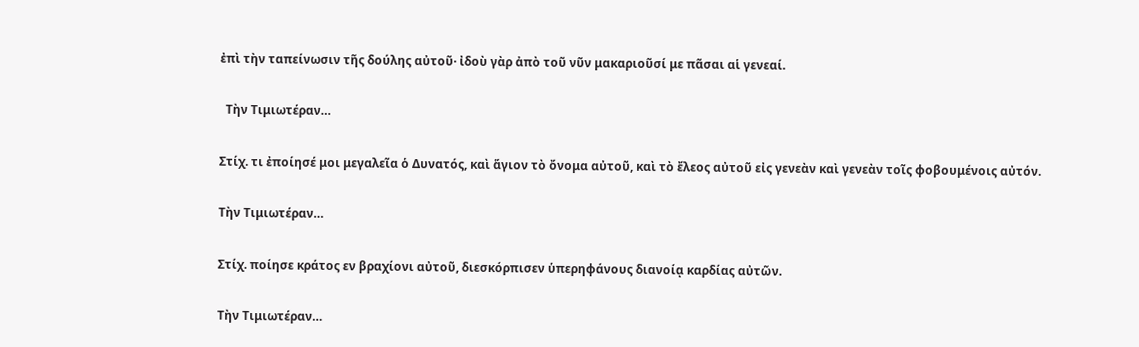ἐπὶ τὴν ταπείνωσιν τῆς δούλης αὐτοῦ· ἰδοὺ γὰρ ἀπὸ τοῦ νῦν μακαριοῦσί με πᾶσαι αἱ γενεαί.


  Τὴν Τιμιωτέραν…


Στίχ. τι ἐποίησέ μοι μεγαλεῖα ὁ Δυνατός, καὶ ἅγιον τὸ ὄνομα αὐτοῦ, καὶ τὸ ἔλεος αὐτοῦ εἰς γενεὰν καὶ γενεὰν τοῖς φοβουμένοις αὐτόν.


Τὴν Τιμιωτέραν…


Στίχ. ποίησε κράτος εν βραχίονι αὐτοῦ, διεσκόρπισεν ὑπερηφάνους διανοίᾳ καρδίας αὐτῶν.


Τὴν Τιμιωτέραν…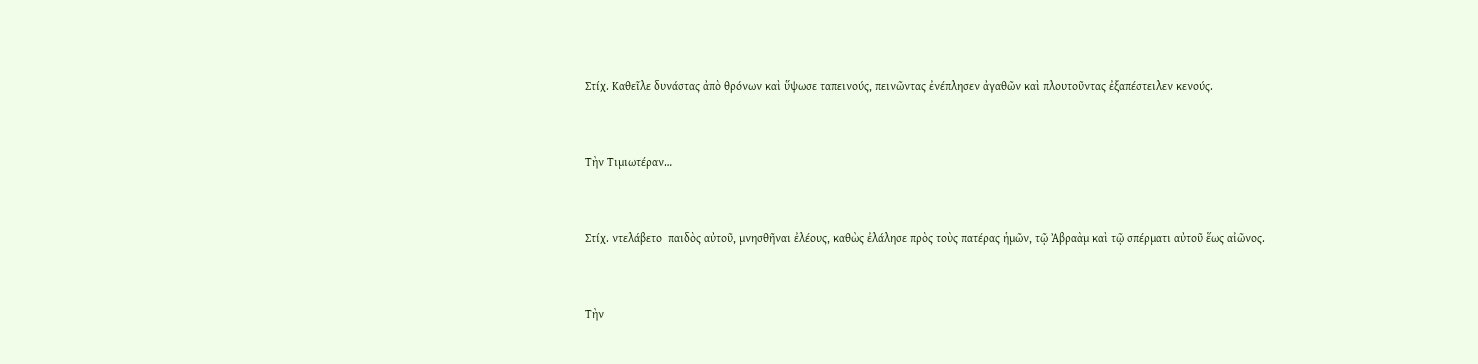Στίχ. Καθεῖλε δυνάστας ἀπὸ θρόνων καὶ ὕψωσε ταπεινούς, πεινῶντας ἐνέπλησεν ἀγαθῶν καὶ πλουτοῦντας ἐξαπέστειλεν κενούς.


Τὴν Τιμιωτέραν…


Στίχ. ντελάβετο  παιδὸς αὐτοῦ, μνησθῆναι ἐλέους, καθὼς ἐλάλησε πρὸς τοὺς πατέρας ἡμῶν, τῷ Ἀβραὰμ καὶ τῷ σπέρματι αὐτοῦ ἕως αἰῶνος.


Τὴν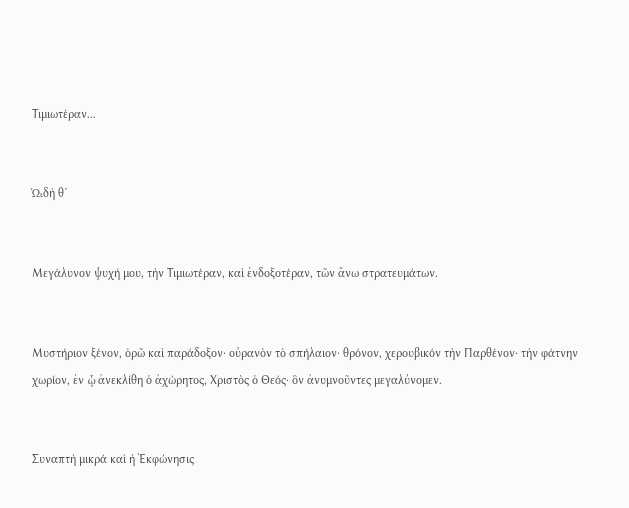Τιμιωτέραν...


ᾨδὴ θ´


Μεγάλυνον ψυχή μου, τὴν Τιμιωτέραν, καὶ ἐνδοξοτέραν, τῶν ἄνω στρατευμάτων.


Μυστήριον ξένον, ὁρῶ καὶ παράδοξον· οὐρανὸν τὸ σπήλαιον· θρόνον, χερουβικόν τὴν Παρθένον· τὴν φάτνην χωρίον, ἐν ᾧ ἀνεκλίθη ὁ ἀχώρητος, Χριστὸς ὁ Θεός· ὃν ἀνυμνοῦντες μεγαλύνομεν.


Συναπτὴ μικρά καὶ ἡ Ἐκφώνησις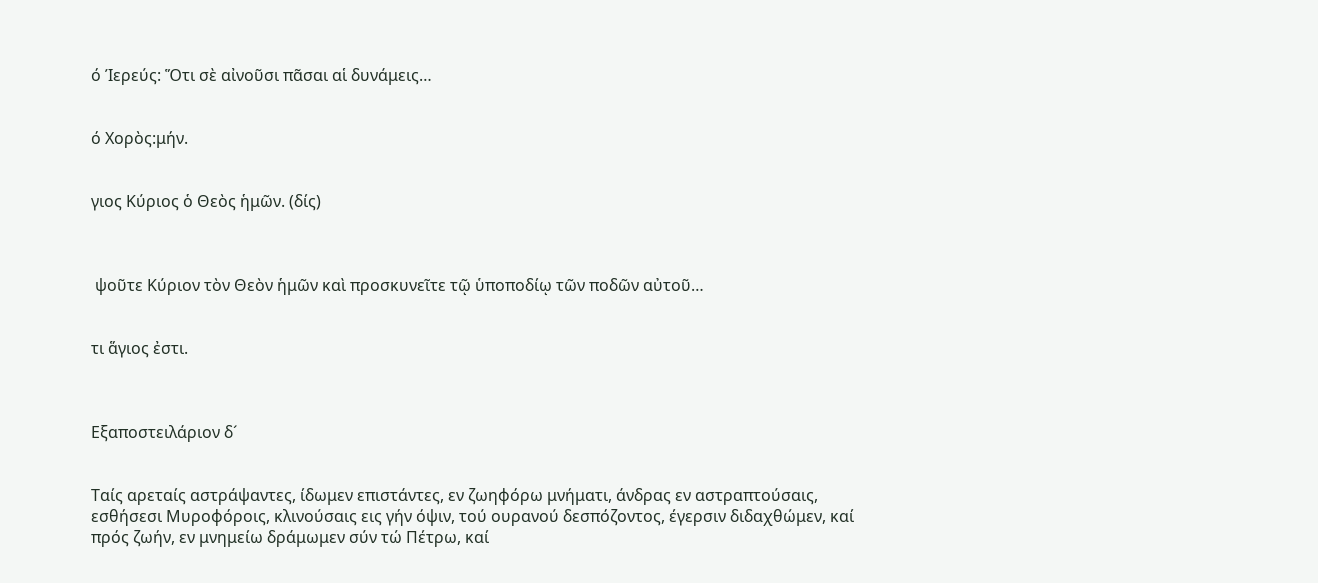ό Ίερεύς: Ὅτι σὲ αἰνοῦσι πᾶσαι αἱ δυνάμεις…


ό Χορὸς:μήν.


γιος Κύριος ὁ Θεὸς ἡμῶν. (δίς)



 ψοῦτε Κύριον τὸν Θεὸν ἡμῶν καὶ προσκυνεῖτε τῷ ὑποποδίῳ τῶν ποδῶν αὐτοῦ…


τι ἅγιος ἐστι.



Εξαποστειλάριον δ´


Ταίς αρεταίς αστράψαντες, ίδωμεν επιστάντες, εν ζωηφόρω μνήματι, άνδρας εν αστραπτούσαις, εσθήσεσι Μυροφόροις, κλινούσαις εις γήν όψιν, τού ουρανού δεσπόζοντος, έγερσιν διδαχθώμεν, καί πρός ζωήν, εν μνημείω δράμωμεν σύν τώ Πέτρω, καί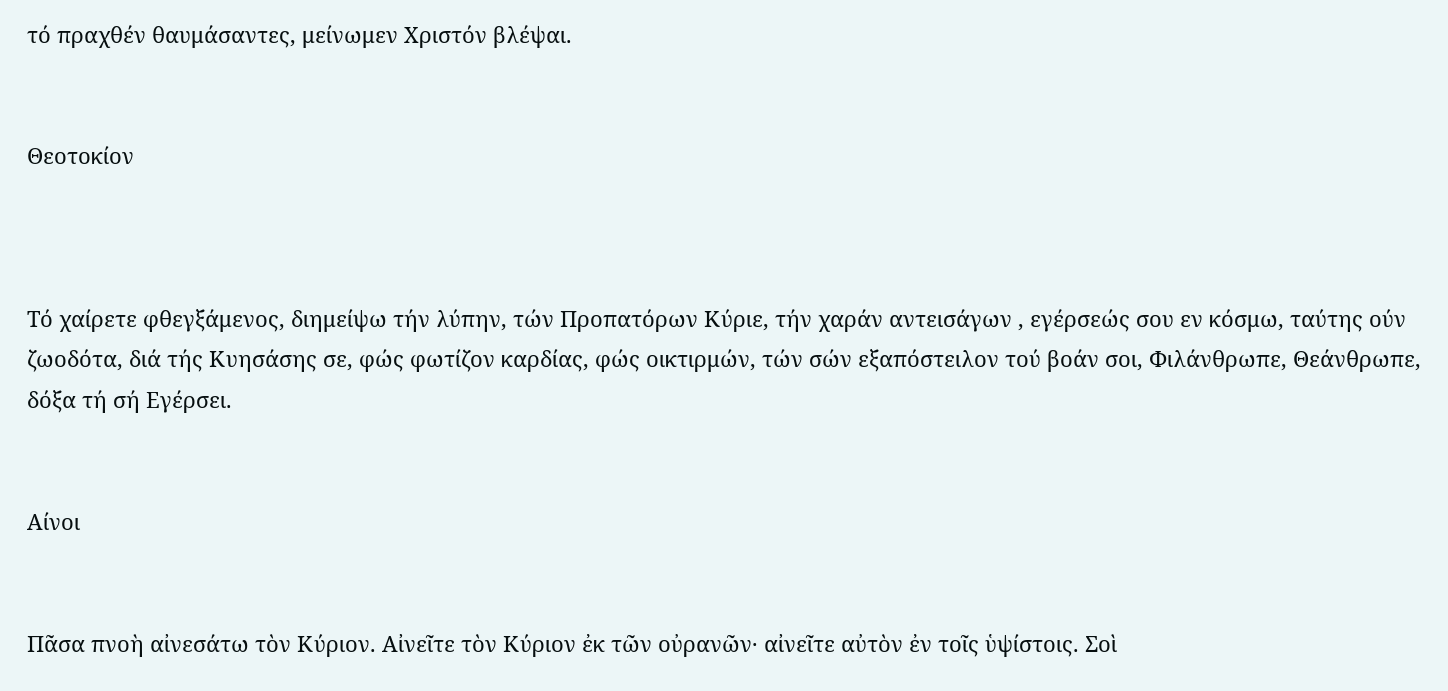τό πραχθέν θαυμάσαντες, μείνωμεν Χριστόν βλέψαι.


Θεοτοκίον



Τό χαίρετε φθεγξάμενος, διημείψω τήν λύπην, τών Προπατόρων Κύριε, τήν χαράν αντεισάγων , εγέρσεώς σου εν κόσμω, ταύτης ούν ζωοδότα, διά τής Κυησάσης σε, φώς φωτίζον καρδίας, φώς οικτιρμών, τών σών εξαπόστειλον τού βοάν σοι, Φιλάνθρωπε, Θεάνθρωπε, δόξα τή σή Εγέρσει.


Αίνοι


Πᾶσα πνοὴ αἰνεσάτω τὸν Κύριον. Αἰνεῖτε τὸν Κύριον ἐκ τῶν οὐρανῶν· αἰνεῖτε αὐτὸν ἐν τοῖς ὑψίστοις. Σοὶ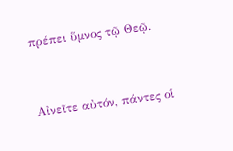πρέπει ὕμνος τῷ Θεῷ.


Αἰνεῖτε αὐτόν, πάντες οἱ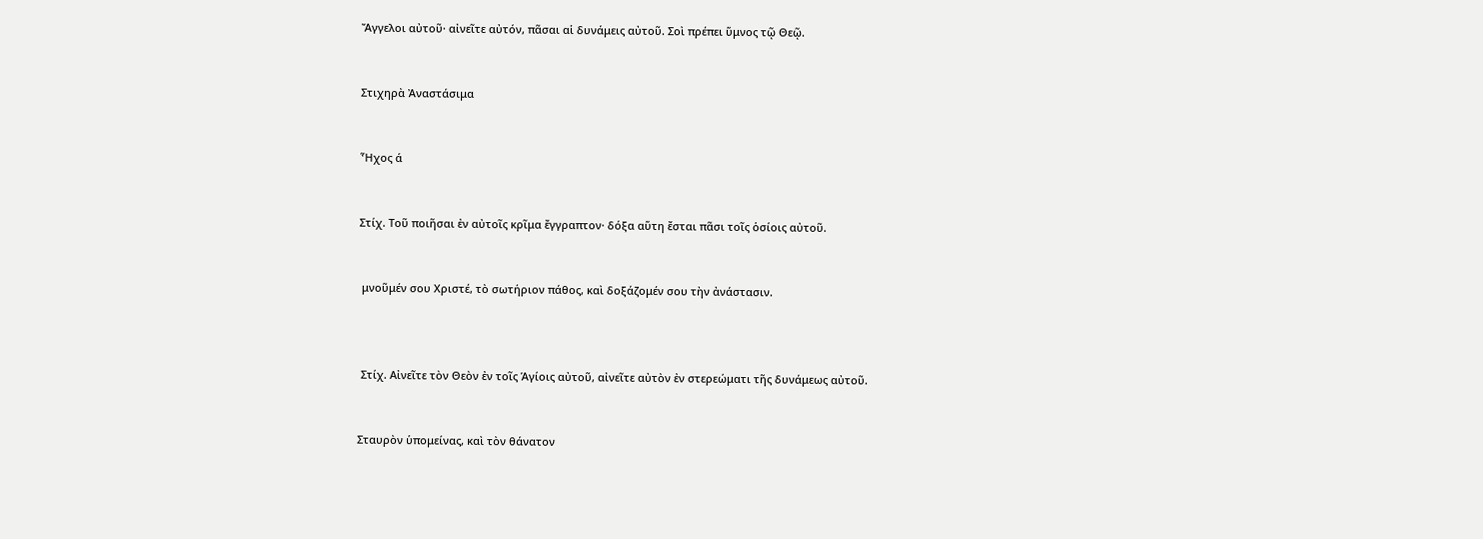Ἄγγελοι αὐτοῦ· αἰνεῖτε αὐτόν, πᾶσαι αἱ δυνάμεις αὐτοῦ. Σοὶ πρέπει ὕμνος τῷ Θεῷ.


Στιχηρὰ Ἀναστάσιμα


Ἦχος ά


Στίχ. Τοῦ ποιῆσαι ἐν αὐτοῖς κρῖμα ἔγγραπτον· δόξα αὕτη ἔσται πᾶσι τοῖς ὁσίοις αὐτοῦ.


 μνοῦμέν σου Χριστέ, τὸ σωτήριον πάθος, καὶ δοξάζομέν σου τὴν ἀνάστασιν.



 Στίχ. Αἰνεῖτε τὸν Θεὸν ἐν τοῖς Ἁγίοις αὐτοῦ, αἰνεῖτε αὐτὸν ἐν στερεώματι τῆς δυνάμεως αὐτοῦ.


Σταυρὸν ὑπομείνας, καὶ τὸν θάνατον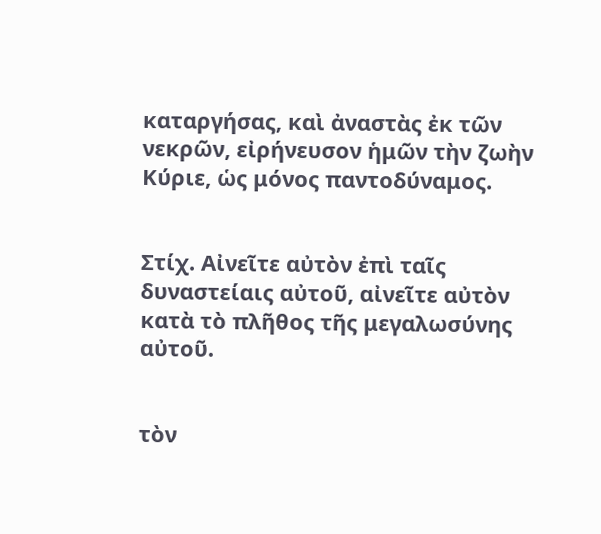καταργήσας, καὶ ἀναστὰς ἐκ τῶν νεκρῶν, εἰρήνευσον ἡμῶν τὴν ζωὴν Κύριε, ὡς μόνος παντοδύναμος.


Στίχ. Αἰνεῖτε αὐτὸν ἐπὶ ταῖς δυναστείαις αὐτοῦ, αἰνεῖτε αὐτὸν κατὰ τὸ πλῆθος τῆς μεγαλωσύνης αὐτοῦ.


τὸν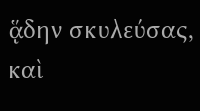ᾅδην σκυλεύσας, καὶ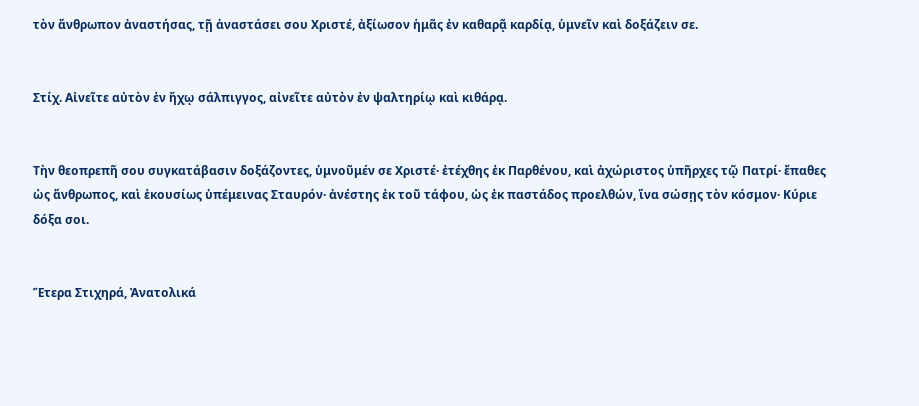τὸν ἄνθρωπον ἀναστήσας, τῇ ἀναστάσει σου Χριστέ, ἀξίωσον ἡμᾶς ἐν καθαρᾷ καρδίᾳ, ὑμνεῖν καὶ δοξάζειν σε.


Στίχ. Αἰνεῖτε αὐτὸν ἐν ἤχῳ σάλπιγγος, αἰνεῖτε αὐτὸν ἐν ψαλτηρίῳ καὶ κιθάρᾳ.


Τὴν θεοπρεπῆ σου συγκατάβασιν δοξάζοντες, ὑμνοῦμέν σε Χριστέ· ἐτέχθης ἐκ Παρθένου, καὶ ἀχώριστος ὑπῆρχες τῷ Πατρί· ἔπαθες ὡς ἄνθρωπος, καὶ ἑκουσίως ὑπέμεινας Σταυρόν· ἀνέστης ἐκ τοῦ τάφου, ὡς ἐκ παστάδος προελθών, ἵνα σώσῃς τὸν κόσμον· Κύριε δόξα σοι.


Ἕτερα Στιχηρά, Ἀνατολικά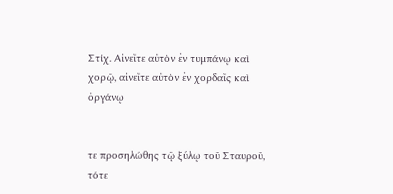Στίχ. Αἰνεῖτε αὐτὸν ἐν τυμπάνῳ καὶ χορῷ, αἰνεῖτε αὐτὸν ἐν χορδαῖς καὶ ὀργάνῳ


τε προσηλώθης τῷ ξύλῳ τοῦ Σταυροῦ, τότε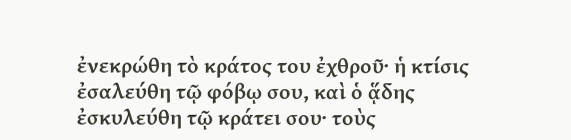ἐνεκρώθη τὸ κράτος του ἐχθροῦ· ἡ κτίσις ἐσαλεύθη τῷ φόβῳ σου, καὶ ὁ ᾅδης ἐσκυλεύθη τῷ κράτει σου· τοὺς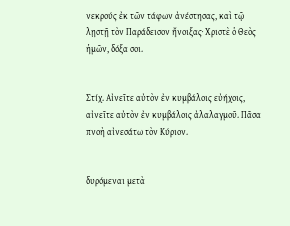νεκρούς ἐκ τῶν τάφων ἀνέστησας, καὶ τῷ λῃστῇ τὸν Παράδεισον ἤνοιξας· Χριστὲ ὁ Θεὸς ἡμῶν, δόξα σοι.


Στίχ. Αἰνεῖτε αὐτὸν ἐν κυμβάλοις εὐήχοις, αἰνεῖτε αὐτὸν ἐν κυμβάλοις ἀλαλαγμοῦ. Πᾶσα πνοὴ αἰνεσάτω τὸν Κύριον.


δυρόμεναι μετὰ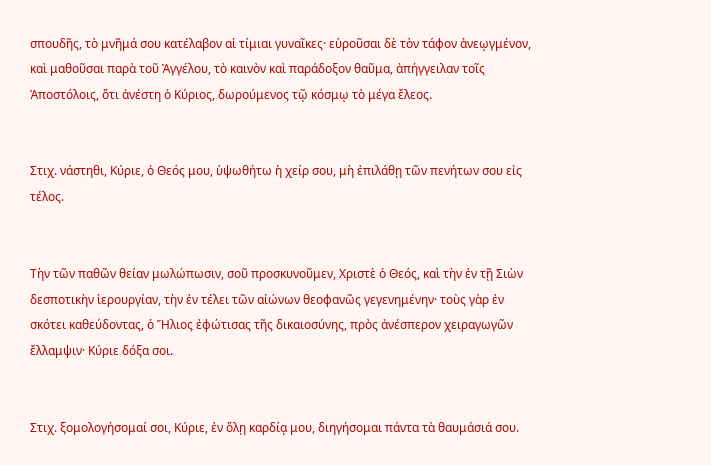σπουδῆς, τὸ μνῆμά σου κατέλαβον αἱ τίμιαι γυναῖκες· εὑροῦσαι δὲ τὸν τάφον ἀνεῳγμένον, καὶ μαθοῦσαι παρὰ τοῦ Ἀγγέλου, τὸ καινὸν καὶ παράδοξον θαῦμα, ἀπήγγειλαν τοῖς Ἀποστόλοις, ὅτι ἀνέστη ὁ Κύριος, δωρούμενος τῷ κόσμῳ τὸ μέγα ἔλεος.


Στιχ. νάστηθι, Κύριε, ὁ Θεός μου, ὑψωθήτω ἡ χείρ σου, μὴ ἐπιλάθῃ τῶν πενήτων σου εἰς τέλος.


Τὴν τῶν παθῶν θείαν μωλώπωσιν, σοῦ προσκυνοῦμεν, Χριστὲ ὁ Θεός, καὶ τὴν ἐν τῇ Σιὼν δεσποτικὴν ἱερουργίαν, τὴν ἐν τέλει τῶν αἰώνων θεοφανῶς γεγενημένην· τοὺς γὰρ ἐν σκότει καθεύδοντας, ὁ Ἥλιος ἐφώτισας τῆς δικαιοσύνης, πρὸς ἀνέσπερον χειραγωγῶν ἔλλαμψιν· Κύριε δόξα σοι.


Στιχ. ξομολογήσομαί σοι, Κύριε, ἐν ὅλῃ καρδίᾳ μου, διηγήσομαι πάντα τὰ θαυμάσιά σου.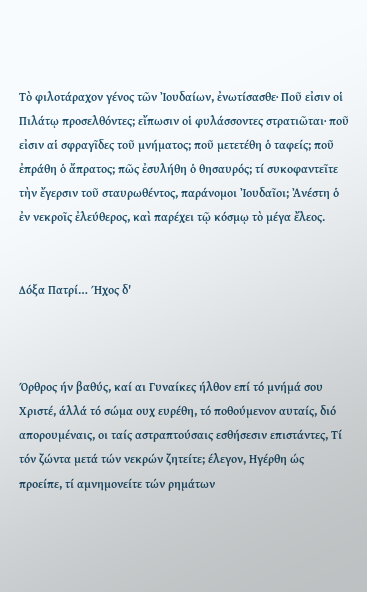Τὸ φιλοτάραχον γένος τῶν Ἰουδαίων, ἐνωτίσασθε· Ποῦ εἰσιν οἱ Πιλάτῳ προσελθόντες; εἴπωσιν οἱ φυλάσσοντες στρατιῶται· ποῦ εἰσιν αἱ σφραγῖδες τοῦ μνήματος; ποῦ μετετέθη ὁ ταφείς; ποῦ ἐπράθη ὁ ἄπρατος; πῶς ἐσυλήθη ὁ θησαυρός; τί συκοφαντεῖτε τὴν ἔγερσιν τοῦ σταυρωθέντος, παράνομοι Ἰουδαῖοι; Ἀνέστη ὁ ἐν νεκροῖς ἐλεύθερος, καὶ παρέχει τῷ κόσμῳ τὸ μέγα ἔλεος.


Δόξα Πατρί… Ήχος δ'



Όρθρος ήν βαθύς, καί αι Γυναίκες ήλθον επί τό μνήμά σου Χριστέ, άλλά τό σώμα ουχ ευρέθη, τό ποθούμενον αυταίς, διό απορουμέναις, οι ταίς αστραπτούσαις εσθήσεσιν επιστάντες, Τί τόν ζώντα μετά τών νεκρών ζητείτε; έλεγον, Ηγέρθη ώς προείπε, τί αμνημονείτε τών ρημάτων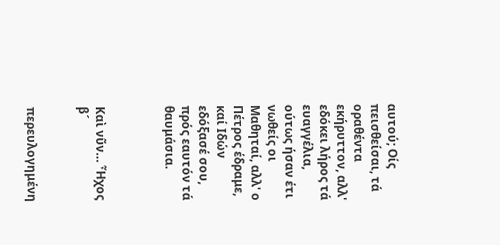αυτού; Οίς πεισθείσαι, τά οραθέντα εκήρυττον, αλλ' εδόκει λήρος τά ευαγγέλια, ούτως ήσαν έτι νωθείς οι Μαθηταί, αλλ' ο Πέτρος έδραμε, καί Ιδών εδόξασέ σου, πρός εαυτόν τά θαυμάσια.



Καὶ νῦν… Ἦχος β´


περευλογημένη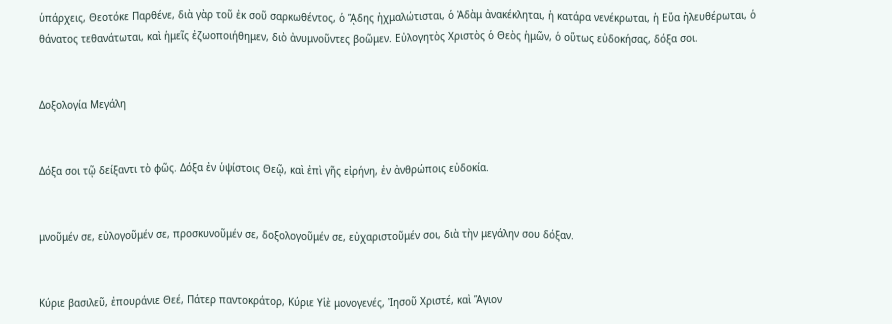ὑπάρχεις, Θεοτόκε Παρθένε, διὰ γὰρ τοῦ ἐκ σοῦ σαρκωθέντος, ὁ ᾍδης ἠχμαλώτισται, ὁ Ἀδὰμ ἀνακέκληται, ἡ κατάρα νενέκρωται, ἡ Εὔα ἠλευθέρωται, ὁ θάνατος τεθανάτωται, καὶ ἡμεῖς ἐζωοποιήθημεν, διὸ ἀνυμνοῦντες βοῶμεν. Εὐλογητὸς Χριστὸς ὁ Θεὸς ἡμῶν, ὁ οὕτως εὐδοκήσας, δόξα σοι.


Δοξολογία Μεγάλη


Δόξα σοι τῷ δείξαντι τὸ φῶς. Δόξα ἐν ὑψίστοις Θεῷ, καὶ ἐπὶ γῆς εἰρήνη, ἐν ἀνθρώποις εὐδοκία.


μνοῦμέν σε, εὐλογοῦμέν σε, προσκυνοῦμέν σε, δοξολογοῦμέν σε, εὐχαριστοῦμέν σοι, διὰ τὴν μεγάλην σου δόξαν.


Κύριε βασιλεῦ, ἐπουράνιε Θεέ, Πάτερ παντοκράτορ, Κύριε Υἱὲ μονογενές, Ἰησοῦ Χριστέ, καὶ Ἅγιον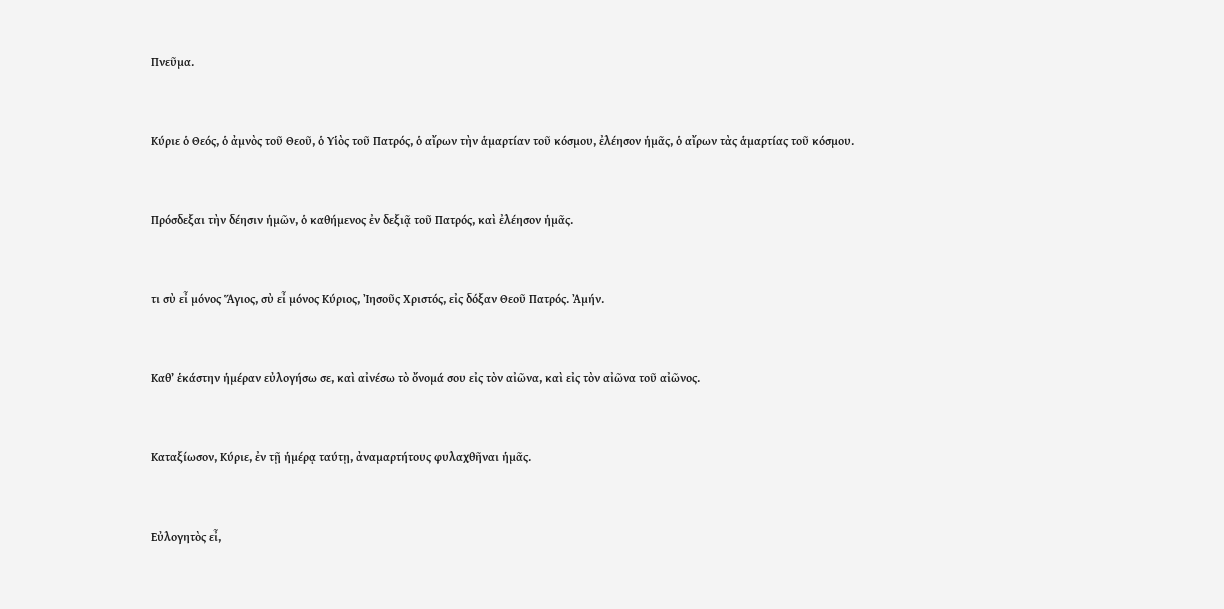Πνεῦμα.


Κύριε ὁ Θεός, ὁ ἀμνὸς τοῦ Θεοῦ, ὁ Υἱὸς τοῦ Πατρός, ὁ αἴρων τὴν ἁμαρτίαν τοῦ κόσμου, ἐλέησον ἡμᾶς, ὁ αἴρων τὰς ἁμαρτίας τοῦ κόσμου.


Πρόσδεξαι τὴν δέησιν ἡμῶν, ὁ καθήμενος ἐν δεξιᾷ τοῦ Πατρός, καὶ ἐλέησον ἡμᾶς.


τι σὺ εἶ μόνος Ἅγιος, σὺ εἶ μόνος Κύριος, Ἰησοῦς Χριστός, εἰς δόξαν Θεοῦ Πατρός. Ἀμήν.


Καθ’ ἑκάστην ἡμέραν εὐλογήσω σε, καὶ αἰνέσω τὸ ὄνομά σου εἰς τὸν αἰῶνα, καὶ εἰς τὸν αἰῶνα τοῦ αἰῶνος.


Καταξίωσον, Κύριε, ἐν τῇ ἡμέρᾳ ταύτῃ, ἀναμαρτήτους φυλαχθῆναι ἡμᾶς.


Εὐλογητὸς εἶ,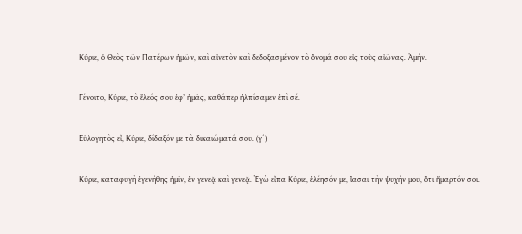Κύριε, ὁ Θεὸς τῶν Πατέρων ἡμῶν, καὶ αἰνετὸν καὶ δεδοξασμένον τὸ ὄνομά σου εἰς τοὺς αἰῶνας. Ἀμήν.


Γένοιτο, Κύριε, τὸ ἔλεός σου ἐφ’ ἡμᾶς, καθάπερ ἠλπίσαμεν ἐπὶ σέ.


Εὐλογητὸς εἶ, Κύριε, δίδαξόν με τὰ δικαιώματά σου. (γ´)


Κύριε, καταφυγὴ ἐγενήθης ἡμῖν, ἐν γενεᾷ καὶ γενεᾷ. Ἐγὼ εἶπα Κύριε, ἐλέησόν με, ἴασαι τὴν ψυχήν μου, ὅτι ἥμαρτόν σοι.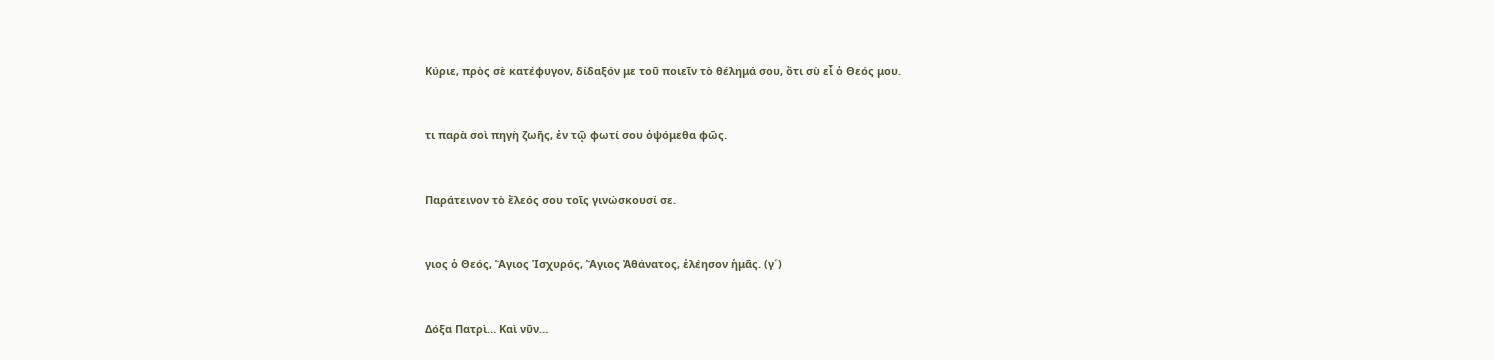Κύριε, πρὸς σὲ κατέφυγον, δίδαξόν με τοῦ ποιεῖν τὸ θέλημά σου, ὅτι σὺ εἶ ὁ Θεός μου.


τι παρὰ σοὶ πηγὴ ζωῆς, ἐν τῷ φωτί σου ὀψόμεθα φῶς.


Παράτεινον τὸ ἔλεός σου τοῖς γινώσκουσί σε.


γιος ὁ Θεός, Ἅγιος Ἰσχυρός, Ἅγιος Ἀθάνατος, ἐλέησον ἡμᾶς. (γ´)


Δόξα Πατρὶ… Καὶ νῦν…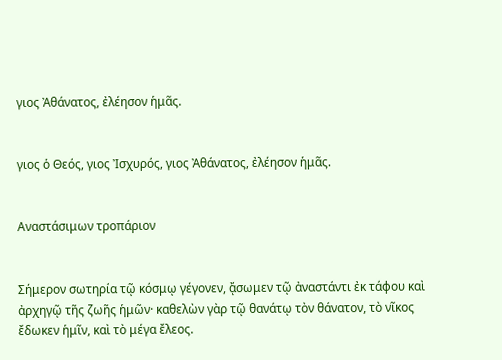γιος Ἀθάνατος, ἐλέησον ἡμᾶς.


γιος ὁ Θεός, γιος Ἰσχυρός, γιος Ἀθάνατος, ἐλέησον ἡμᾶς.


Αναστάσιμων τροπάριον


Σήμερον σωτηρία τῷ κόσμῳ γέγονεν, ᾄσωμεν τῷ ἀναστάντι ἐκ τάφου καὶ ἀρχηγῷ τῆς ζωῆς ἡμῶν· καθελὼν γὰρ τῷ θανάτῳ τὸν θάνατον, τὸ νῖκος ἔδωκεν ἡμῖν, καὶ τὸ μέγα ἔλεος.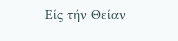Είς τήν Θείαν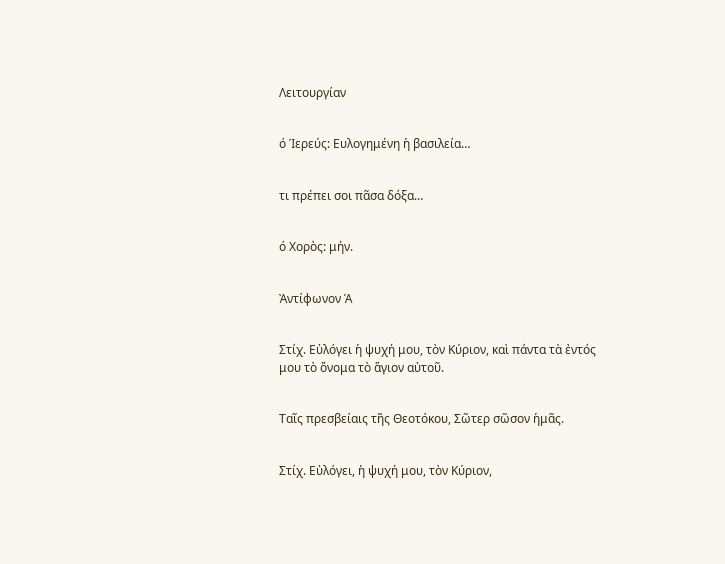Λειτουργίαν


ό Ίερεύς: Ευλογημένη ἡ βασιλεία…


τι πρέπει σοι πᾶσα δόξα…


ό Χορὸς: μήν.


Ἀντίφωνον Ά


Στίχ. Εὐλόγει ἡ ψυχή μου, τὸν Κύριον, καὶ πάντα τὰ ἐντός μου τὸ ὄνομα τὸ ἅγιον αὐτοῦ.


Ταῖς πρεσβείαις τῆς Θεοτόκου, Σῶτερ σῶσον ἡμᾶς.


Στίχ. Εὐλόγει, ἡ ψυχή μου, τὸν Κύριον,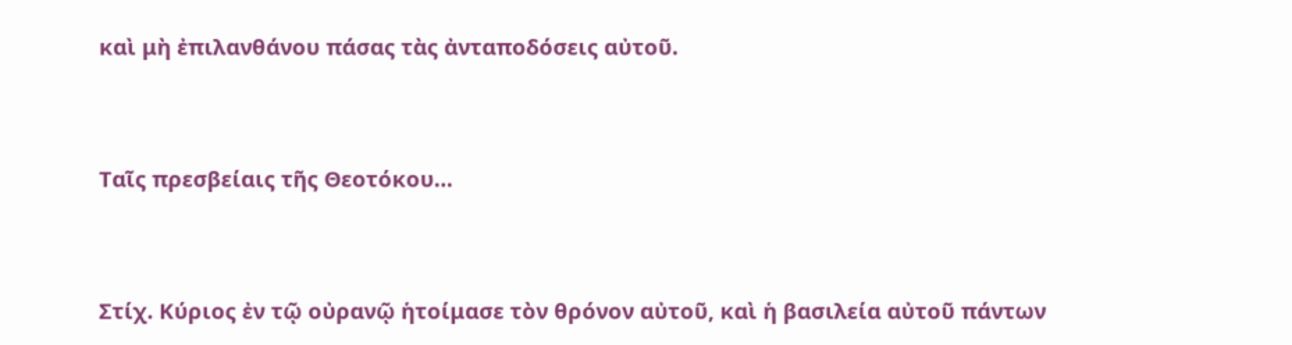καὶ μὴ ἐπιλανθάνου πάσας τὰς ἀνταποδόσεις αὐτοῦ.


Ταῖς πρεσβείαις τῆς Θεοτόκου…


Στίχ. Κύριος ἐν τῷ οὐρανῷ ἡτοίμασε τὸν θρόνον αὐτοῦ, καὶ ἡ βασιλεία αὐτοῦ πάντων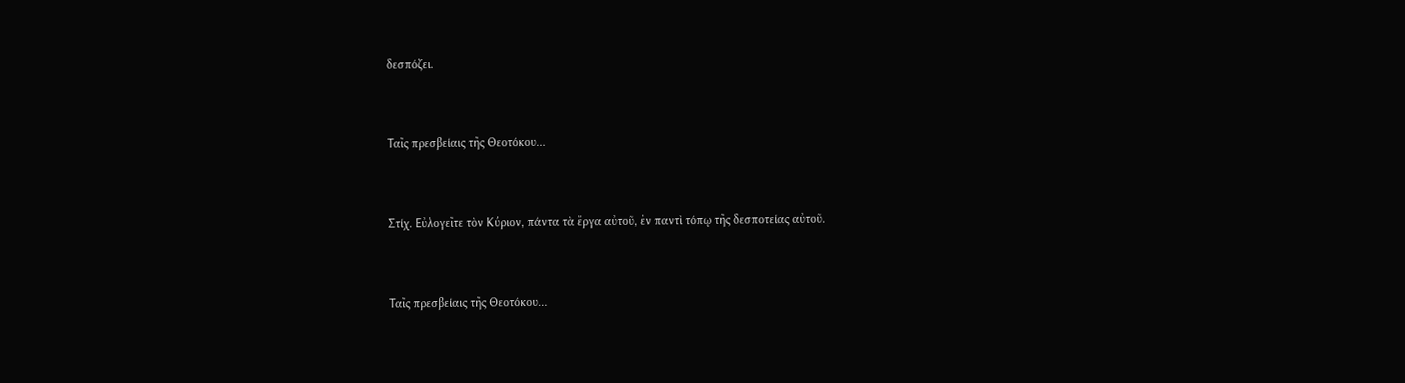δεσπόζει.


Ταῖς πρεσβείαις τῆς Θεοτόκου…


Στίχ. Εὐλογεῖτε τὸν Κύριον, πάντα τὰ ἔργα αὐτοῦ, ἐν παντὶ τόπῳ τῆς δεσποτείας αὐτοῦ.


Ταῖς πρεσβείαις τῆς Θεοτόκου…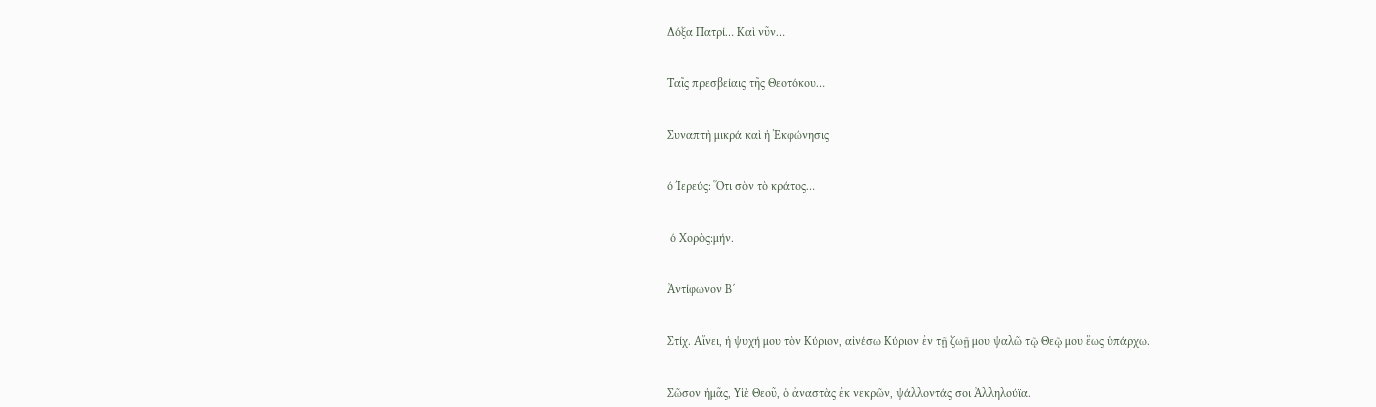Δόξα Πατρί… Καὶ νῦν…


Ταῖς πρεσβείαις τῆς Θεοτόκου…


Συναπτὴ μικρά καὶ ἡ Ἐκφώνησις


ό Ίερεύς: Ὅτι σὸν τὸ κράτος…


 ό Χορὸς:μήν.


Ἀντίφωνον Β´


Στίχ. Αἴνει, ἡ ψυχή μου τὸν Κύριον, αἰνέσω Κύριον ἐν τῇ ζωῇ μου ψαλῶ τῷ Θεῷ μου ἕως ὑπάρχω.


Σῶσον ἡμᾶς, Υἱὲ Θεοῦ, ὁ ἀναστὰς ἐκ νεκρῶν, ψάλλοντάς σοι Ἀλληλούϊα.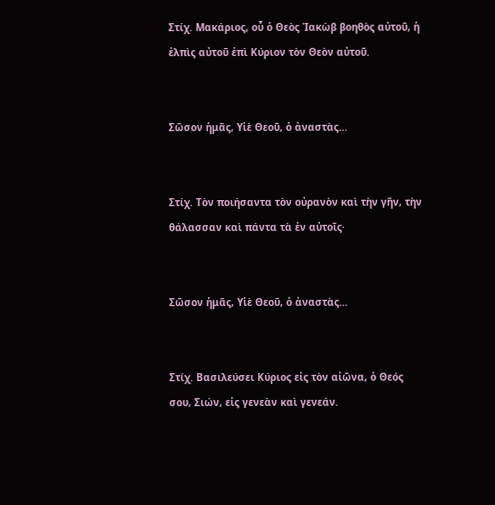Στίχ. Μακάριος, οὗ ὁ Θεὸς Ἰακὼβ βοηθὸς αὐτοῦ, ἡ ἐλπὶς αὐτοῦ ἐπὶ Κύριον τὸν Θεὸν αὐτοῦ.


Σῶσον ἡμᾶς, Υἱὲ Θεοῦ, ὁ ἀναστὰς…


Στίχ. Τὸν ποιήσαντα τὸν οὐρανὸν καὶ τὴν γῆν, τὴν θάλασσαν καὶ πάντα τὰ ἐν αὐτοῖς·


Σῶσον ἡμᾶς, Υἱὲ Θεοῦ, ὁ ἀναστὰς…


Στίχ. Βασιλεύσει Κύριος εἰς τὸν αἰῶνα, ὁ Θεός σου, Σιών, εἰς γενεὰν καὶ γενεάν.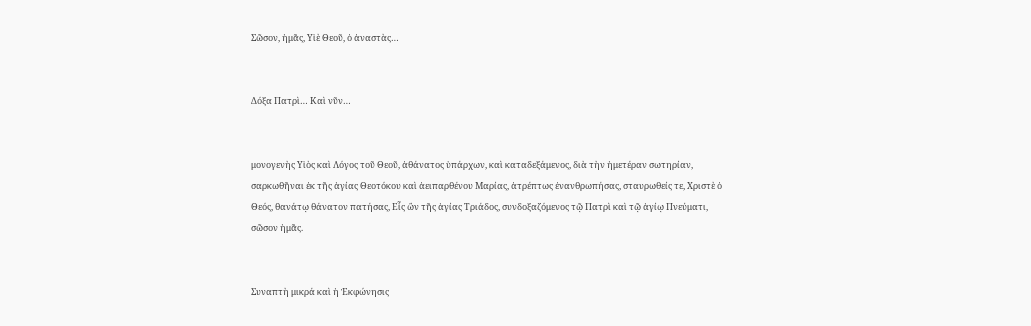Σῶσον, ἡμᾶς, Υἱὲ Θεοῦ, ὁ ἀναστὰς…


Δόξα Πατρὶ… Καὶ νῦν…


μονογενὴς Υἱὸς καὶ Λόγος τοῦ Θεοῦ, ἀθάνατος ὑπάρχων, καὶ καταδεξάμενος, διὰ τὴν ἡμετέραν σωτηρίαν, σαρκωθῆναι ἐκ τῆς ἁγίας Θεοτόκου καὶ ἀειπαρθένου Μαρίας, ἀτρέπτως ἐνανθρωπήσας, σταυρωθείς τε, Χριστὲ ὁ Θεός, θανάτῳ θάνατον πατήσας, Εἷς ὢν τῆς ἁγίας Τριάδος, συνδοξαζόμενος τῷ Πατρὶ καὶ τῷ ἁγίῳ Πνεύματι, σῶσον ἡμᾶς.


Συναπτὴ μικρά καὶ ἡ Ἐκφώνησις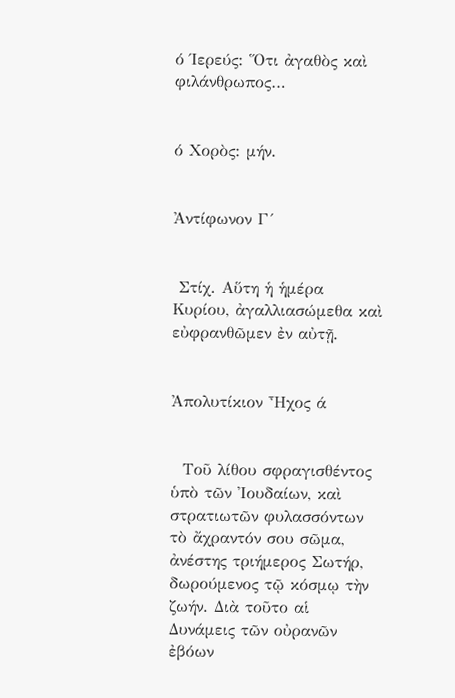ό Ίερεύς: Ὅτι ἀγαθὸς καὶ φιλάνθρωπος…


ό Χορὸς: μήν.


Ἀντίφωνον Γ´


 Στίχ. Αὕτη ἡ ἡμέρα Κυρίου, ἀγαλλιασώμεθα καὶ εὐφρανθῶμεν ἐν αὐτῇ.


Ἀπολυτίκιον Ἦχος ά


  Τοῦ λίθου σφραγισθέντος ὑπὸ τῶν Ἰουδαίων, καὶ στρατιωτῶν φυλασσόντων τὸ ἄχραντόν σου σῶμα, ἀνέστης τριήμερος Σωτήρ, δωρούμενος τῷ κόσμῳ τὴν ζωήν. Διὰ τοῦτο αἱ Δυνάμεις τῶν οὐρανῶν ἐβόων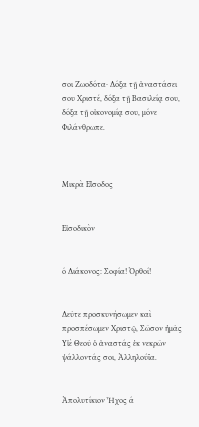σοι Ζωοδότα· Δόξα τῇ ἀναστάσει σου Χριστέ, δόξα τῇ Βασιλείᾳ σου, δόξα τῇ οἰκονομίᾳ σου, μόνε Φιλάνθρωπε.



Μικρὰ Εἴσοδος


Εἰσοδικὸν


ό Διάκονος: Σοφία! Ὀρθοί!


Δεῦτε προσκυνήσωμεν καὶ προσπέσωμεν Χριστῷ, Σῶσον ἡμᾶς Υἱὲ Θεοῦ ὁ ἀναστάς ἐκ νεκρῶν ψάλλοντάς σοι, Ἀλληλούϊα.


Ἀπολυτίκιον Ἦχος ά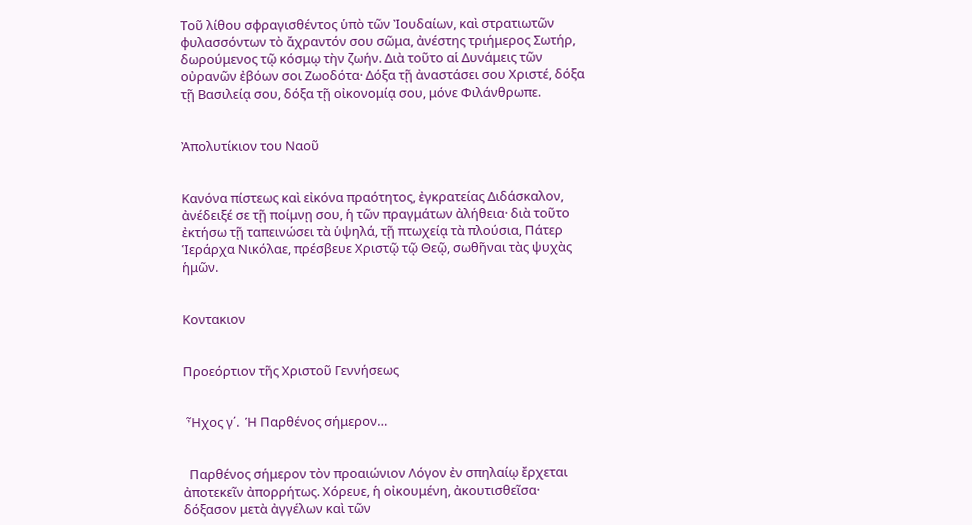Τοῦ λίθου σφραγισθέντος ὑπὸ τῶν Ἰουδαίων, καὶ στρατιωτῶν φυλασσόντων τὸ ἄχραντόν σου σῶμα, ἀνέστης τριήμερος Σωτήρ, δωρούμενος τῷ κόσμῳ τὴν ζωήν. Διὰ τοῦτο αἱ Δυνάμεις τῶν οὐρανῶν ἐβόων σοι Ζωοδότα· Δόξα τῇ ἀναστάσει σου Χριστέ, δόξα τῇ Βασιλείᾳ σου, δόξα τῇ οἰκονομίᾳ σου, μόνε Φιλάνθρωπε.


Ἀπολυτίκιον του Ναοῦ


Κανόνα πίστεως καὶ εἰκόνα πραότητος, ἐγκρατείας Διδάσκαλον, ἀνέδειξέ σε τῇ ποίμνῃ σου, ἡ τῶν πραγμάτων ἀλήθεια· διὰ τοῦτο ἐκτήσω τῇ ταπεινώσει τὰ ὑψηλά, τῇ πτωχείᾳ τὰ πλούσια, Πάτερ Ἱεράρχα Νικόλαε, πρέσβευε Χριστῷ τῷ Θεῷ, σωθῆναι τὰς ψυχὰς ἡμῶν.


Κοντακιον


Προεόρτιον τῆς Χριστοῦ Γεννήσεως


 Ἦχος γ΄.  Ἡ Παρθένος σήμερον…


  Παρθένος σήμερον τὸν προαιώνιον Λόγον ἐν σπηλαίῳ ἔρχεται ἀποτεκεῖν ἀπορρήτως. Χόρευε, ἡ οἰκουμένη, ἀκουτισθεῖσα· δόξασον μετὰ ἀγγέλων καὶ τῶν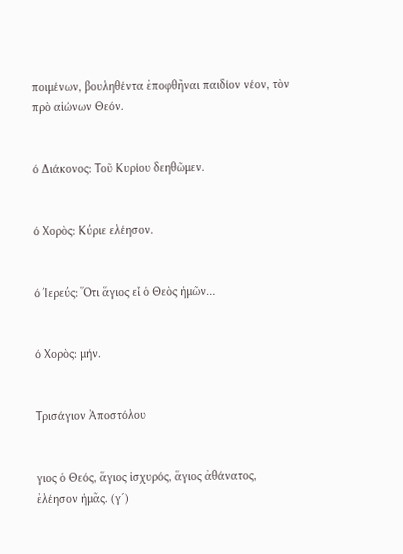ποιμένων, βουληθέντα ἐποφθῆναι παιδίον νέον, τὸν πρὸ αἰώνων Θεόν.


ό Διάκονος: Τοῦ Κυρίου δεηθῶμεν.


ό Χορὸς: Κύριε ελέησον.


ό Ίερεύς: Ὅτι ἅγιος εἶ ὁ Θεὸς ἡμῶν…


ό Χορὸς: μήν.


Τρισάγιον Ἀποστόλου


γιος ὁ Θεός, ἅγιος ἰσχυρός, ἅγιος ἀθάνατος, ἐλέησον ἡμᾶς. (γ´)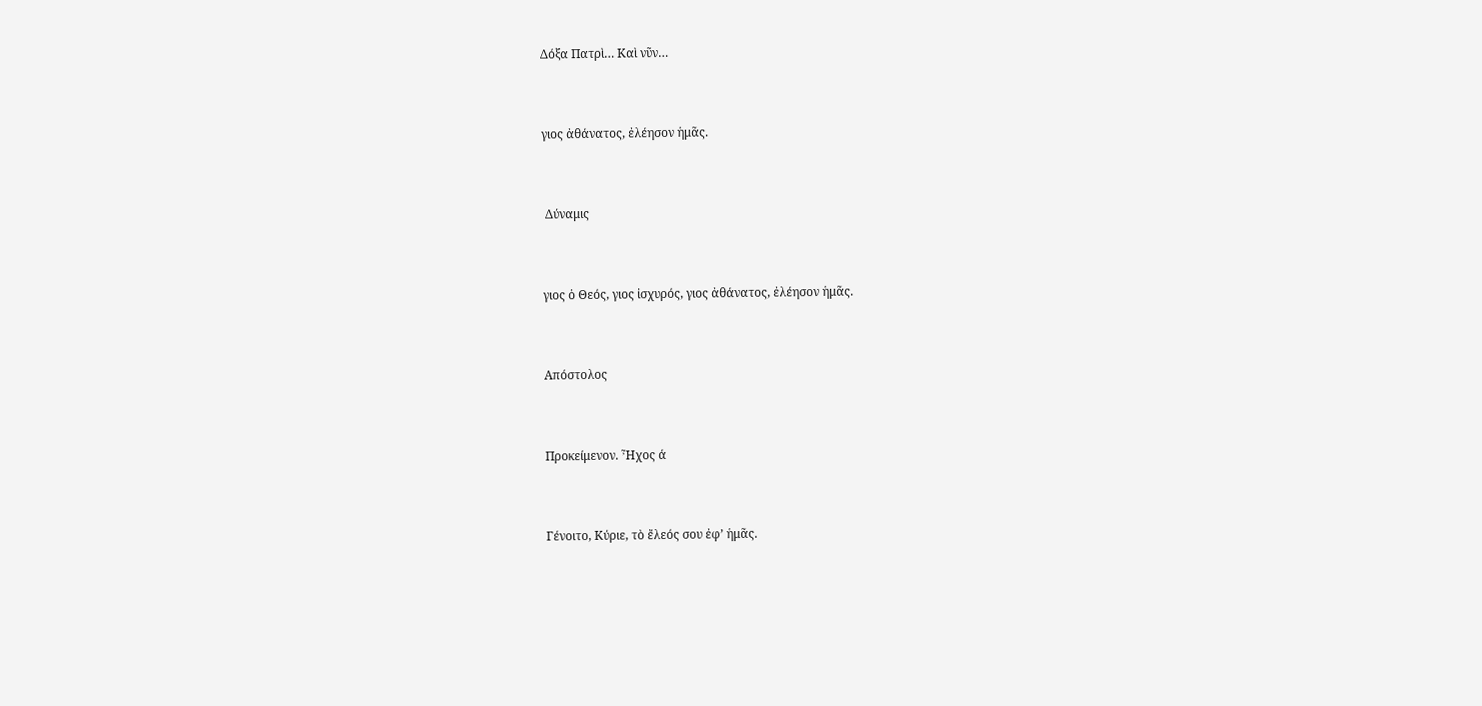Δόξα Πατρὶ… Καὶ νῦν…


γιος ἀθάνατος, ἐλέησον ἡμᾶς.


 Δύναμις


γιος ὁ Θεός, γιος ἰσχυρός, γιος ἀθάνατος, ἐλέησον ἡμᾶς.


Απόστολος


Προκείμενον. Ἦχος ά


Γένοιτο, Κύριε, τὸ ἔλεός σου ἐφ’ ἡμᾶς.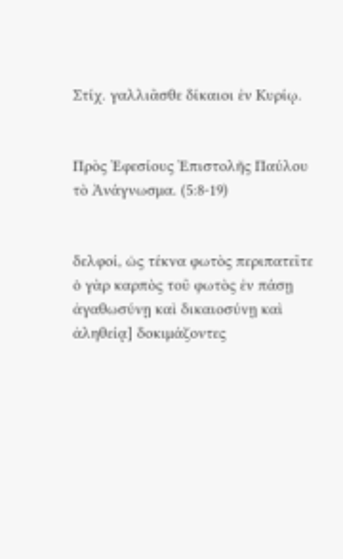Στίχ. γαλλιᾶσθε δίκαιοι ἐν Κυρίῳ.


Πρὸς Ἐφεσίους Ἐπιστολῆς Παύλου τὸ Ἀνάγνωσμα. (5:8-19)


δελφοί, ὡς τέκνα φωτὸς περιπατεῖτε ὁ γὰρ καρπὸς τοῦ φωτὸς ἐν πάσῃ ἀγαθωσύνῃ καὶ δικαιοσύνῃ καὶ ἀληθείᾳ] δοκιμάζοντες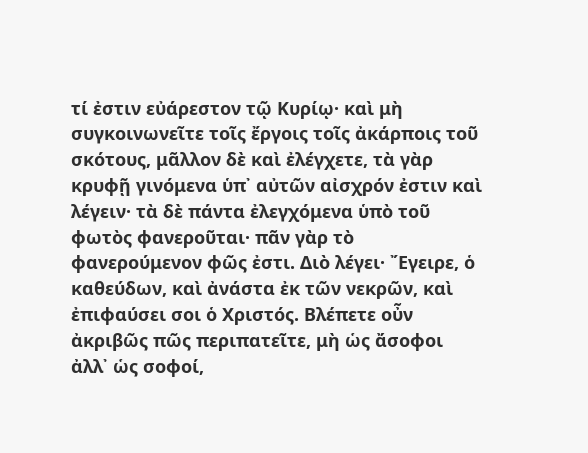τί ἐστιν εὐάρεστον τῷ Κυρίῳ· καὶ μὴ συγκοινωνεῖτε τοῖς ἔργοις τοῖς ἀκάρποις τοῦ σκότους, μᾶλλον δὲ καὶ ἐλέγχετε, τὰ γὰρ κρυφῇ γινόμενα ὑπ᾽ αὐτῶν αἰσχρόν ἐστιν καὶ λέγειν· τὰ δὲ πάντα ἐλεγχόμενα ὑπὸ τοῦ φωτὸς φανεροῦται· πᾶν γὰρ τὸ φανερούμενον φῶς ἐστι. Διὸ λέγει· ῎Εγειρε, ὁ καθεύδων, καὶ ἀνάστα ἐκ τῶν νεκρῶν, καὶ ἐπιφαύσει σοι ὁ Χριστός. Βλέπετε οὖν ἀκριβῶς πῶς περιπατεῖτε, μὴ ὡς ἄσοφοι ἀλλ᾽ ὡς σοφοί,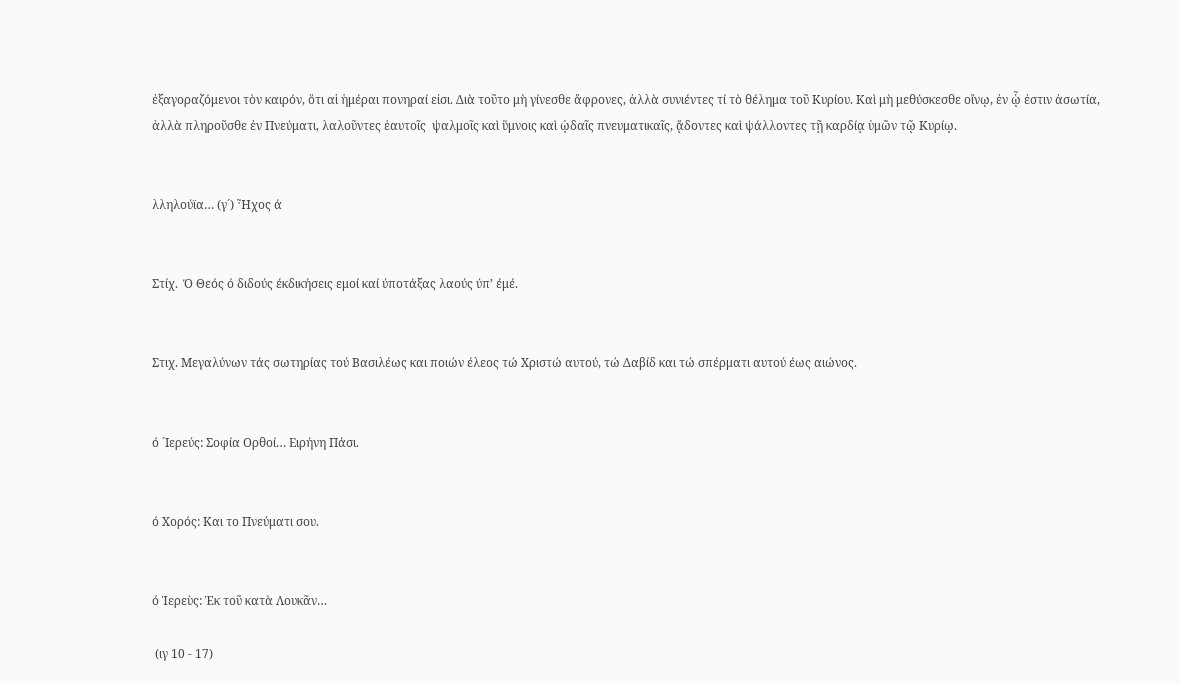ἐξαγοραζόμενοι τὸν καιρόν, ὅτι αἱ ἡμέραι πονηραί εἰσι. Διὰ τοῦτο μὴ γίνεσθε ἄφρονες, ἀλλὰ συνιέντες τί τὸ θέλημα τοῦ Κυρίου. Καὶ μὴ μεθύσκεσθε οἴνῳ, ἐν ᾧ ἐστιν ἀσωτία, ἀλλὰ πληροῦσθε ἐν Πνεύματι, λαλοῦντες ἑαυτοῖς  ψαλμοῖς καὶ ὕμνοις καὶ ᾠδαῖς πνευματικαῖς, ᾄδοντες καὶ ψάλλοντες τῇ καρδίᾳ ὑμῶν τῷ Κυρίῳ.


λληλούϊα… (γ´) Ἦχος ά


Στίχ.  Ό Θεός ό διδούς έκδικήσεις εμοί καί ύποτάξας λαούς ύπ’ έμέ.


Στιχ. Μεγαλύνων τάς σωτηρίας τού Βασιλέως και ποιών έλεος τώ Χριστώ αυτού, τώ Δαβίδ και τώ σπέρματι αυτού έως αιώνος.


ό ´Ιερεύς: Σοφία Ορθοί… Ειρήνη Πάσι.


ό Χορός: Και το Πνεύματι σου.


ό Ἱερεὺς: Ἐκ τοῦ κατὰ Λουκᾶν…

 (ιγ 10 - 17)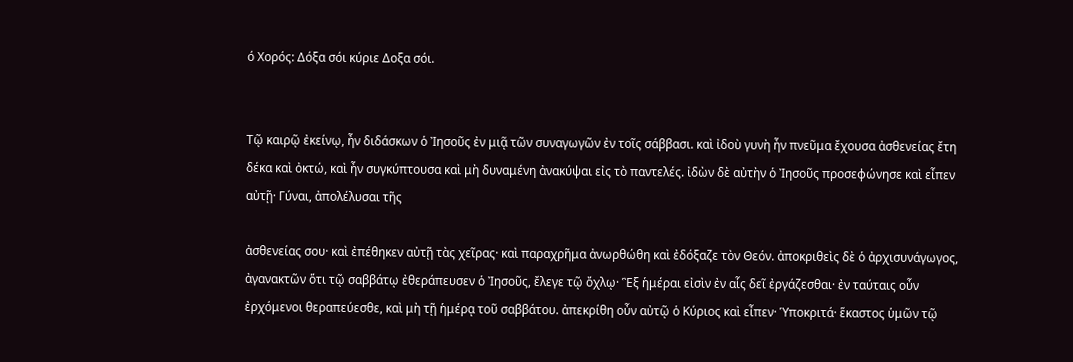ό Χορός: Δόξα σόι κύριε Δοξα σόι.


Τῷ καιρῷ ἐκείνῳ, ἦν διδάσκων ὁ Ἰησοῦς ἐν μιᾷ τῶν συναγωγῶν ἐν τοῖς σάββασι. καὶ ἰδοὺ γυνὴ ἦν πνεῦμα ἔχουσα ἀσθενείας ἔτη δέκα καὶ ὀκτώ, καὶ ἦν συγκύπτουσα καὶ μὴ δυναμένη ἀνακύψαι εἰς τὸ παντελές. ἰδὼν δὲ αὐτὴν ὁ Ἰησοῦς προσεφώνησε καὶ εἶπεν αὐτῇ· Γύναι, ἀπολέλυσαι τῆς

ἀσθενείας σου· καὶ ἐπέθηκεν αὐτῇ τὰς χεῖρας· καὶ παραχρῆμα ἀνωρθώθη καὶ ἐδόξαζε τὸν Θεόν. ἀποκριθεὶς δὲ ὁ ἀρχισυνάγωγος, ἀγανακτῶν ὅτι τῷ σαββάτῳ ἐθεράπευσεν ὁ Ἰησοῦς, ἔλεγε τῷ ὄχλῳ· Ἓξ ἡμέραι εἰσὶν ἐν αἷς δεῖ ἐργάζεσθαι· ἐν ταύταις οὖν ἐρχόμενοι θεραπεύεσθε, καὶ μὴ τῇ ἡμέρᾳ τοῦ σαββάτου. ἀπεκρίθη οὖν αὐτῷ ὁ Κύριος καὶ εἶπεν· Ὑποκριτά· ἕκαστος ὑμῶν τῷ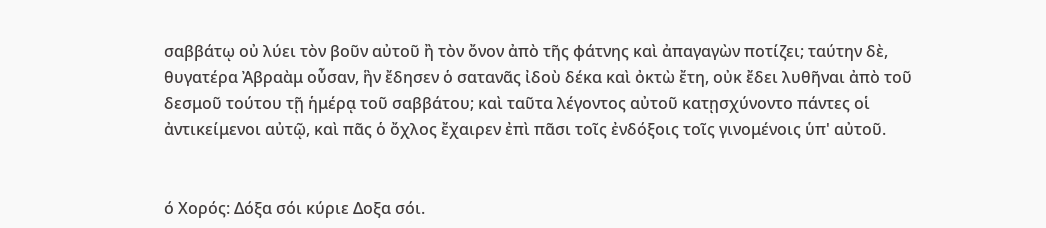σαββάτῳ οὐ λύει τὸν βοῦν αὐτοῦ ἢ τὸν ὄνον ἀπὸ τῆς φάτνης καὶ ἀπαγαγὼν ποτίζει; ταύτην δὲ, θυγατέρα Ἀβραὰμ οὖσαν, ἣν ἔδησεν ὁ σατανᾶς ἰδοὺ δέκα καὶ ὀκτὼ ἔτη, οὐκ ἔδει λυθῆναι ἀπὸ τοῦ δεσμοῦ τούτου τῇ ἡμέρᾳ τοῦ σαββάτου; καὶ ταῦτα λέγοντος αὐτοῦ κατῃσχύνοντο πάντες οἱ ἀντικείμενοι αὐτῷ, καὶ πᾶς ὁ ὄχλος ἔχαιρεν ἐπὶ πᾶσι τοῖς ἐνδόξοις τοῖς γινομένοις ὑπ' αὐτοῦ.


ό Χορός: Δόξα σόι κύριε Δοξα σόι.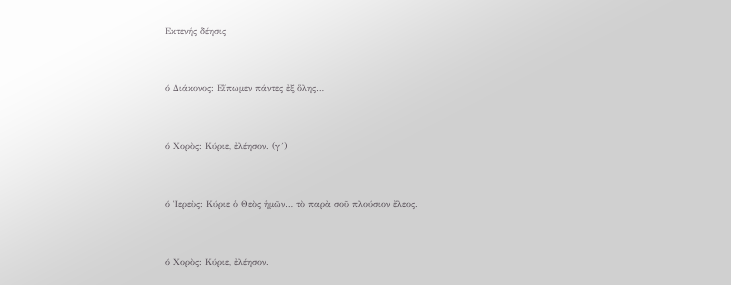Εκτενής δέησις


ό Διάκονος: Εἴπωμεν πάντες ἐξ ὅλης…


ό Χορὸς: Κύριε, ἐλέησον. (γ´)


ό Ἱερεὺς: Κύριε ὁ Θεὸς ἡμῶν… τὸ παρὰ σοῦ πλούσιον ἔλεος.


ό Χορὸς: Κύριε, ἐλέησον.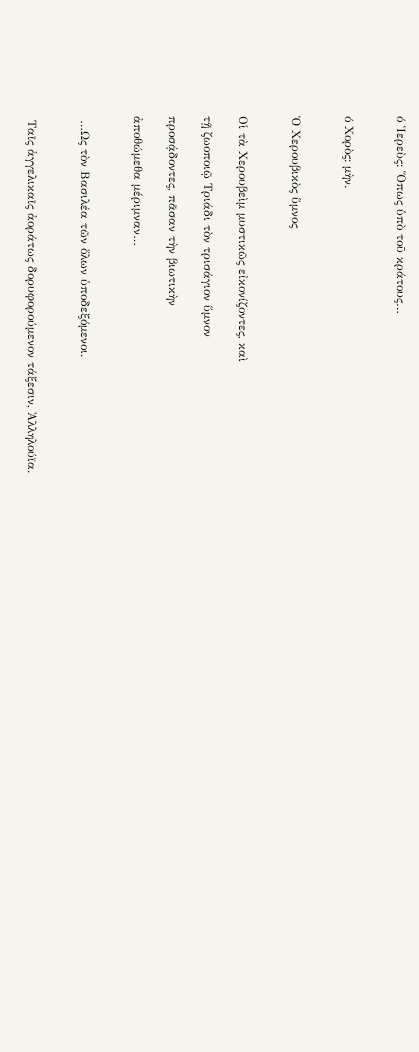ό Ἱερεὺς: Ὅπως ὑπὸ τοῦ κράτους…


ό Χορὸς: μὴν.


Ὁ Χερουβικὸς ὕμνος


Οἱ τὰ Χερουβεὶμ μυστικῶς εἰκονίζοντες, καὶ

τῇ ζωοποιῷ Τριάδι τὸν τρισάγιον ὕμνον

προσᾴδοντες, πᾶσαν τὴν βιωτικὴν

ἀποθώμεθα μέριμναν…


 …Ως τὸν Βασιλέα τῶν ὅλων ὑποδεξόμενοι.


 Ταῖς ἀγγελικαῖς ἀοράτως δορυφορούμενον τάξεσιν, Ἀλληλούϊα.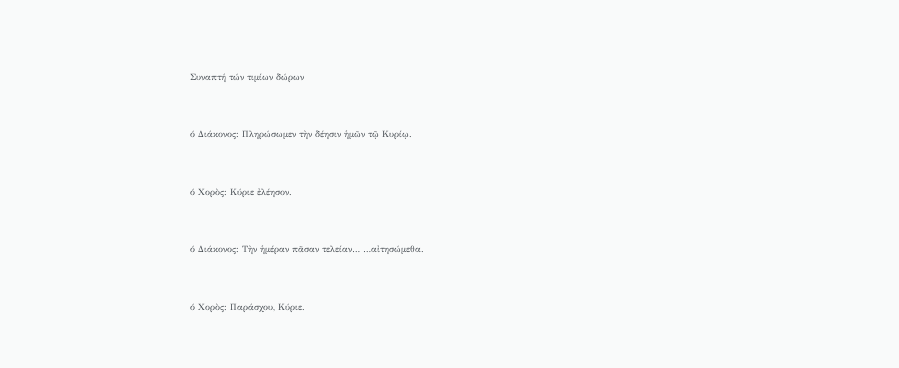Συναπτή τών τιμίων δώρων


ό Διάκονος: Πληρώσωμεν τὴν δέησιν ἡμῶν τῷ Κυρίῳ.


ό Χορὸς: Κύριε ἐλέησον.


ό Διάκονος: Τὴν ἡμέραν πᾶσαν τελείαν… …αἰτησώμεθα.


ό Χορὸς: Παράσχου, Κύριε.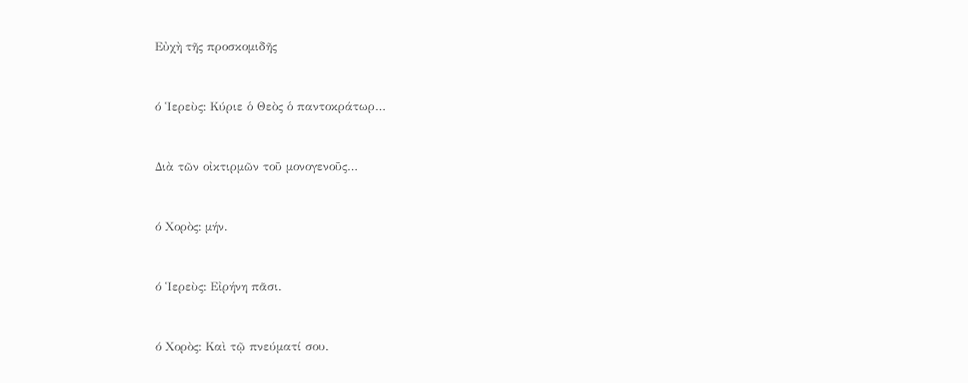Εὐχὴ τῆς προσκομιδῆς


ό Ἱερεὺς: Κύριε ὁ Θεὸς ὁ παντοκράτωρ…


Διὰ τῶν οἰκτιρμῶν τοῦ μονογενοῦς…


ό Χορὸς: μήν.


ό Ἱερεὺς: Εἰρήνη πᾶσι.


ό Χορὸς: Καὶ τῷ πνεύματί σου.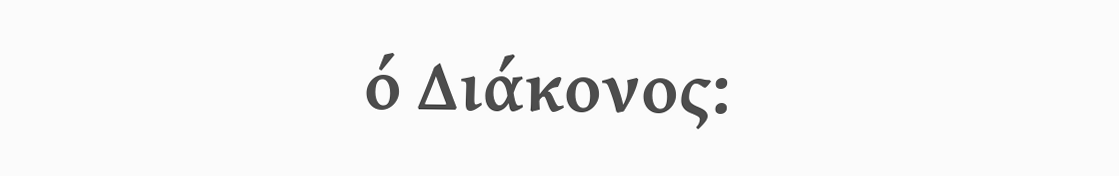ό Διάκονος: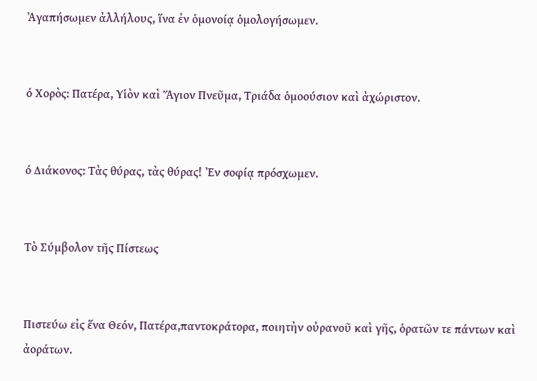Ἀγαπήσωμεν ἀλλήλους, ἵνα ἐν ὁμονοίᾳ ὁμολογήσωμεν.


ό Χορὸς: Πατέρα, Υἱὸν καὶ Ἅγιον Πνεῦμα, Τριάδα ὁμοούσιον καὶ ἀχώριστον.


ό Διάκονος: Τὰς θύρας, τὰς θύρας! Ἐν σοφίᾳ πρόσχωμεν.


Τὸ Σύμβολον τῆς Πίστεως


Πιστεύω εἰς ἕνα Θεόν, Πατέρα,παντοκράτορα, ποιητὴν οὐρανοῦ καὶ γῆς, ὁρατῶν τε πάντων καὶ ἀοράτων.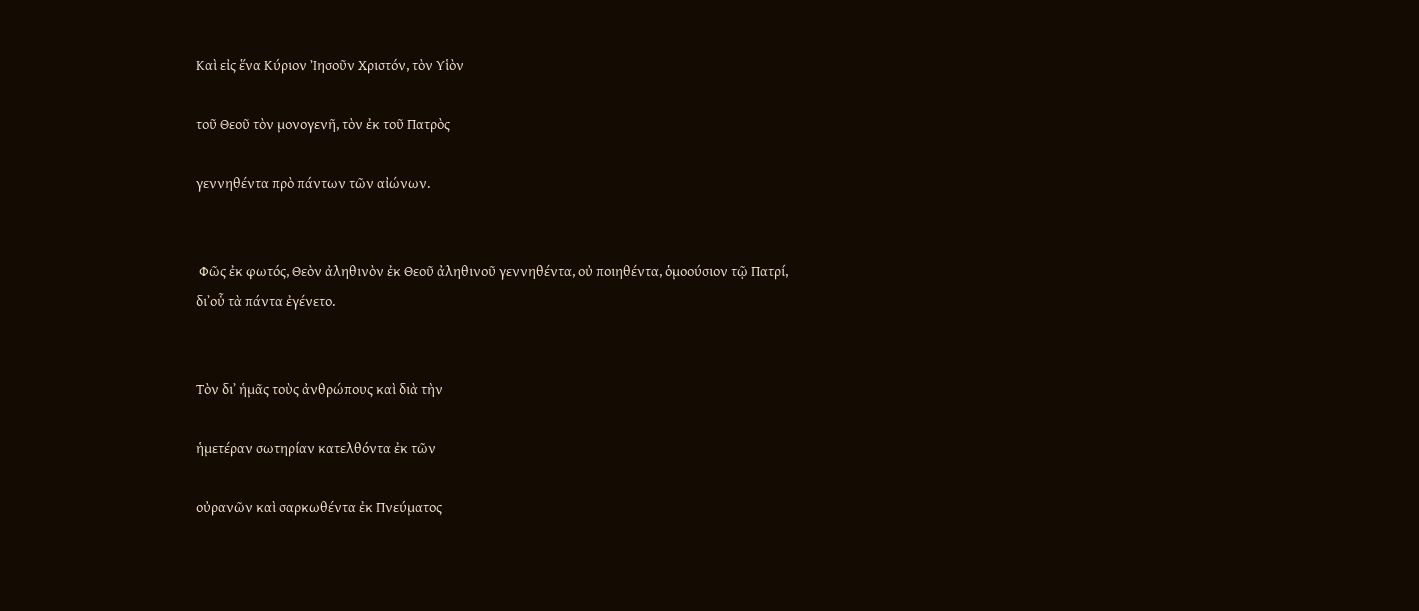Καὶ εἰς ἕνα Κύριον Ἰησοῦν Χριστόν, τὸν Υἱὸν

τοῦ Θεοῦ τὸν μονογενῆ, τὸν ἐκ τοῦ Πατρὸς

γεννηθέντα πρὸ πάντων τῶν αἰώνων.


 Φῶς ἐκ φωτός, Θεὸν ἀληθινὸν ἐκ Θεοῦ ἀληθινοῦ γεννηθέντα, οὐ ποιηθέντα, ὁμοούσιον τῷ Πατρί, δι᾿οὗ τὰ πάντα ἐγένετο.


Τὸν δι᾿ ἡμᾶς τοὺς ἀνθρώπους καὶ διὰ τὴν

ἡμετέραν σωτηρίαν κατελθόντα ἐκ τῶν

οὐρανῶν καὶ σαρκωθέντα ἐκ Πνεύματος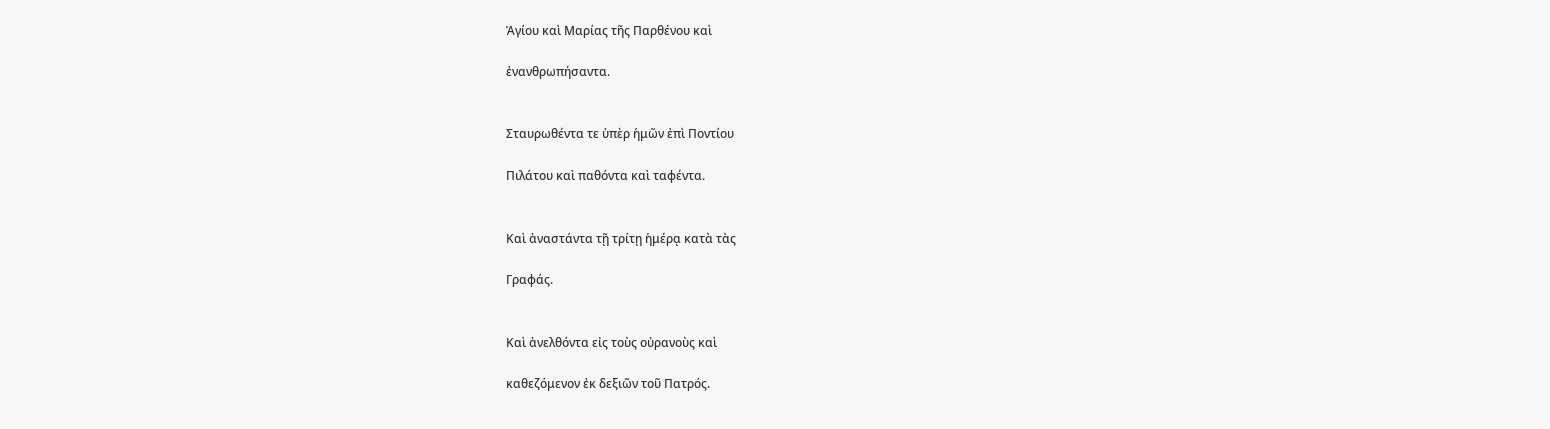Ἁγίου καὶ Μαρίας τῆς Παρθένου καὶ

ἐνανθρωπήσαντα.


Σταυρωθέντα τε ὑπὲρ ἡμῶν ἐπὶ Ποντίου

Πιλάτου καὶ παθόντα καὶ ταφέντα.


Καὶ ἀναστάντα τῇ τρίτῃ ἡμέρᾳ κατὰ τὰς

Γραφάς.


Καὶ ἀνελθόντα εἰς τοὺς οὐρανοὺς καὶ

καθεζόμενον ἐκ δεξιῶν τοῦ Πατρός.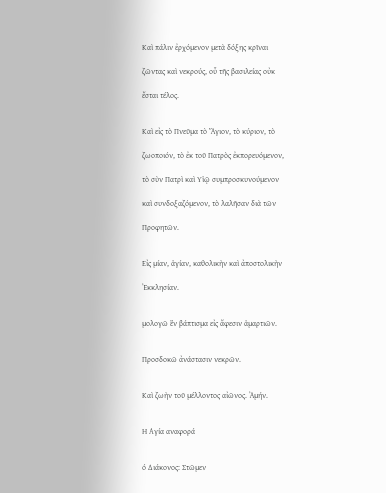Καὶ πάλιν ἐρχόμενον μετὰ δόξης κρῖναι

ζῶντας καὶ νεκρούς, οὗ τῆς βασιλείας οὐκ

ἔσται τέλος.


Καὶ εἰς τὸ Πνεῦμα τὸ Ἅγιον, τὸ κύριον, τὸ

ζωοποιόν, τὸ ἐκ τοῦ Πατρὸς ἐκπορευόμενον,

τὸ σὺν Πατρὶ καὶ Υἱῷ συμπροσκυνούμενον

καὶ συνδοξαζόμενον, τὸ λαλῆσαν διὰ τῶν

Προφητῶν.


Εἰς μίαν, ἁγίαν, καθολικὴν καὶ ἀποστολικὴν

Ἐκκλησίαν.


μολογῶ ἓν βάπτισμα εἰς ἄφεσιν ἁμαρτιῶν.


Προσδοκῶ ἀνάστασιν νεκρῶν.


Καὶ ζωὴν τοῦ μέλλοντος αἰῶνος. Ἀμήν.


Η Αγία αναφορά


ό Διάκονος: Στῶμεν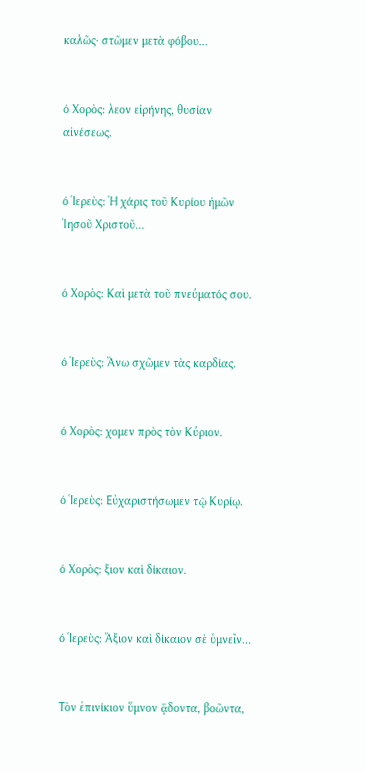καλῶς· στῶμεν μετὰ φόβου…


ό Χορὸς: λεον εἰρήνης, θυσίαν αἰνέσεως.


ό Ἱερεὺς: Ἡ χάρις τοῦ Κυρίου ἡμῶν Ἰησοῦ Χριστοῦ…


ό Χορὸς: Καὶ μετὰ τοῦ πνεύματός σου.


ό Ἱερεὺς: Ἄνω σχῶμεν τὰς καρδίας.


ό Χορὸς: χομεν πρὸς τὸν Κύριον.


ό Ἱερεὺς: Εὐχαριστήσωμεν τῷ Κυρίῳ.


ό Χορὸς: ξιον καὶ δίκαιον.


ό Ἱερεὺς: Ἄξιον καὶ δίκαιον σὲ ὑμνεῖν…


Τὸν ἐπινίκιον ὕμνον ᾄδοντα, βοῶντα,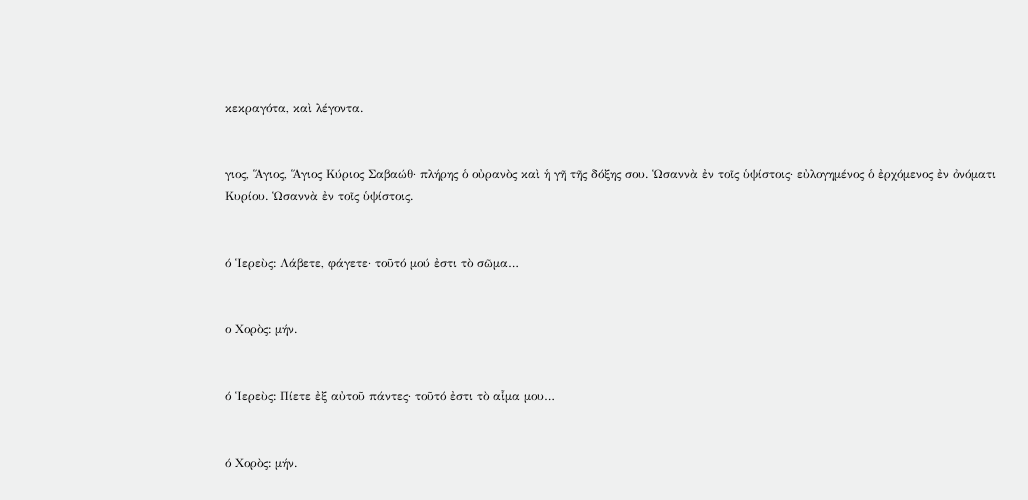κεκραγότα, καὶ λέγοντα.


γιος, Ἅγιος, Ἅγιος Κύριος Σαβαώθ· πλήρης ὁ οὐρανὸς καὶ ἡ γῆ τῆς δόξης σου. Ὡσαννὰ ἐν τοῖς ὑψίστοις· εὐλογημένος ὁ ἐρχόμενος ἐν ὀνόματι Κυρίου. Ὡσαννὰ ἐν τοῖς ὑψίστοις.


ό Ἱερεὺς: Λάβετε, φάγετε· τοῦτό μού ἐστι τὸ σῶμα…


ο Χορὸς: μήν.


ό Ἱερεὺς: Πίετε ἐξ αὐτοῦ πάντες· τοῦτό ἐστι τὸ αἷμα μου…


ό Χορὸς: μήν.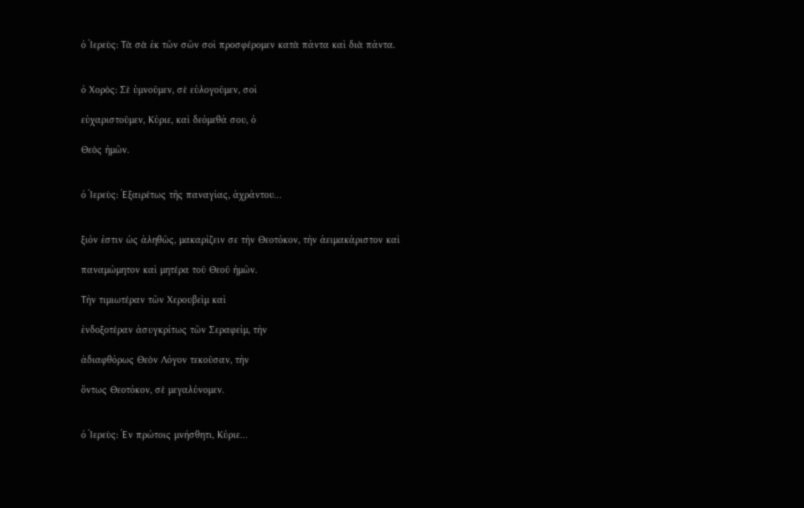ό Ἱερεὺς: Τὰ σὰ ἐκ τῶν σῶν σοὶ προσφέρομεν κατὰ πάντα καὶ διὰ πάντα.


ό Χορὸς: Σὲ ὑμνοῦμεν, σὲ εὐλογοῦμεν, σοὶ

εὐχαριστοῦμεν, Κύριε, καὶ δεόμεθά σου, ὁ

Θεὸς ἡμῶν.


ό Ἱερεὺς: Ἐξαιρέτως τῆς παναγίας, ἀχράντου…


ξιόν ἐστιν ὡς ἀληθῶς, μακαρίζειν σε τὴν Θεοτόκον, τὴν ἀειμακάριστον καὶ

παναμώμητον καὶ μητέρα τοῦ Θεοῦ ἡμῶν.

Τὴν τιμιωτέραν τῶν Χερουβεὶμ καὶ

ἐνδοξοτέραν ἀσυγκρίτως τῶν Σεραφείμ, τὴν

ἀδιαφθόρως Θεὸν Λόγον τεκοῦσαν, τὴν

ὄντως Θεοτόκον, σὲ μεγαλύνομεν.


ό Ἱερεὺς: Ἐν πρώτοις μνήσθητι, Κύριε…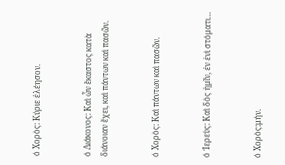ό Χορὸς: Κύριε ἐλέησον.


ό Διάκονος: Καὶ ὧν ἕκαστος κατὰ διάνοιαν ἔχει, καὶ πάντων καὶ πασῶν.


ό Χορὸς: Καὶ πάντων καὶ πασῶν.


ό Ἱερεὺς: Καὶ δὸς ἡμῖν, ἐν ἑνὶ στόματι…


ό Χορὸς:μήν.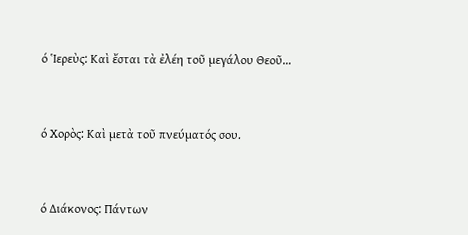ό Ἱερεὺς: Καὶ ἔσται τὰ ἐλέη τοῦ μεγάλου Θεοῦ…


ό Χορὸς: Καὶ μετὰ τοῦ πνεύματός σου.


ό Διάκονος: Πάντων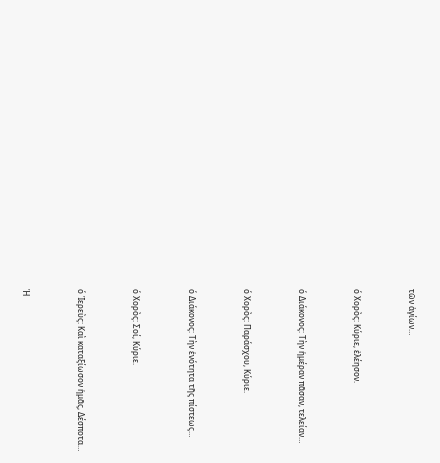τῶν ἁγίων…


ό Χορὸς: Κύριε, ἐλέησον.


ό Διάκονος: Τὴν ἡμέραν πᾶσαν, τελείαν…


ό Χορὸς: Παράσχου, Κύριε.


ό Διάκονος: Τὴν ἑνότητα τῆς πίστεως…


ό Χορὸς: Σοί, Κύριε.


ό Ἱερεὺς: Καὶ καταξίωσον ἡμᾶς, Δέσποτα…


Ἡ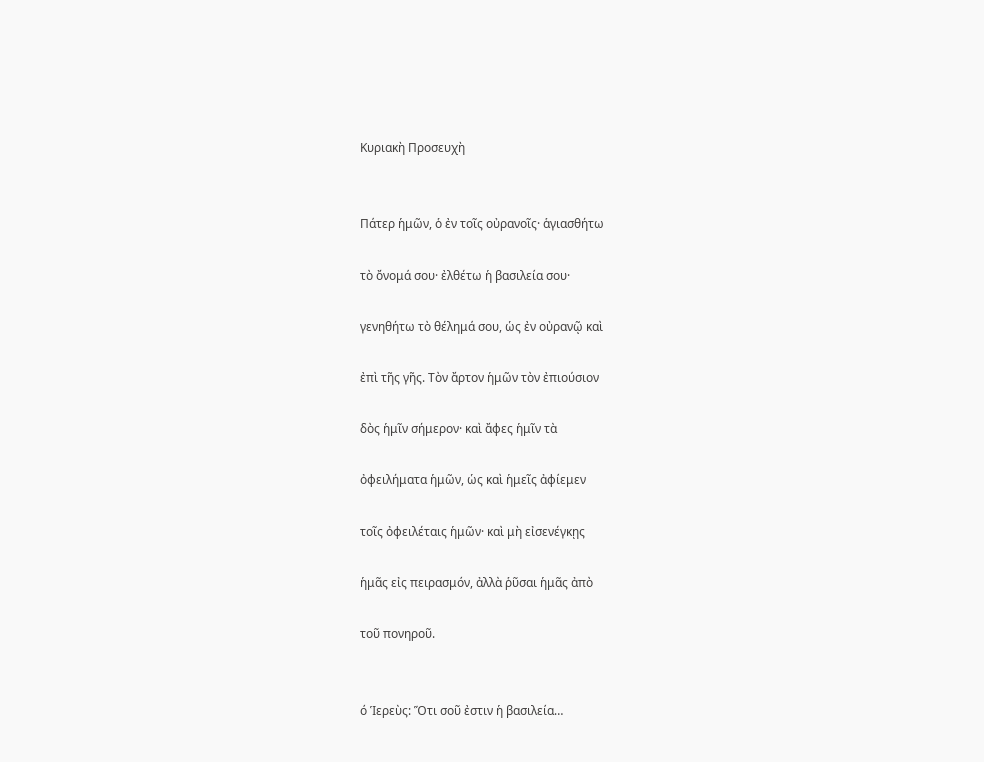Κυριακὴ Προσευχὴ


Πάτερ ἡμῶν, ὁ ἐν τοῖς οὐρανοῖς· ἁγιασθήτω

τὸ ὄνομά σου· ἐλθέτω ἡ βασιλεία σου·

γενηθήτω τὸ θέλημά σου, ὡς ἐν οὐρανῷ καὶ

ἐπὶ τῆς γῆς. Τὸν ἄρτον ἡμῶν τὸν ἐπιούσιον

δὸς ἡμῖν σήμερον· καὶ ἄφες ἡμῖν τὰ

ὀφειλήματα ἡμῶν, ὡς καὶ ἡμεῖς ἀφίεμεν

τοῖς ὀφειλέταις ἡμῶν· καὶ μὴ εἰσενέγκῃς

ἡμᾶς εἰς πειρασμόν, ἀλλὰ ῥῦσαι ἡμᾶς ἀπὸ

τοῦ πονηροῦ.


ό Ἱερεὺς: Ὅτι σοῦ ἐστιν ἡ βασιλεία…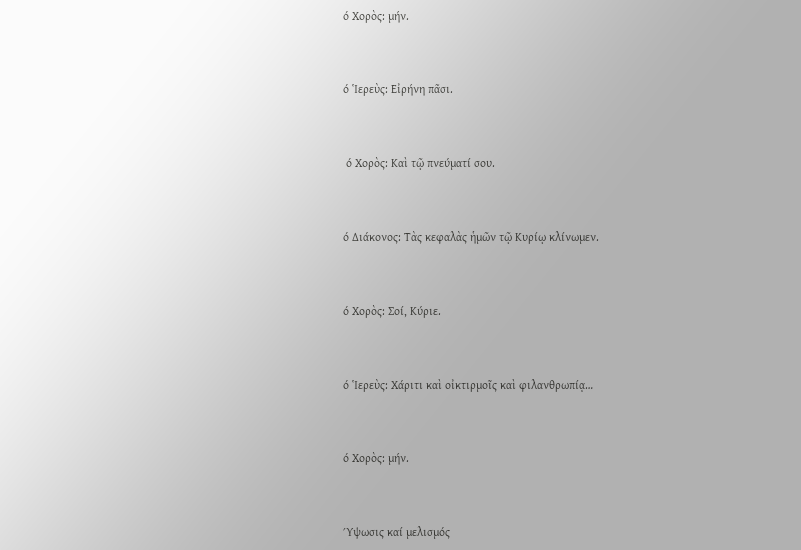ό Χορὸς: μήν.


ό Ἱερεὺς: Εἰρήνη πᾶσι.


 ό Χορὸς: Καὶ τῷ πνεύματί σου.


ό Διάκονος: Τὰς κεφαλὰς ἡμῶν τῷ Κυρίῳ κλίνωμεν.


ό Χορὸς: Σοί, Κύριε.


ό Ἱερεὺς: Χάριτι καὶ οἰκτιρμοῖς καὶ φιλανθρωπίᾳ…


ό Χορὸς: μήν.


Ύψωσις καί μελισμός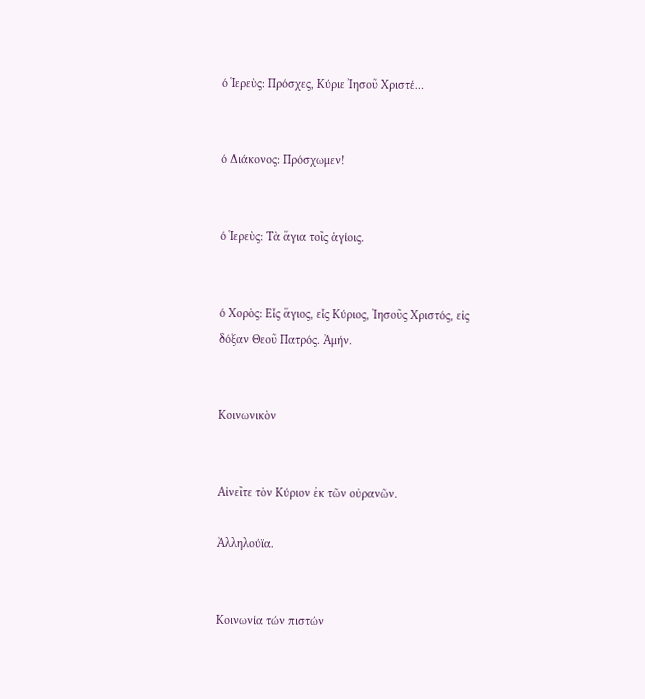ό Ἱερεὺς: Πρόσχες, Κύριε Ἰησοῦ Χριστέ…


ό Διάκονος: Πρόσχωμεν!


ό Ἱερεὺς: Τὰ ἅγια τοῖς ἁγίοις.


ό Χορὸς: Εἷς ἅγιος, εἷς Κύριος, Ἰησοῦς Χριστός, εἰς δόξαν Θεοῦ Πατρός. Ἀμήν.


Κοινωνικὸν


Αἰνεῖτε τὸν Κύριον ἐκ τῶν οὐρανῶν.

Ἀλληλούϊα.


Κοινωνία τών πιστών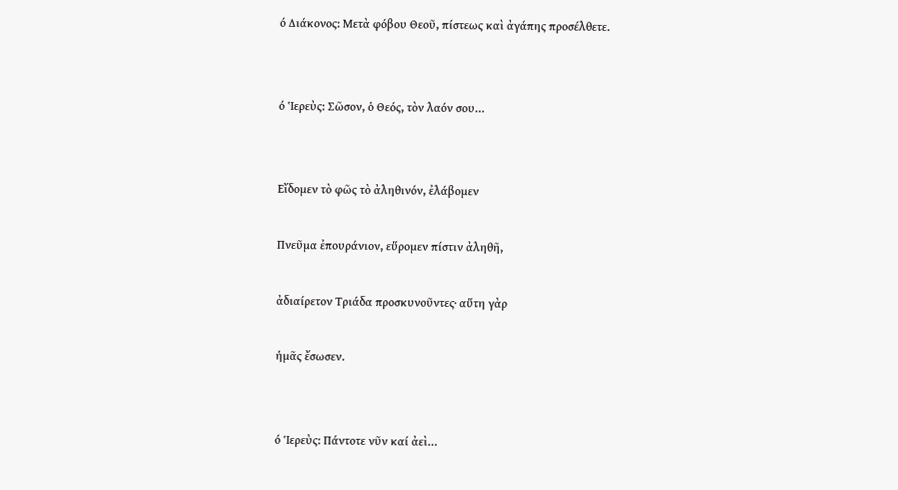ό Διάκονος: Μετὰ φόβου Θεοῦ, πίστεως καὶ ἀγάπης προσέλθετε.


ό Ἱερεὺς: Σῶσον, ὁ Θεός, τὸν λαόν σου…


Εἴδομεν τὸ φῶς τὸ ἀληθινόν, ἐλάβομεν

Πνεῦμα ἐπουράνιον, εὕρομεν πίστιν ἀληθῆ,

ἀδιαίρετον Τριάδα προσκυνοῦντες· αὕτη γὰρ

ἡμᾶς ἔσωσεν.


ό Ἱερεὺς: Πάντοτε νῦν καί ἀεὶ…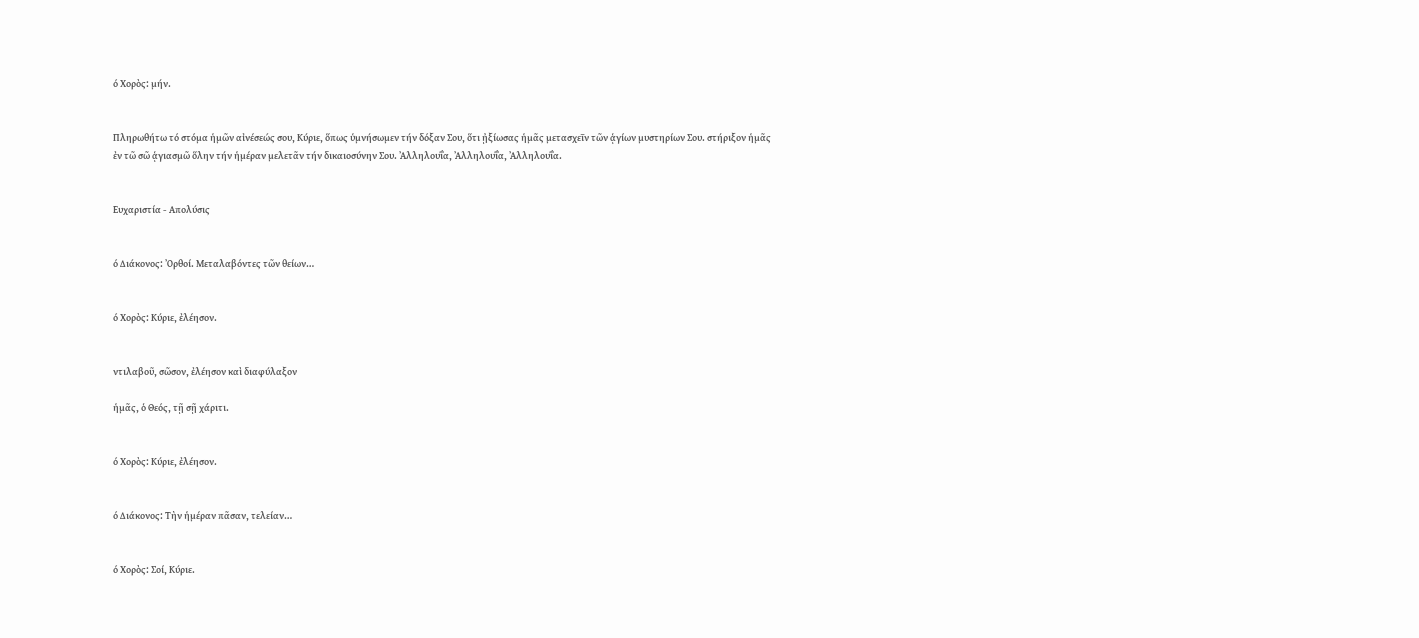ό Χορὸς: μήν.


Πληρωθήτω τό στόμα ἡμῶν αἰνέσεώς σου, Κύριε, ὅπως ὑμνήσωμεν τήν δόξαν Σου, ὅτι ᾐξίωσας ἡμᾶς μετασχεῑν τῶν ᾁγίων μυστηρίων Σου. στήριξον ἡμᾶς ἐν τῶ σῶ ᾁγιασμῶ ὅλην τήν ἡμέραν μελετᾶν τήν δικαιοσύνην Σου. Ἀλληλουΐα, Ἀλληλουΐα, Ἀλληλουΐα.


Ευχαριστία - Απολύσις


ό Διάκονος: Ὀρθοί. Μεταλαβόντες τῶν θείων…


ό Χορὸς: Κύριε, ἐλέησον.


ντιλαβοῦ, σῶσον, ἐλέησον καὶ διαφύλαξον

ἡμᾶς, ὁ Θεός, τῇ σῇ χάριτι.


ό Χορὸς: Κύριε, ἐλέησον.


ό Διάκονος: Τὴν ἡμέραν πᾶσαν, τελείαν…


ό Χορὸς: Σοί, Κύριε.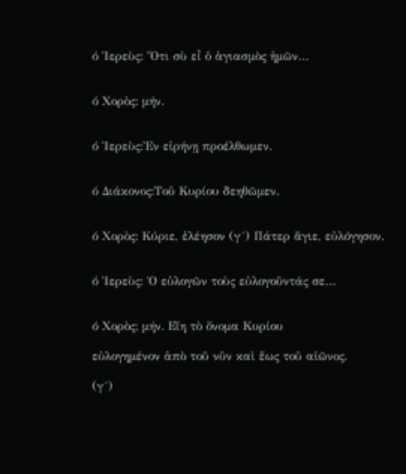ό Ἱερεὺς: Ὅτι σὺ εἶ ὁ ἁγιασμὸς ἡμῶν…


ό Χορὸς: μήν.


ό Ἱερεὺς:Ἐν εἰρήνῃ προέλθωμεν.


ό Διάκονος:Τοῦ Κυρίου δεηθῶμεν.


ό Χορὸς: Κύριε, ἐλέησον (γ´) Πάτερ ἅγιε, εὐλόγησον.


ό Ἱερεὺς: Ὁ εὐλογῶν τοὺς εὐλογοῦντάς σε…


ό Χορὸς: μήν. Εἴη τὸ ὄνομα Κυρίου

εὐλογημένον ἀπὸ τοῦ νῦν καὶ ἕως τοῦ αἰῶνος.

(γ´)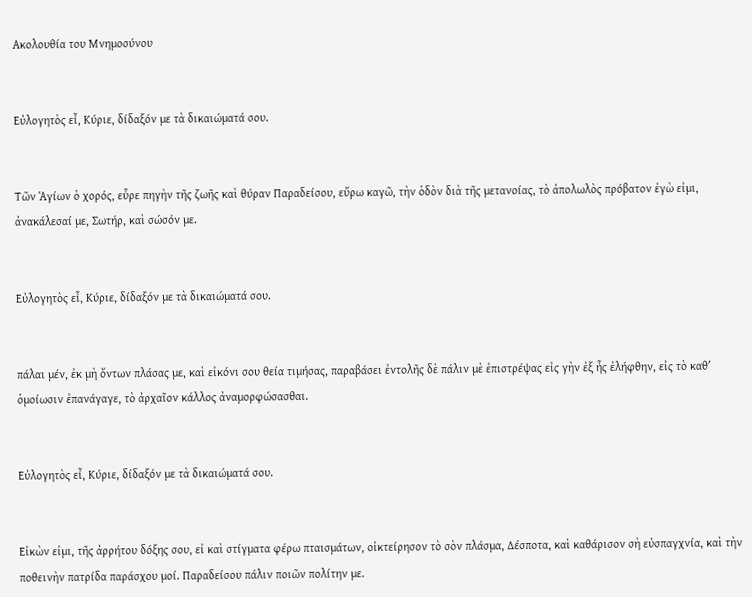Ακολουθία του Μνημοσύνου


Εὐλογητὸς εἶ, Κύριε, δίδαξόν με τὰ δικαιώματά σου.


Τῶν Ἁγίων ὁ χορός, εὗρε πηγὴν τῆς ζωῆς καὶ θύραν Παραδείσου, εὔρω καγῶ, τὴν ὁδὸν διὰ τῆς μετανοίας, τὸ ἀπολωλὸς πρόβατον ἐγὼ εἰμι, ἀνακάλεσαί με, Σωτήρ, καὶ σώσόν με.


Εὐλογητὸς εἶ, Κύριε, δίδαξόν με τὰ δικαιώματά σου.


πάλαι μέν, ἐκ μὴ ὄντων πλάσας με, καὶ εἰκόνι σου θεία τιμήσας, παραβάσει ἐντολῆς δὲ πάλιν μὲ ἐπιστρέψας εἰς γὴν ἐξ ἦς ἐλήφθην, εἰς τὸ καθʹ ὁμοίωσιν ἐπανάγαγε, τὸ ἀρχαῖον κάλλος ἀναμορφώσασθαι.


Εὐλογητὸς εἶ, Κύριε, δίδαξόν με τὰ δικαιώματά σου.


Εἰκὼν εἰμι, τῆς ἀρρήτου δόξης σου, εἰ καὶ στίγματα φέρω πταισμάτων, οἰκτείρησον τὸ σὸν πλάσμα, Δέσποτα, καὶ καθάρισον σὴ εὐσπαγχνία, καὶ τὴν ποθεινὴν πατρίδα παράσχου μοί. Παραδείσου πάλιν ποιῶν πολίτην με.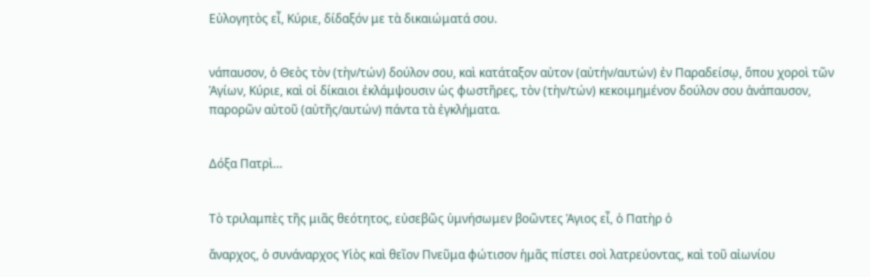Εὐλογητὸς εἶ, Κύριε, δίδαξόν με τὰ δικαιώματά σου.


νάπαυσον, ὁ Θεὸς τὸν (τὴν/τών) δούλον σου, καὶ κατάταξον αὐτον (αὐτήν/αυτών) ἐν Παραδείσῳ, ὅπου χοροὶ τῶν Ἁγίων, Κύριε, καὶ οἱ δίκαιοι ἐκλάμψουσιν ὡς φωστῆρες, τὸν (τὴν/τών) κεκοιμημένον δούλον σου ἀνάπαυσον, παρορῶν αὐτοῦ (αὐτῆς/αυτών) πάντα τὰ ἐγκλήματα.


Δόξα Πατρὶ…


Τὸ τριλαμπὲς τῆς μιᾶς θεότητος, εὐσεβῶς ὑμνήσωμεν βοῶντες Ἁγιος εἶ, ὁ Πατὴρ ὁ

ἄναρχος, ὁ συνάναρχος Υἱὸς καὶ θεῖον Πνεῦμα φώτισον ἡμᾶς πίστει σοὶ λατρεύοντας, καὶ τοῦ αἰωνίου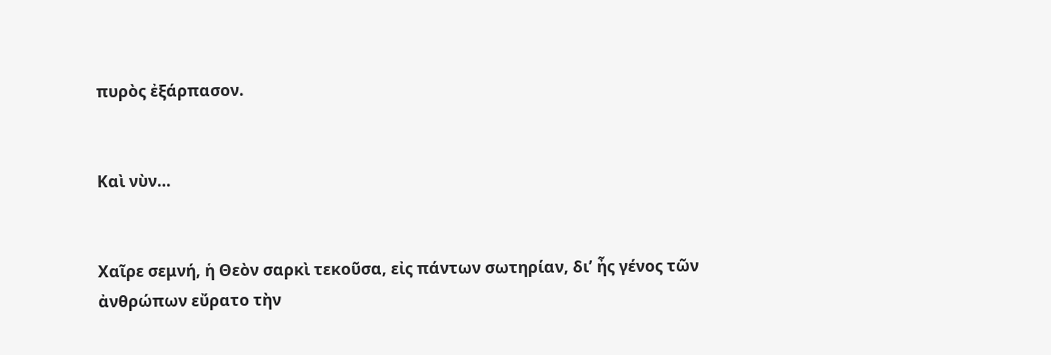πυρὸς ἐξάρπασον.


Καὶ νὺν…


Χαῖρε σεμνή, ἡ Θεὸν σαρκὶ τεκοῦσα, εἰς πάντων σωτηρίαν, διʹ ἦς γένος τῶν ἀνθρώπων εὔρατο τὴν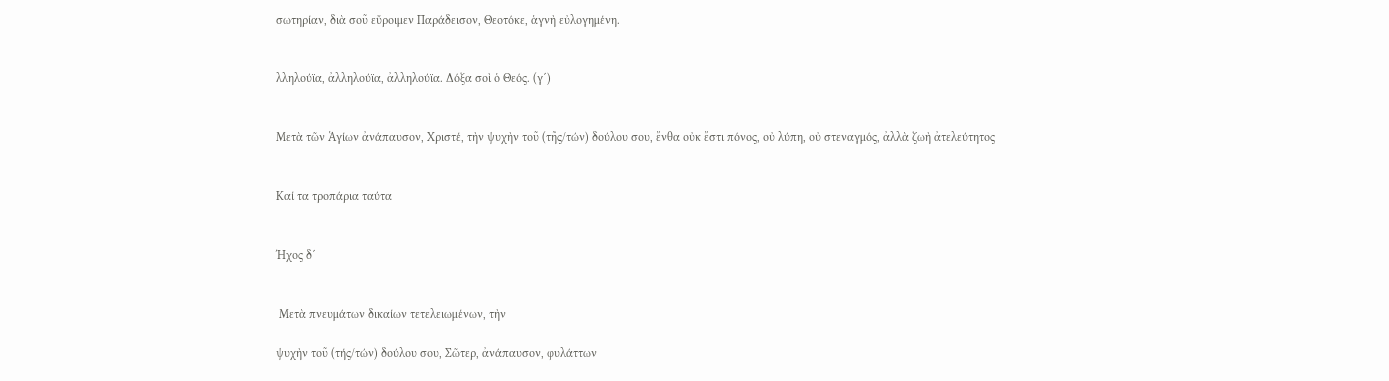σωτηρίαν, διὰ σοῦ εὔροιμεν Παράδεισον, Θεοτόκε, ἁγνὴ εὐλογημένη.


λληλούϊα, ἀλληλούϊα, ἀλληλούϊα. Δόξα σοὶ ὁ Θεός. (γ´)


Μετὰ τῶν Ἁγίων ἀνάπαυσον, Χριστέ, τὴν ψυχὴν τοῦ (τῆς/τών) δούλου σου, ἔνθα οὐκ ἔστι πόνος, οὐ λύπη, οὐ στεναγμός, ἀλλὰ ζωὴ ἀτελεύτητος


Καί τα τροπάρια ταύτα


Ήχος δ´


 Μετὰ πνευμάτων δικαίων τετελειωμένων, τὴν

ψυχὴν τοῦ (τής/τών) δούλου σου, Σῶτερ, ἀνάπαυσον, φυλάττων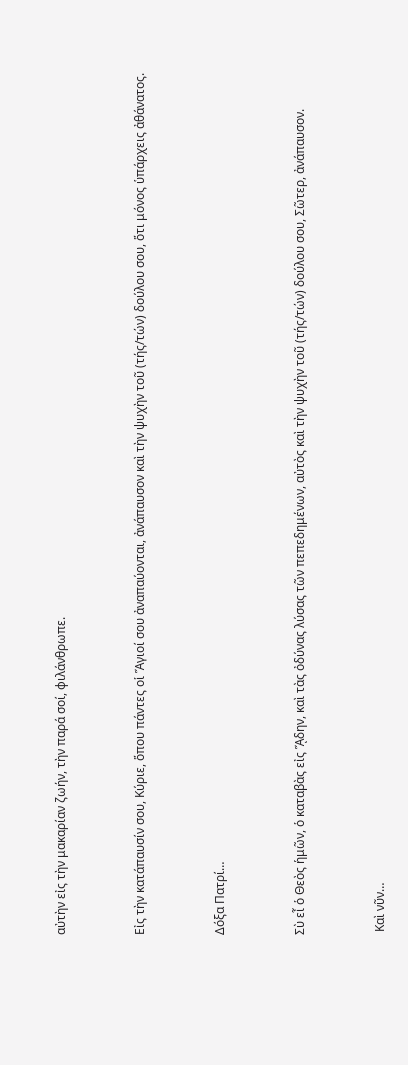αὐτὴν εἰς τὴν μακαρίαν ζωήν, τὴν παρά σοί, φιλάνθρωπε.


Εἰς τὴν κατάπαυσίν σου, Κύριε, ὅπου πάντες οἱ Ἅγιοί σου ἀναπαύονται, ἀνάπαυσον καὶ τὴν ψυχὴν τοῦ (τής/τών) δούλου σου, ὅτι μόνος ὑπάρχεις ἀθάνατος.


Δόξα Πατρί…


Σὺ εἶ ὁ Θεὸς ἡμῶν, ὁ καταβὰς εἰς ᾍδην, καὶ τὰς ὀδύνας λύσας τῶν πεπεδημένων, αὐτὸς καὶ τὴν ψυχὴν τοῦ (τής/τών) δούλου σου, Σῶτερ, ἀνάπαυσον.


 Καὶ νῦν…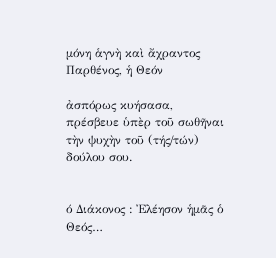μόνη ἁγνὴ καὶ ἄχραντος Παρθένος, ἡ Θεόν

ἀσπόρως κυήσασα, πρέσβευε ὑπὲρ τοῦ σωθῆναι τὴν ψυχὴν τοῦ (τής/τών) δούλου σου.


ό Διάκονος : Ἐλέησον ἡμᾶς ὁ Θεός…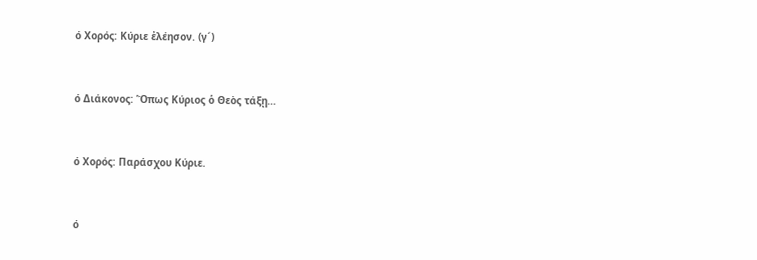ό Χορός: Κύριε ἐλέησον. (γ´)


ό Διάκονος: Ὅπως Κύριος ὁ Θεὸς τάξῃ…


ό Χορός: Παράσχου Κύριε.


ό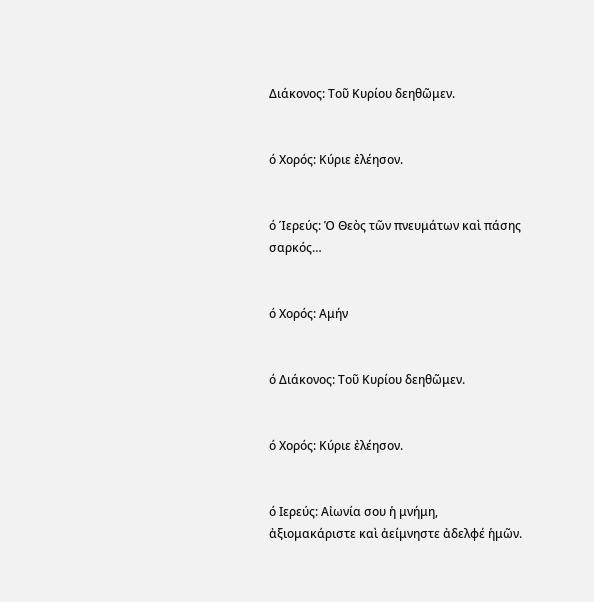Διάκονος: Τοῦ Κυρίου δεηθῶμεν.


ό Χορός: Κύριε ἐλέησον.


ό Ίερεύς: Ὁ Θεὸς τῶν πνευμάτων καὶ πάσης σαρκός…


ό Χορός: Αμήν


ό Διάκονος: Τοῦ Κυρίου δεηθῶμεν.


ό Χορός: Κύριε ἐλέησον.


ό Ιερεύς: Αἰωνία σου ἡ μνήμη, ἀξιομακάριστε καὶ ἀείμνηστε ἀδελφέ ἡμῶν.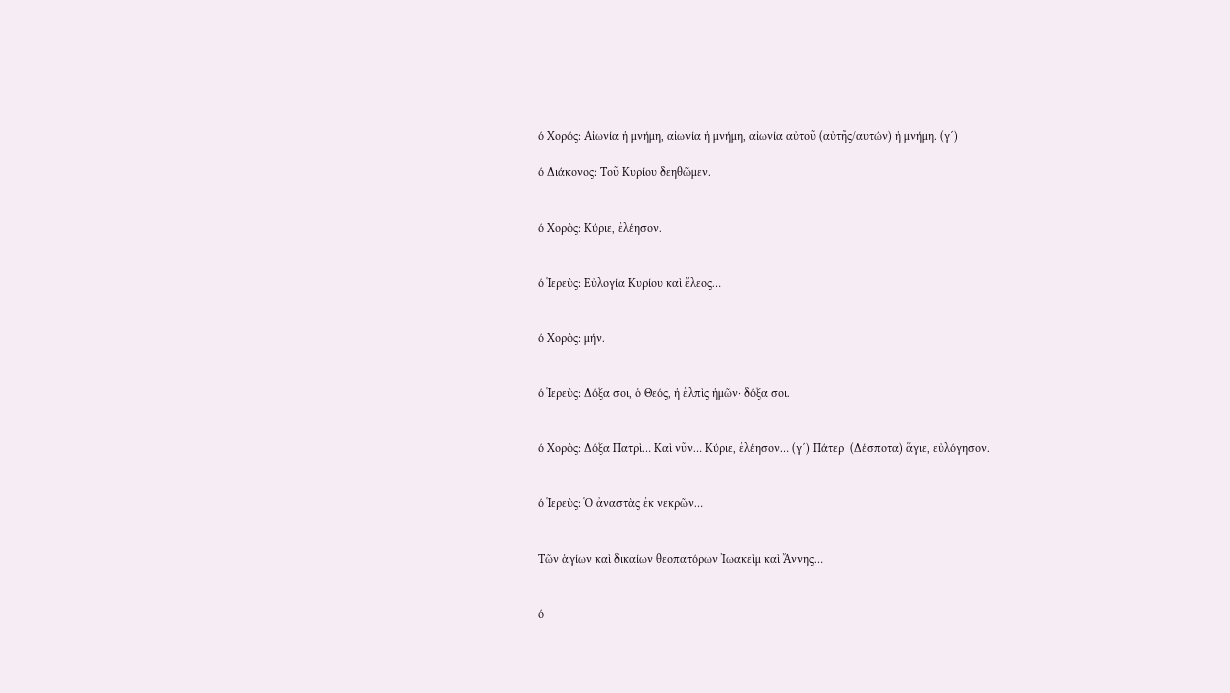ό Χορός: Αἰωνία ἡ μνήμη, αἰωνία ἡ μνήμη, αἰωνία αὐτοῦ (αὐτῆς/αυτών) ἡ μνήμη. (γ´)

ό Διάκονος: Τοῦ Κυρίου δεηθῶμεν.


ό Χορὸς: Κύριε, ἐλέησον.


ό Ἱερεὺς: Εὐλογία Κυρίου καὶ ἔλεος…


ό Χορὸς: μήν.


ό Ἱερεὺς: Δόξα σοι, ὁ Θεός, ἡ ἐλπὶς ἡμῶν· δόξα σοι.


ό Χορὸς: Δόξα Πατρὶ… Καὶ νῦν… Κύριε, ἐλέησον… (γ´) Πάτερ  (Δέσποτα) ἅγιε, εὐλόγησον.


ό Ἱερεὺς: Ὁ ἀναστὰς ἐκ νεκρῶν…


Τῶν ἁγίων καὶ δικαίων θεοπατόρων Ἰωακεὶμ καὶ Ἄννης…


ό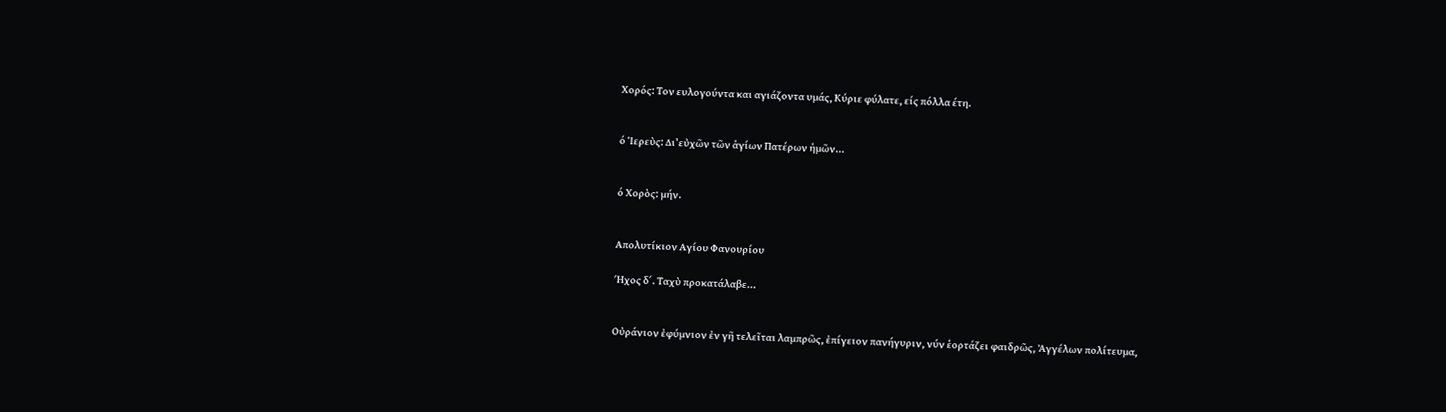Χορός: Τον ευλογούντα και αγιάζοντα υμάς, Κύριε φύλατε, είς πόλλα έτη.


ό Ἱερεὺς: Δι’εὐχῶν τῶν ἁγίων Πατέρων ἡμῶν…


ό Χορὸς: μήν.


Απολυτίκιον Αγίου Φανουρίου

Ήχος δ΄. Ταχὺ προκατάλαβε…


Οὐράνιον ἐφύμνιον ἐν γῆ τελεῖται λαμπρῶς, ἐπίγειον πανήγυριν, νύν ἑορτάζει φαιδρῶς, Ἀγγέλων πολίτευμα,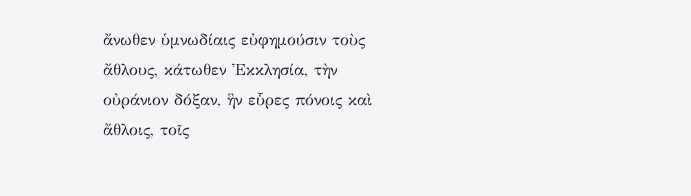ἄνωθεν ὑμνωδίαις εὐφημούσιν τοὺς ἄθλους, κάτωθεν Ἐκκλησία, τὴν οὐράνιον δόξαν, ἣν εὗρες πόνοις καὶ ἄθλοις, τοῖς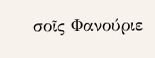σοῖς Φανούριε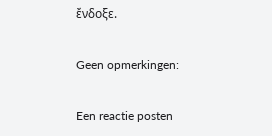ἔνδοξε.

Geen opmerkingen:

Een reactie posten